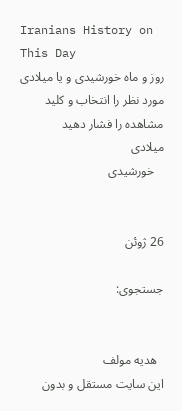Iranians History on This Day
روز و ماه خورشیدی و یا میلادی مورد نظر را انتخاب و كلید مشاهده را فشار دهید
میلادی
   خورشیدی


26 ژوئن

جستجوی:


  هدیه مولف
این سایت مستقل و بدون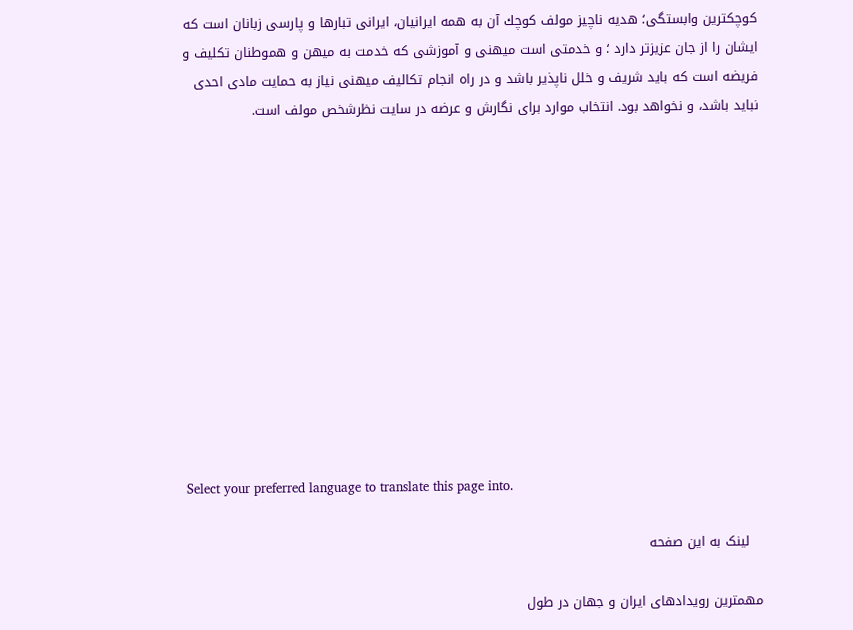كوچكترین وابستگی؛ هدیه ناچیز مولف كوچك آن به همه ایرانیان، ایرانی تبارها و پارسی زبانان است كه ایشان را از جان عزیزتر دارد ؛ و خدمتی است میهنی و آموزشی كه خدمت به میهن و هموطنان تكلیف و فریضه است كه باید شریف و خلل ناپذیر باشد و در راه انجام تكالیف میهنی نیاز به حمایت مادی احدی نباید باشد، و نخواهد بود. انتخاب موارد برای نگارش و عرضه در سایت نظرشخص مولف است.












Select your preferred language to translate this page into.

   لینک به این صفحه

مهمترین رویدادهای ایران و جهان در طول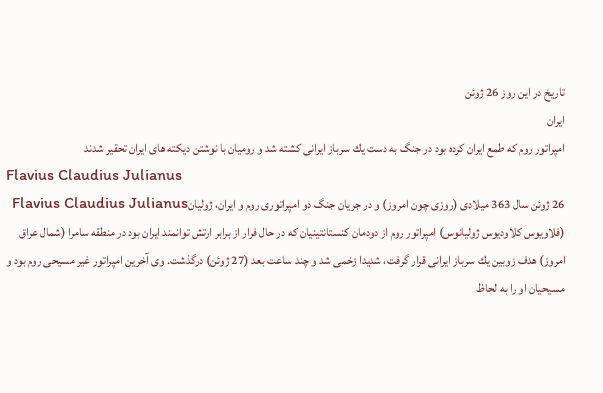تاریخ در این روز 26 ژوئن
ایران
امپراتور روم که طمع ایران کرده بود در جنگ به دست یك سرباز ایرانی كشته شد و رومیان با نوشتن دیکته های ایران تحقیر شدند
Flavius Claudius Julianus
26 ژوئن سال 363 میلادی (روزی چون امروز) و در جریان جنگ دو امپراتوری روم و ایران، ژولیانFlavius Claudius Julianus (فلاویوس كلاودیوس ژولیانوس) امپراتور روم از دودمان كنستانتینیان كه در حال فرار از برابر ارتش توانمند ایران بود در منطقه سامرا (شمال عراق امروز) هدف زوبین یك سرباز ایرانی قرار گرفت، شدیدا زخمی شد و چند ساعت بعد (27 ژوئن) درگذشت. وی آخرین امپراتور غیر مسیحی روم بود و مسیحیان او را به لحاظ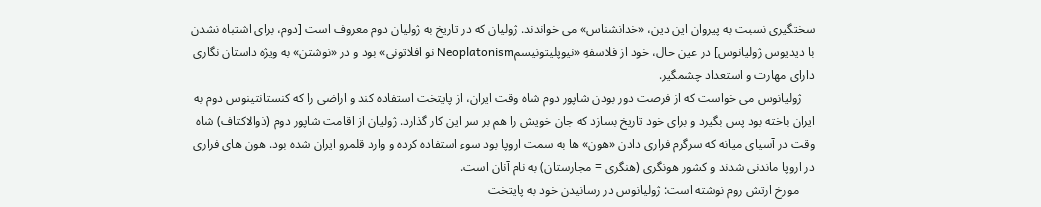سختگیری نسبت به پیروان این دین، «خدانشناس» می خواندند. ژولیان كه در تاریخ به ژولیان دوم معروف است [دوم، برای اشتباه نشدن با دیدیوس ژولیانوس] در عین حال، خود از فلاسفهِ «نیوپلیتونیسمNeoplatonism نو افلاتونی» بود و در «نوشتن» به ویژه داستان نگاری دارای مهارت و استعداد چشمگیر.
    ژولیانوس می خواست كه از فرصت دور بودن شاپور دوم شاه وقت ایران، از پایتخت استفاده كند و اراضی را كه كنستانتینوس دوم به ایران باخته بود پس بگیرد و برای خود تاریخ بسازد كه جان خویش را هم بر سر این كار گذارد. ژولیان از اقامت شاپور دوم (ذوالاكتاف) شاه وقت در آسیای میانه كه سرگرم فراری دادن «هون» ها به سمت اروپا بود سوء استفاده كرده و وارد قلمرو ایران شده بود. هون های فراری در اروپا ماندنی شدند و کشور هونگری (هنگری = مجارستان) به نام آنان است.
     مورخ ارتش روم نوشته است: ژولیانوس در رسانیدن خود به پایتخت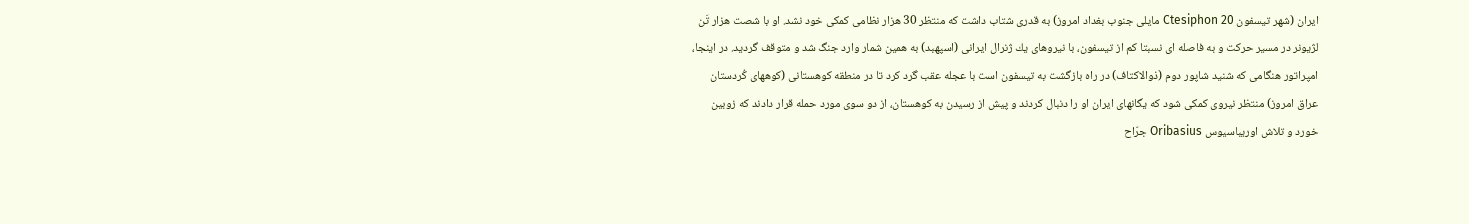ایران (شهر تیسفون Ctesiphon 20 مایلی جنوب بغداد امروز) به قدری شتاب داشت كه منتظر 30 هزار نظامی كمكی خود نشد. او با شصت هزار تَن لژیونر در مسیر حركت و به فاصله ای نسبتا كم از تیسفون، با نیروهای یك ژنرال ایرانی (اسپهبد) به همین شمار وارد جنگ شد و متوقف گردید. در اینجا، امپراتور هنگامی كه شنید شاپور دوم (ذوالاكتاف) در راه بازگشت به تیسفون است با عجله عقب گرد كرد تا در منطقه كوهستانی (كوههای كُردستان عراق امروز) منتظر نیروی كمكی شود كه یگانهای ایران او را دنبال كردند و پیش از رسیدن به كوهستان، از دو سوی مورد حمله قرار دادند كه زوبین خورد و تلاش اوریباسیوس Oribasius جرّاح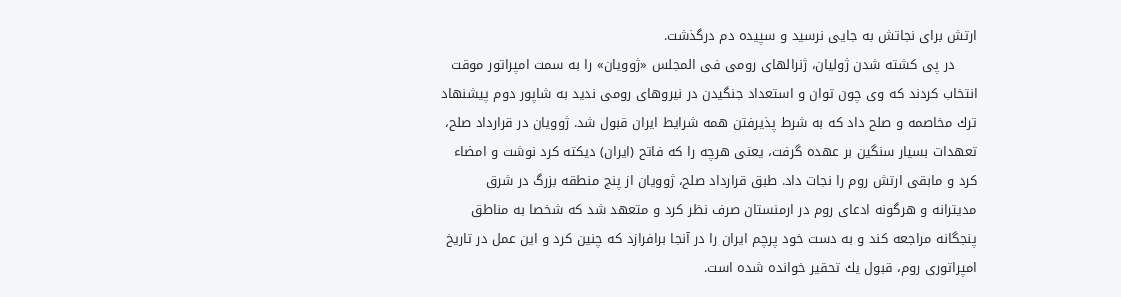ارتش برای نجاتش به جایی نرسید و سپیده دم درگذشت.
     در پی كشته شدن ژولیان، ژنرالهای رومی فی المجلس «ژوویان» را به سمت امپراتور موقت انتخاب كردند كه وی چون توان و استعداد جنگیدن در نیروهای رومی ندید به شاپور دوم پیشنهاد ترك مخاصمه و صلح داد كه به شرط پذیرفتن همه شرایط ایران قبول شد. ژوویان در قرارداد صلح، تعهدات بسیار سنگین بر عهده گرفت، یعنی هرچه را كه فاتح (ایران) دیكته كرد نوشت و امضاء كرد و مابقی ارتش روم را نجات داد. طبق قرارداد صلح، ژوویان از پنج منطقه بزرگ در شرق مدیترانه و هرگونه ادعای روم در ارمنستان صرف نظر كرد و متعهد شد كه شخصا به مناطق پنجگانه مراجعه كند و به دست خود پرچم ایران را در آنجا برافرازد كه چنین كرد و این عمل در تاریخ امپراتوری روم، قبول یك تحقیر خوانده شده است.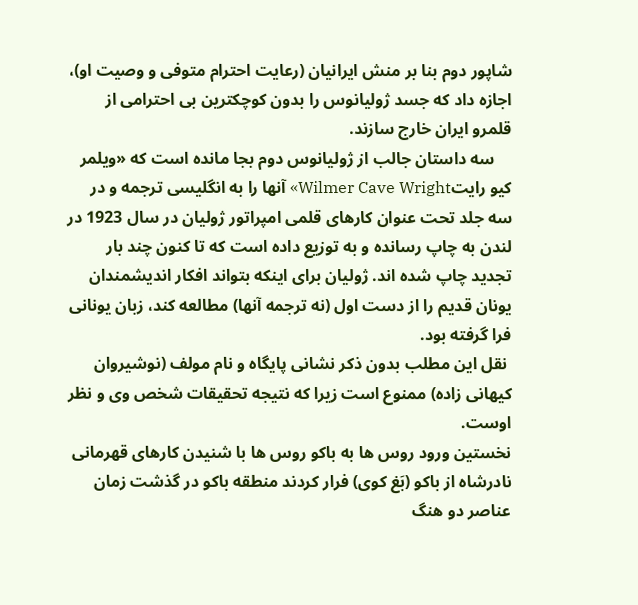شاپور دوم بنا بر منش ایرانیان (رعایت احترام متوفی و وصیت او)، اجازه داد كه جسد ژولیانوس را بدون كوچكترین بی احترامی از قلمرو ایران خارج سازند.
    سه داستان جالب از ژولیانوس دوم بجا مانده است كه «ویلمر كیو رایتWilmer Cave Wright» آنها را به انگلیسی ترجمه و در سه جلد تحت عنوان كارهای قلمی امپراتور ژولیان در سال 1923 در لندن به چاپ رسانده و به توزیع داده است كه تا كنون چند بار تجدید چاپ شده اند. ژولیان برای اینکه بتواند افكار اندیشمندان یونان قدیم را از دست اول (نه ترجمه آنها) مطالعه كند، زبان یونانی فرا گرفته بود.
 نقل این مطلب بدون ذکر نشانی پایگاه و نام مولف (نوشیروان کیهانی زاده) ممنوع است زیرا که نتیجه تحقیقات شخص وی و نظر اوست.
نخستین ورود روس ها به باكو روس ها با شنیدن کارهای قهرمانی نادرشاه از باكو (بَغ کوی) فرار كردند منطقه باکو در گذشت زمان
عناصر دو هنگ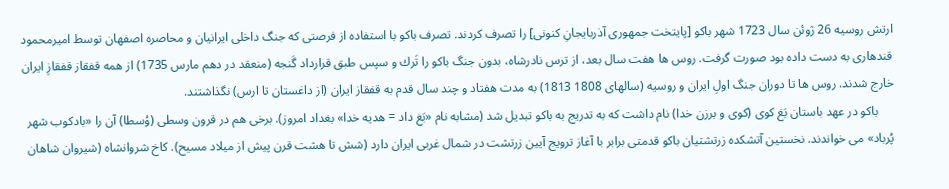ارتش روسیه 26 ژوئن سال 1723 شهر باكو [پایتخت جمهوری آذربایجانِ کنونی] را تصرف كردند. تصرف باكو با استفاده از فرصتی كه جنگ داخلی ایرانیان و محاصره اصفهان توسط امیرمحمود قندهاری به دست داده بود صورت گرفت. روس ها هفت سال بعد، از ترس نادرشاه، بدون جنگ باكو را تَرك و سپس طبق قرارداد گَنجه (منعقد در دهم مارس 1735) از همه قفقاز قفقازِ ایران خارج شدند. روس ها تا دوران جنگ اولِ ایران و روسیه (سالهای 1808 1813) به مدت هفتاد و چند سال قدم به قفقاز ایران (از داغستان تا ارس) نگذاشتند.
     باكو در عهد باستان بَغ كوی (کوی و برزن خدا) نام داشت كه به تدریج به باكو تبدیل شد (مشابه نام «بَغ داد = هدیه خدا» بغداد امروز). برخی هم در قرون وسطی (وُسطا) آن را «بادكوب شهر پُرباد» می خواندند. نخستین آتشكده زرتشتیان باكو قدمتی برابر با آغاز ترویج آیین زرتشت در شمال غربی ایران دارد (شش تا هشت قرن پیش از میلاد مسیح). كاخ شروانشاه (شیروان شاهان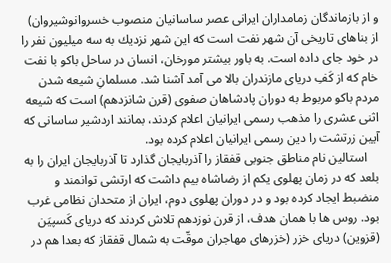و از بازماندگان زمامداران ایرانی عصر ساسانیان منصوب خسروانوشیروان) از بناهای تاریخی آن شهر نفت است كه این شهر نزدیك به سه میلیون نفر را در خود جای داده است. به باور بیشتر مورخان، انسان در ساحل باکو با نفت خام که از کَفِ دریای مازندران بالا می آمد آشنا شد. مسلمانِ شیعه شدن مردم باکو مربوط به دوران پادشاهان صفوی (قرن شانزدهم) است که شیعه اثنی عشری را مذهب رسمی ایرانیان اعلام کردند، بمانند اردشیر ساسانی که آیین زرتشت را دین رسمی ایرانیان اعلام کرده بود.
    استالین نام مناطق جنوبی قفقاز را آذربایجان گذارد تا آذربایجان ایران را به بلعد که در زمان پهلوی یکم از رضاشاه بیم داشت که ارتشی توانمند و منضبط ایجاد کرده بود و در دوران پهلوی دوم، ایران از متحدان نظامی غرب بود. روس ها با همان هدف، از قرن نوزدهم تلاش کردند که دریای کَسپیَن (قزوین) دریای خزر (خزرهای مهاجران موقّت به شمال قفقاز که بعدا هم در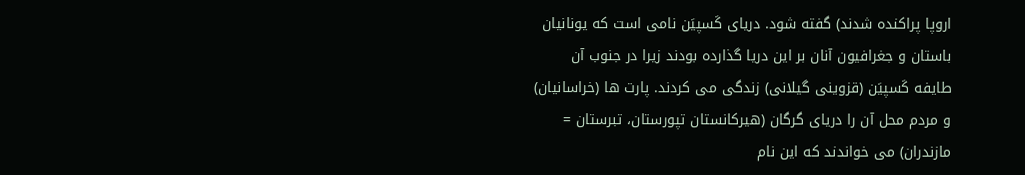اروپا پراکنده شدند) گفته شود. دریای کَسپیَن نامی است که یونانیان باستان و جغرافیون آنان بر این دریا گذارده بودند زیرا در جنوب آن طایفه کَسپیَن (قزوینی گیلانی) زندگی می کردند. پارت ها (خراسانیان) و مردم محل آن را دریای گرگان (هیرکانستان تپورستان، تبرستان = مازندران) می خواندند که این نام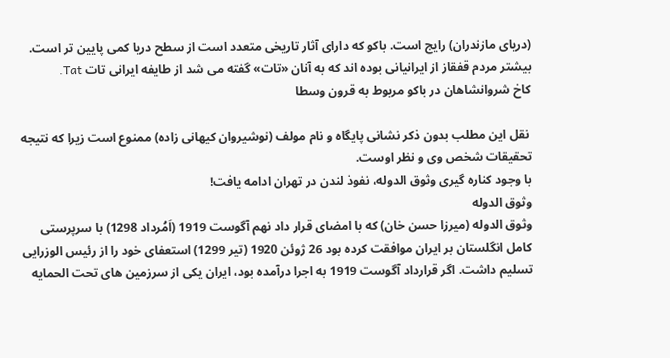(دریای مازندران) رایج است. باکو که دارای آثار تاریخی متعدد است از سطح دریا کمی پایین تر است. بیشتر مردم قفقاز از ایرانیانی بوده اند که به آنان «تات» گفته می شد از طایفه ایرانی تات Tat.
کاخ شروانشاهان در باکو مربوط به قرون وسطا

 نقل این مطلب بدون ذکر نشانی پایگاه و نام مولف (نوشیروان کیهانی زاده) ممنوع است زیرا که نتیجه تحقیقات شخص وی و نظر اوست.
با وجود کناره گیری وثوق الدوله، نفوذ لندن در تهران ادامه یافت!
وثوق الدوله
وثوق الدوله (میرزا حسن خان) كه با امضای قرار داد نهم آگوست 1919 (اَمُرداد 1298) با سرپرستی كامل انگلستان بر ایران موافقت كرده بود 26 ژوئن 1920 (تیر 1299) استعفای خود را از رئیس الوزرایی تسلیم داشت. اگر قرارداد آگوست 1919 به اجرا درآمده بود، ایران یکی از سرزمین های تحت الحمایه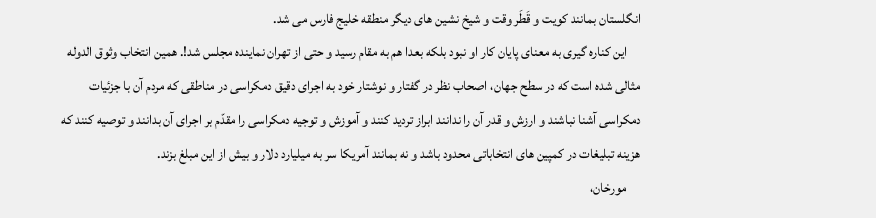انگلستان بمانند کویت و قَطَر وقت و شیخ نشین های دیگر منطقه خلیج فارس می شد.
     این كناره گیری به معنای پایان كار او نبود بلكه بعدا هم به مقام رسید و حتی از تهران نماینده مجلس شد!. همین انتخاب وثوق الدوله مثالی شده است كه در سطح جهان، اصحاب نظر در گفتار و نوشتار خود به اجرای دقیق دمكراسی در مناطقی كه مردم آن با جزئیات دمكراسی آشنا نباشند و ارزش و قدر آن را ندانند ابراز تردید كنند و آموزش و توجیه دمكراسی را مقدّم بر اجرای آن بدانند و توصیه کنند که هزینه تبلیغات در کمپین های انتخاباتی محدود باشد و نه بمانند آمریکا سر به میلیارد دلار و بیش از این مبلغ بزند.
     مورخان،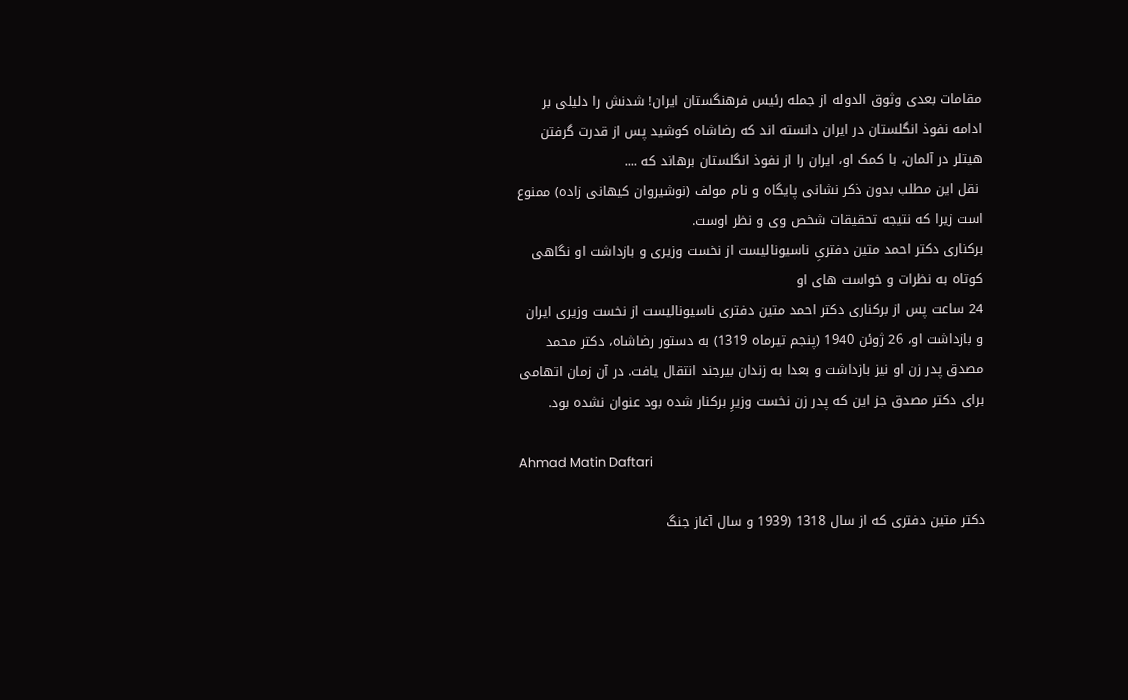مقامات بعدی وثوق الدوله از جمله رئیس فرهنگستان ایران! شدنش را دلیلی بر ادامه نفوذ انگلستان در ایران دانسته اند که رضاشاه کوشید پس از قدرت گرفتن هیتلر در آلمان، با کمک او، ایران را از نفوذ انگلستان برهاند که ....
 نقل این مطلب بدون ذکر نشانی پایگاه و نام مولف (نوشیروان کیهانی زاده) ممنوع است زیرا که نتیجه تحقیقات شخص وی و نظر اوست.
برکناری دکتر احمد متین دفتریِ ناسیونالیست از نخست وزیری و بازداشت او نگاهی کوتاه به نظرات و خواست های او
24 ساعت پس از بركناری دكتر احمد متین دفتری ناسیونالیست از نخست وزیری ایران و بازداشت او، 26 ژوئن 1940 (پنجم تیرماه 1319) به دستور رضاشاه، دكتر محمد مصدق پدر زن او نیز بازداشت و بعدا به زندان بیرجند انتقال یافت. در آن زمان اتهامی برای دكتر مصدق جز این كه پدر زن نخست وزیرِ بركنار شده بود عنوان نشده بود.

Ahmad Matin Daftari

دكتر متین دفتری كه از سال 1318 (1939 و سال آغاز جنگ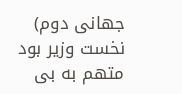جهانی دوم) نخست وزیر بود متهم به بی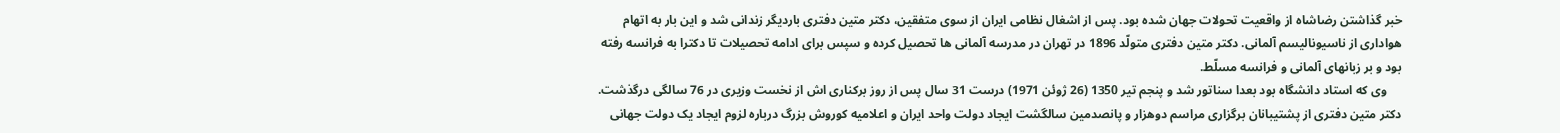خبر گذاشتن رضاشاه از واقعیت تحولات جهان شده بود. پس از اشغال نظامی ایران از سوی متفقین، دكتر متین دفتری باردیگر زندانی شد و این بار به اتهام هواداری از ناسیونالیسم آلمانی. دکتر متین دفتری متولّد 1896 در تهران در مدرسه آلمانی ها تحصیل کرده و سپس برای ادامه تحصیلات تا دکترا به فرانسه رفته بود و بر زبانهای آلمانی و فرانسه مسلّط.
     وی كه استاد دانشگاه بود بعدا سناتور شد و پنجم تیر 1350 (26 ژوئن 1971) درست 31 سال پس از روز بركناری اش از نخست وزیری در 76 سالگی درگذشت. دکتر متین دفتری از پشتیبانان برگزاری مراسم دوهزار و پانصدمین سالگشت ایجاد دولت واحد ایران و اعلامیه کوروش بزرگ درباره لزوم ایجاد یک دولت جهانی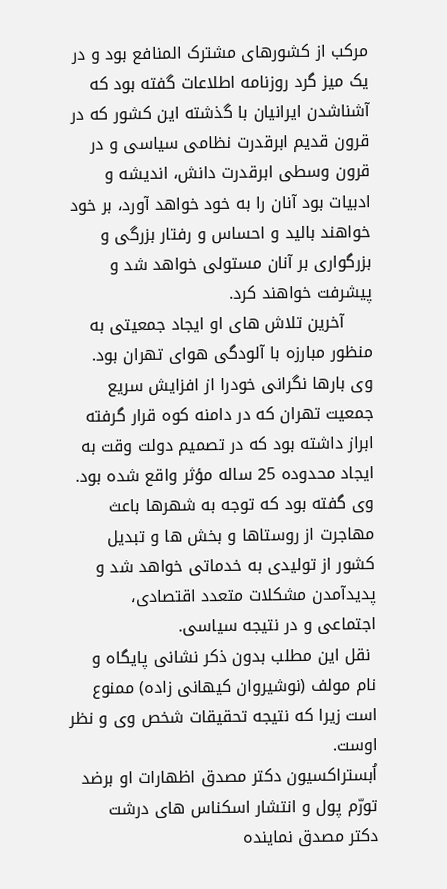مرکب از کشورهای مشترک المنافع بود و در یک میز گرد روزنامه اطلاعات گفته بود که آشناشدن ایرانیان با گذشته این کشور که در قرون قدیم ابرقدرت نظامی سیاسی و در قرون وسطی ابرقدرت دانش، اندیشه و ادبیات بود آنان را به خود خواهد آورد، بر خود خواهند بالید و احساس و رفتار بزرگی و بزرگواری بر آنان مستولی خواهد شد و پیشرفت خواهند کرد.
     آخرین تلاش های او ایجاد جمعیتی به منظور مبارزه با آلودگی هوای تهران بود. وی بارها نگرانی خودرا از افزایش سریع جمعیت تهران که در دامنه کوه قرار گرفته ابراز داشته بود که در تصمیم دولت وقت به ایجاد محدوده 25 ساله مؤثر واقع شده بود. وی گفته بود که توجه به شهرها باعث مهاجرت از روستاها و بخش ها و تبدیل کشور از تولیدی به خدماتی خواهد شد و پدیدآمدن مشکلات متعدد اقتصادی، اجتماعی و در نتیجه سیاسی.
 نقل این مطلب بدون ذکر نشانی پایگاه و نام مولف (نوشیروان کیهانی زاده) ممنوع است زیرا که نتیجه تحقیقات شخص وی و نظر اوست.
اُبستراکسیون دکتر مصدق اظهارات او برضد تورّم پول و انتشار اسکناس های درشت
دكتر مصدق نماینده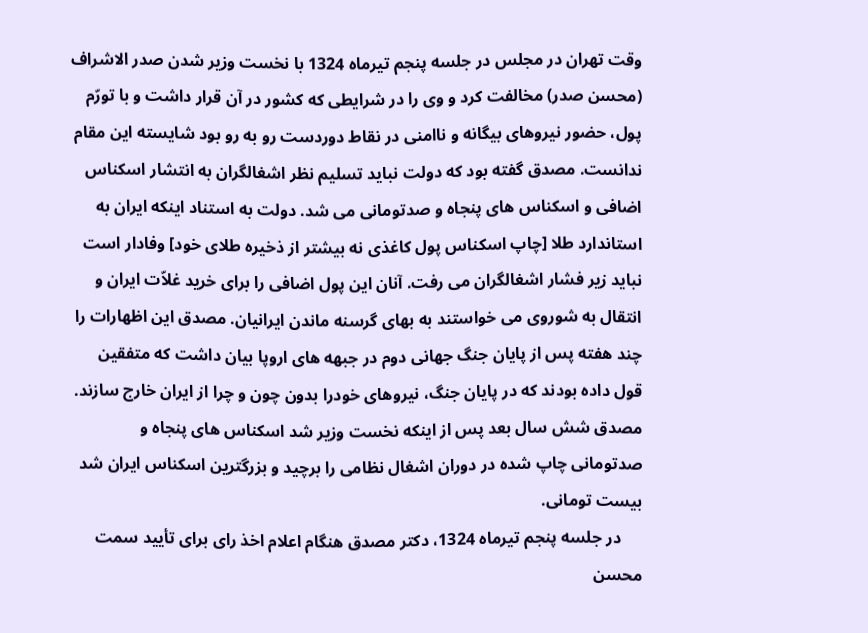وقت تهران در مجلس در جلسه پنجم تیرماه 1324 با نخست وزیر شدن صدر الاشراف (محسن صدر) مخالفت كرد و وی را در شرایطی كه كشور در آن قرار داشت و با تورّم پول، حضور نیروهای بیگانه و ناامنی در نقاط دوردست رو به رو بود شایسته این مقام ندانست. مصدق گفته بود که دولت نباید تسلیم نظر اشغالگران به انتشار اسکناس اضافی و اسکناس های پنجاه و صدتومانی می شد. دولت به استناد اینکه ایران به استاندارد طلا [چاپ اسکناس پول کاغذی نه بیشتر از ذخیره طلای خود] وفادار است نباید زیر فشار اشغالگران می رفت. آنان این پول اضافی را برای خرید غلاّت ایران و انتقال به شوروی می خواستند به بهای گرسنه ماندن ایرانیان. مصدق این اظهارات را چند هفته پس از پایان جنگ جهانی دوم در جبهه های اروپا بیان داشت که متفقین قول داده بودند که در پایان جنگ، نیروهای خودرا بدون چون و چرا از ایران خارج سازند. مصدق شش سال بعد پس از اینکه نخست وزیر شد اسکناس های پنجاه و صدتومانی چاپ شده در دوران اشغال نظامی را برچید و بزرگترین اسکناس ایران شد بیست تومانی.
     در جلسه پنجم تیرماه 1324، دکتر مصدق هنگام اعلام اخذ رای برای تأیید سمت محسن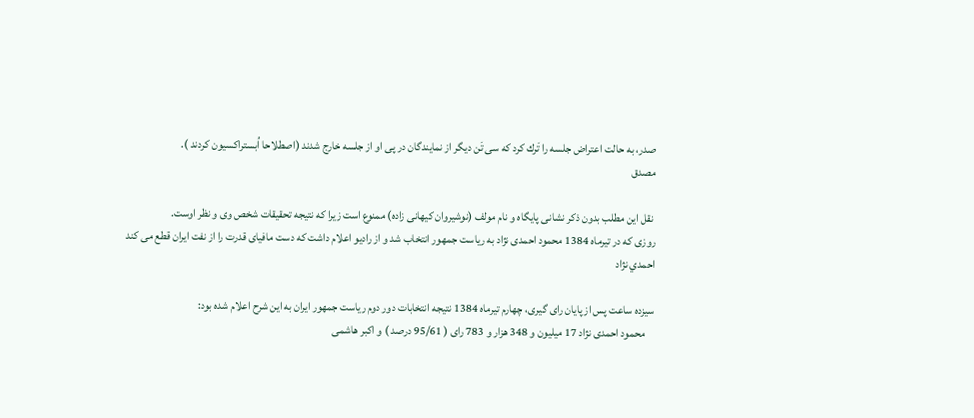صدر، به حالت اعتراض جلسه را تَرك كرد كه سی تَن دیگر از نمایندگان در پی او از جلسه خارج شدند (اصطلاحا اُبستراکسیون کردند ).
مصدق

 نقل این مطلب بدون ذکر نشانی پایگاه و نام مولف (نوشیروان کیهانی زاده) ممنوع است زیرا که نتیجه تحقیقات شخص وی و نظر اوست.
روزی که در تیرماه 1384 محمود احمدی نژاد به ریاست جمهور انتخاب شد و از رادیو اعلام داشت که دست مافیای قدرت را از نفت ایران قطع می کند
احمدي نژاد

سیزده ساعت پس از پایان رای گیری، چهارم تیرماه 1384 نتیجه انتخابات دور دوم ریاست جمهور ایران به این شرح اعلام شده بود:
    محمود احمدی نژاد 17 میلیون و 348 هزار و 783 رای ( 95/61 درصد ) و اكبر هاشمی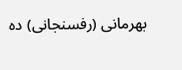بهرمانی (رفسنجانی) ده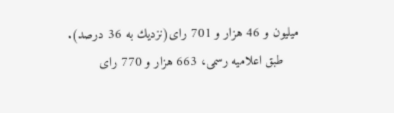میلیون و 46 هزار و 701 رای(نزدیك به 36 درصد).
    طبق اعلامیه رسمی، 663 هزار و 770 رای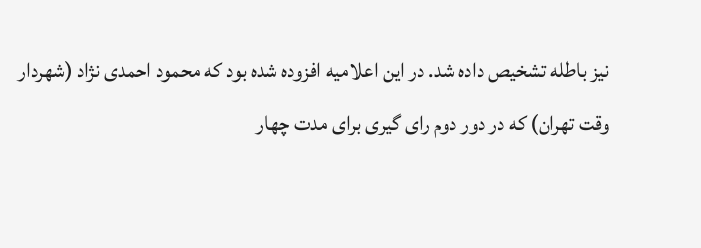نیز باطله تشخیص داده شد. در این اعلامیه افزوده شده بود که محمود احمدی نژاد (شهردار وقت تهران) كه در دور دوم رای گیری برای مدت چهار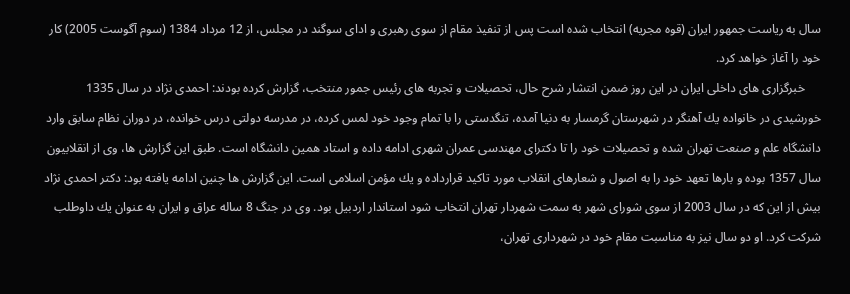سال به ریاست جمهور ایران (قوه مجریه) انتخاب شده است پس از تنفیذ مقام از سوی رهبری و ادای سوگند در مجلس، از 12 مرداد 1384 (سوم آگوست 2005) كار خود را آغاز خواهد كرد.
     خبرگزاری های داخلی ایران در این روز ضمن انتشار شرح حال، تحصیلات و تجربه های رئیس جمور منتخب، گزارش کرده بودند: احمدی نژاد در سال 1335 خورشیدی در خانواده یك آهنگر در شهرستان گرمسار به دنیا آمده، تنگدستی را با تمام وجود خود لمس كرده، در مدرسه دولتی درس خوانده، در دوران نظام سابق وارد دانشگاه علم و صنعت تهران شده و تحصیلات خود را تا دكترای مهندسی عمران شهری ادامه داده و استاد همین دانشگاه است. طبق این گزارش ها، وی از انقلابیون سال 1357 بوده و بارها تعهد خود را به اصول و شعارهای انقلاب مورد تاكید قرارداده و یك مؤمن اسلامی است. این گزارش ها چنین ادامه یافته بود: دكتر احمدی نژاد بیش از این كه در سال 2003 از سوی شورای شهر به سمت شهردار تهران انتخاب شود استاندار اردبیل بود. وی در جنگ 8 ساله عراق و ایران به عنوان یك داوطلب شركت كرد. او دو سال نیز به مناسبت مقام خود در شهرداری تهران،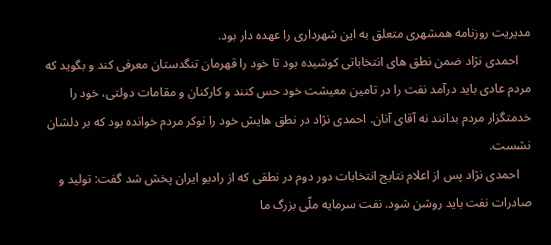مدیریت روزنامه همشهری متعلق به این شهرداری را عهده دار بود.
    احمدی نژاد ضمن نطق های انتخاباتی كوشیده بود تا خود را قهرمان تنگدستان معرفی كند و بگوید كه مردم عادی باید درآمد نفت را در تامین معیشت خود حس كنند و كاركنان و مقامات دولتی، خود را خدمتگزار مردم بدانند نه آقای آنان. احمدی نژاد در نطق هایش خود را نوكر مردم خوانده بود كه بر دلشان نشست.
    احمدی نژاد پس از اعلام نتایج انتخابات دور دوم در نطقی كه از رادیو ایران پخش شد گفت: تولید و صادرات نفت باید روشن شود. نفت سرمایه ملّی بزرگ ما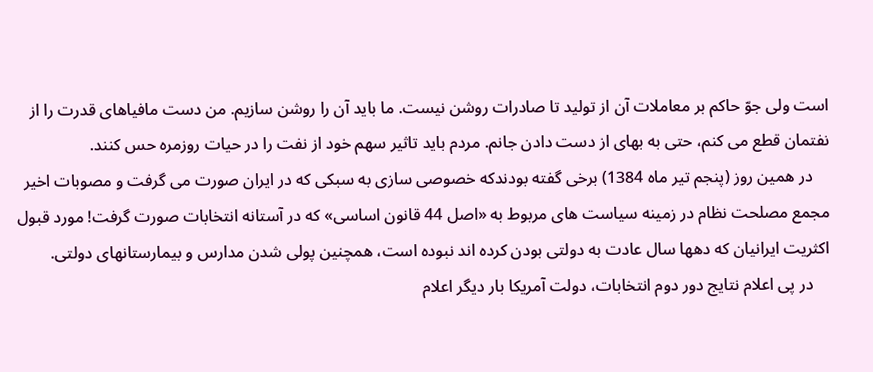است ولی جوّ حاكم بر معاملات آن از تولید تا صادرات روشن نیست. ما باید آن را روشن سازیم. من دست مافیاهای قدرت را از نفتمان قطع می كنم، حتی به بهای از دست دادن جانم. مردم باید تاثیر سهم خود از نفت را در حیات روزمره حس كنند.
    در همین روز (پنجم تیر ماه 1384) برخی گفته بودندكه خصوصی سازی به سبكی كه در ایران صورت می گرفت و مصوبات اخیر مجمع مصلحت نظام در زمینه سیاست های مربوط به «اصل 44 قانون اساسی» كه در آستانه انتخابات صورت گرفت! مورد قبول اكثریت ایرانیان كه دهها سال عادت به دولتی بودن كرده اند نبوده است، همچنین پولی شدن مدارس و بیمارستانهای دولتی.
    در پی اعلام نتایج دور دوم انتخابات، دولت آمریكا بار دیگر اعلام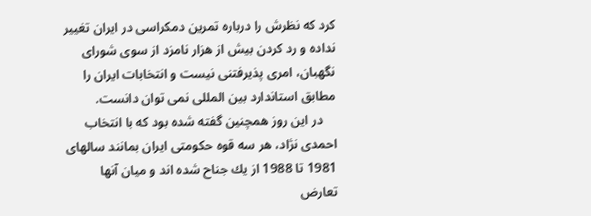كرد كه نظرش را درباره تمرین دمكراسی در ایران تغییر نداده و رد كردن بیش از هزار نامزد از سوی شورای نگهبان، امری پذیرفتنی نیست و انتخابات ایران را مطابق استاندارد بین المللی نمی توان دانست.
    در این روز همچنین گفته شده بود که با انتخاب احمدی نژاد، هر سه قوه حكومتی ایران بمانند سالهای 1981 تا 1988 از یك جناح شده اند و میان آنها تعارض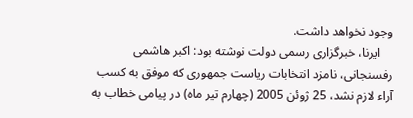وجود نخواهد داشت.
    ایرنا، خبرگزاری رسمی دولت نوشته بود: اكبر هاشمی رفسنجانی، نامزد انتخابات ریاست جمهوری كه موفق به كسب آراء لازم نشد، 25 ژوئن 2005 (چهارم تیر ماه) در پیامی خطاب به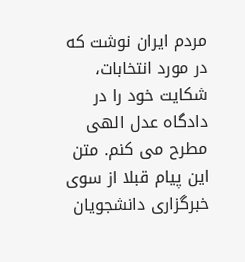مردم ایران نوشت كه در مورد انتخابات، شكایت خود را در دادگاه عدل الهی مطرح می كنم. متن این پیام قبلا از سوی خبرگزاری دانشجویان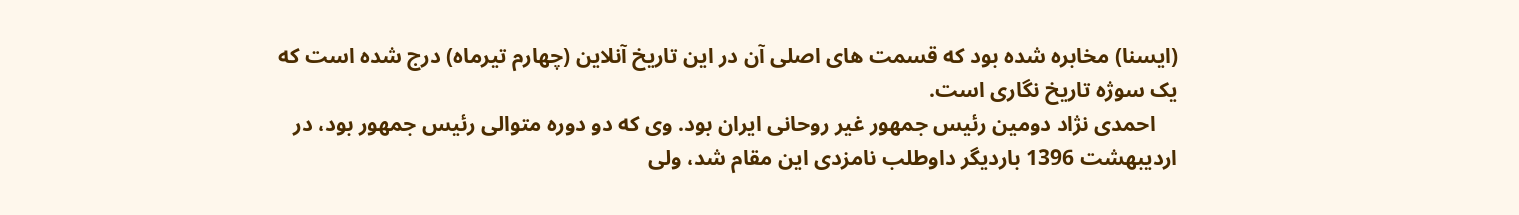(ایسنا) مخابره شده بود که قسمت های اصلی آن در این تاریخ آنلاین (چهارم تیرماه) درج شده است که یک سوژه تاریخ نگاری است.
    احمدی نژاد دومین رئیس جمهور غیر روحانی ایران بود. وی که دو دوره متوالی رئیس جمهور بود، در اردیبهشت 1396 باردیگر داوطلب نامزدی این مقام شد، ولی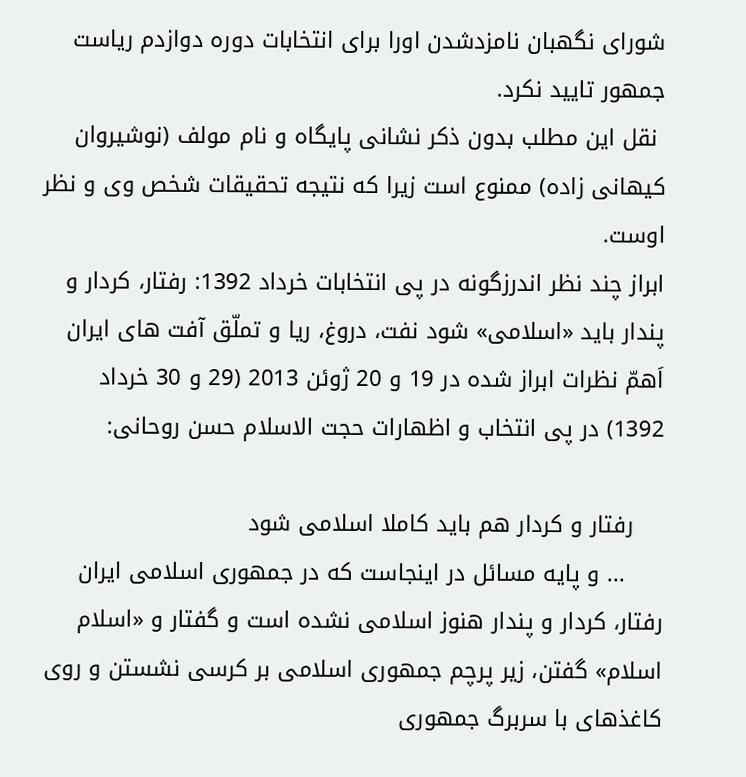شورای نگهبان نامزدشدن اورا برای انتخابات دوره دوازدم ریاست جمهور تایید نکرد.
 نقل این مطلب بدون ذکر نشانی پایگاه و نام مولف (نوشیروان کیهانی زاده) ممنوع است زیرا که نتیجه تحقیقات شخص وی و نظر اوست.
ابراز چند نظر اندرزگونه در پی انتخابات خرداد 1392: رفتار، کردار و پندار باید «اسلامی» شود نفت، دروغ، ریا و تملّق آفت های ایران
اَهمّ نظرات ابراز شده در 19 و 20 ژوئن 2013 (29 و 30 خرداد 1392) در پی انتخاب و اظهارات حجت الاسلام حسن روحانی:

    رفتار و کردار هم باید کاملا اسلامی شود
     ... و پایه مسائل در اینجاست که در جمهوری اسلامی ایران رفتار، کردار و پندار هنوز اسلامی نشده است و گفتار و «اسلام اسلام» گفتن، زیر پرچم جمهوری اسلامی بر کرسی نشستن و روی کاغذهای با سربرگ جمهوری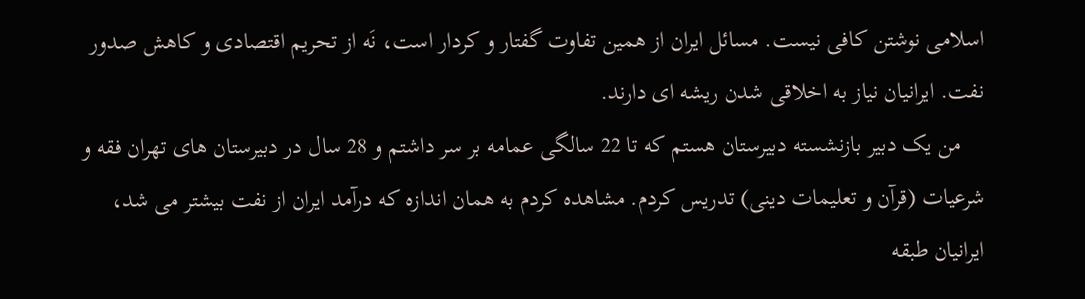اسلامی نوشتن کافی نیست. مسائل ایران از همین تفاوت گفتار و کردار است، نَه از تحریم اقتصادی و کاهش صدور نفت. ایرانیان نیاز به اخلاقی شدن ریشه ای دارند.
    من یک دبیر بازنشسته دبیرستان هستم که تا 22 سالگی عمامه بر سر داشتم و 28 سال در دبیرستان های تهران فقه و شرعیات (قرآن و تعلیمات دینی) تدریس کردم. مشاهده کردم به همان اندازه که درآمد ایران از نفت بیشتر می شد، ایرانیان طبقه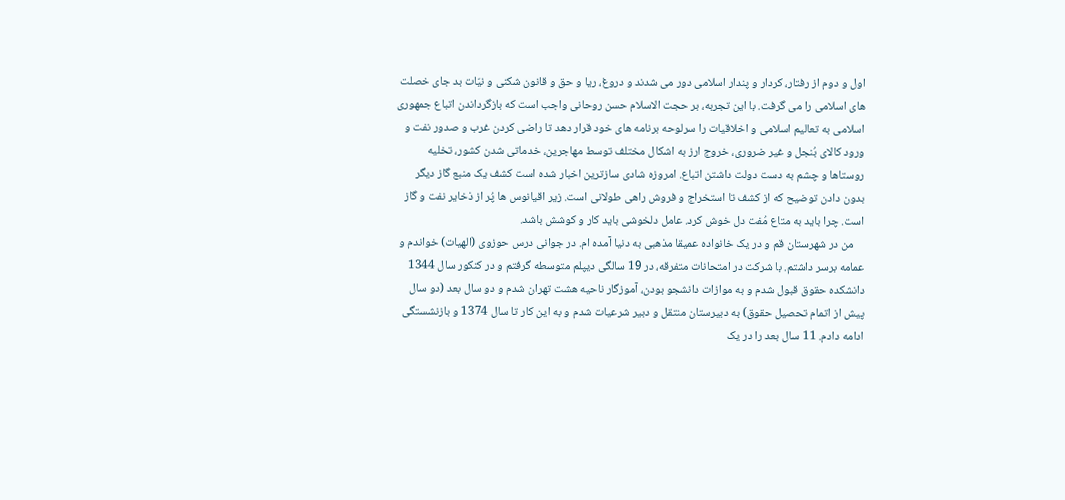اول و دوم از رفتار، کردار و پندار اسلامی دور می شدند و دروغ، ریا و حق و قانون شکنی و نیّات بد جای خصلت های اسلامی را می گرفت. با این تجربه، بر حجت الاسلام حسن روحانی واجب است که بازگرداندن اتباع جمهوری اسلامی به تعالیم اسلامی و اخلاقیات را سرلوحه برنامه های خود قرار دهد تا راضی کردن غرب و صدور نفت و ورود کالای بُنجل و غیر ضروری، خروج ارز به اشکال مختلف توسط مهاجرین، خدماتی شدن کشور، تخلیه روستاها و چشم به دست دولت داشتن اتباع. امروزه شادی سازترین اخبار شده است کشف یک منبع گاز دیگر بدون دادن توضیح که از کشف تا استخراج و فروش راهی طولانی است. زیر اقیانوس ها پُر از ذخایر نفت و گاز است. چرا باید به متاع مُفت دل خوش کرد. عامل دلخوشی باید کار و کوشش باشد.
    من در شهرستان قم و در یک خانواده عمیقا مذهبی به دنیا آمده ام. در جوانی درس حوزوی (الهیات) خواندم و عمامه برسر داشتم. با شرکت در امتحانات متفرقه، در 19 سالگی دیپلم متوسطه گرفتم و در کنکور سال 1344 دانشکده حقوق قبول شدم و به موازات دانشجو بودن، آموزگار ناحیه هشت تهران شدم و دو سال بعد (دو سال پیش از اتمام تحصیل حقوق) به دبیرستان منتقل و دبیر شرعیات شدم و به این کار تا سال 1374 و بازنشستگی ادامه دادم. 11 سال بعد را در یک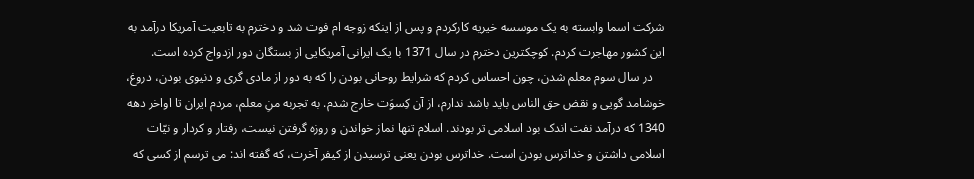شرکت اسما وابسته به یک موسسه خیریه کارکردم و پس از اینکه زوجه ام فوت شد و دخترم به تابعیت آمریکا درآمد به این کشور مهاجرت کردم. کوچکترین دخترم در سال 1371 با یک ایرانی آمریکایی از بستگان دور ازدواج کرده است.
    در سال سوم معلم شدن، چون احساس کردم که شرایط روحانی بودن را که به دور از مادی گری و دنیوی بودن، دروغ، خوشامد گویی و نقض حق الناس باید باشد ندارم، از آن کِسوَت خارج شدم. به تجربه منِ معلم، مردم ایران تا اواخر دهه 1340 که درآمد نفت اندک بود اسلامی تر بودند. اسلام تنها نماز خواندن و روزه گرفتن نیست، رفتار و کردار و نیّات اسلامی داشتن و خداترس بودن است. خداترس بودن یعنی ترسیدن از کیفر آخرت، که گفته اند: می ترسم از کسی که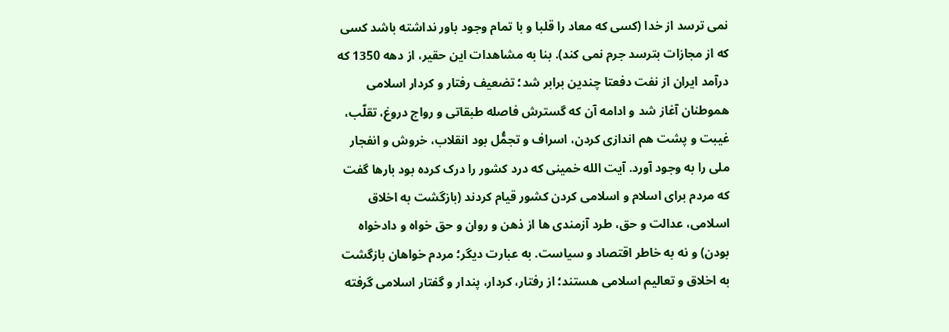نمی ترسد از خدا (کسی که معاد را قلبا و با تمام وجود باور نداشته باشد کسی که از مجازات بترسد جرم نمی کند). بنا به مشاهدات این حقیر، از دهه 1350 که درآمد ایران از نفت دفعتا چندین برابر شد؛ تضعیف رفتار و کردار اسلامی هموطنان آغاز شد و ادامه آن که گسترش فاصله طبقاتی و رواج دروغ، تقلّب، غیبت و پشت هم اندازی کردن، اسراف و تجمُّل بود انقلاب، خروش و انفجار ملی را به وجود آورد. آیت الله خمینی که درد کشور را درک کرده بود بارها گفت که مردم برای اسلام و اسلامی کردن کشور قیام کردند (بازگشت به اخلاق اسلامی، عدالت و حق، طرد آزمندی ها از ذهن و روان و حق خواه و دادخواه بودن) و نه به خاطر اقتصاد و سیاست. به عبارت دیگر؛ مردم خواهان بازگشت به اخلاق و تعالیم اسلامی هستند؛ از رفتار، کردار، پندار و گفتار اسلامی گرفته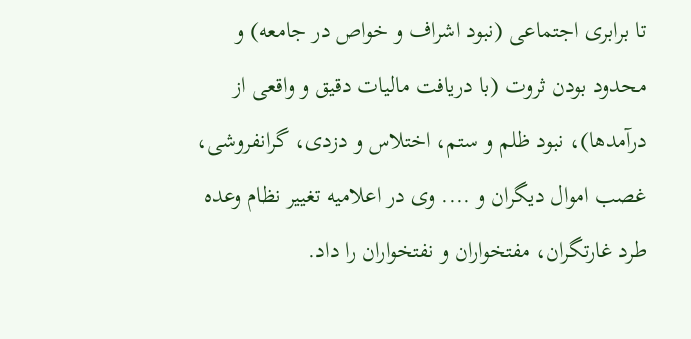تا برابری اجتماعی (نبود اشراف و خواص در جامعه) و محدود بودن ثروت (با دریافت مالیات دقیق و واقعی از درآمدها)، نبود ظلم و ستم، اختلاس و دزدی، گرانفروشی، غصب اموال دیگران و .... وی در اعلامیه تغییر نظام وعده طرد غارتگران، مفتخواران و نفتخواران را داد.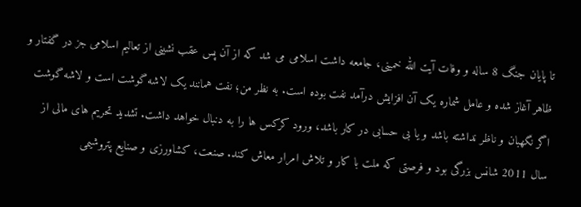تا پایان جنگ 8 ساله و وفات آیت الله خمینی، جامعه داشت اسلامی می شد که از آن پس عقب نشینی از تعالیم اسلامی جز در گفتار و ظاهر آغاز شده و عامل شماره یک آن افزایش درآمد نفت بوده است. به نظر من؛ نفت همانند یک لاشه گوشت است و لاشه گوشت اگر نگهبان و ناظر نداشته باشد و یا بی حسابی در کار باشد، ورود کرکس ها را به دنبال خواهد داشت. تشدید تحریم های مالی از سال 2011 شانس بزرگی بود و فرصتی که ملت با کار و تلاش امرار معاش کند. صنعت، کشاورزی و صنایع پتروشیمی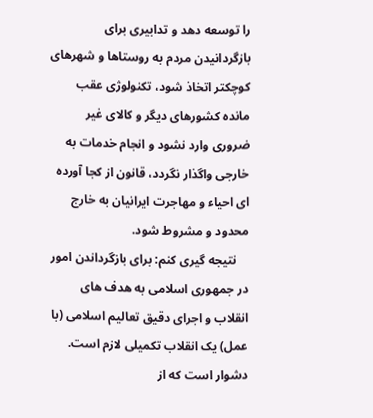را توسعه دهد و تدابیری برای بازگردانیدن مردم به روستاها و شهرهای کوچکتر اتخاذ شود، تکنولوژی عقب مانده کشورهای دیگر و کالای غیر ضروری وارد نشود و انجام خدمات به خارجی واگذار نگردد، قانون از کجا آورده ای احیاء و مهاجرت ایرانیان به خارج محدود و مشروط شود.
    نتیجه گیری کنم: برای بازگرداندن امور در جمهوری اسلامی به هدف های انقلاب و اجرای دقیق تعالیم اسلامی (با عمل) یک انقلاب تکمیلی لازم است. دشوار است که از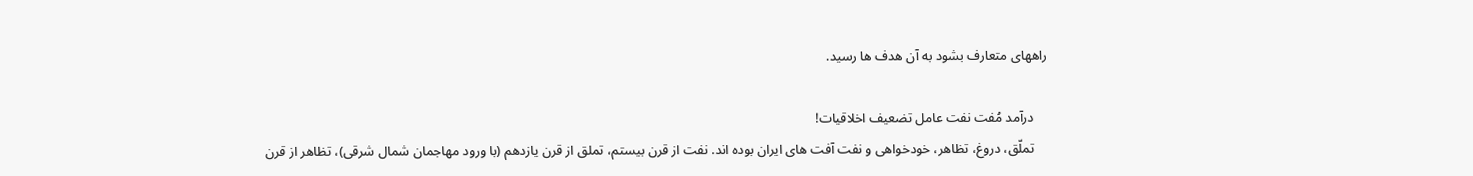راههای متعارف بشود به آن هدف ها رسید.

    درآمد مُفت نفت عامل تضعیف اخلاقیات!
    تملّق، دروغ، تظاهر، خودخواهی و نفت آفت های ایران بوده اند. نفت از قرن بیستم، تملق از قرن یازدهم (با ورود مهاجمان شمال شرقی)، تظاهر از قرن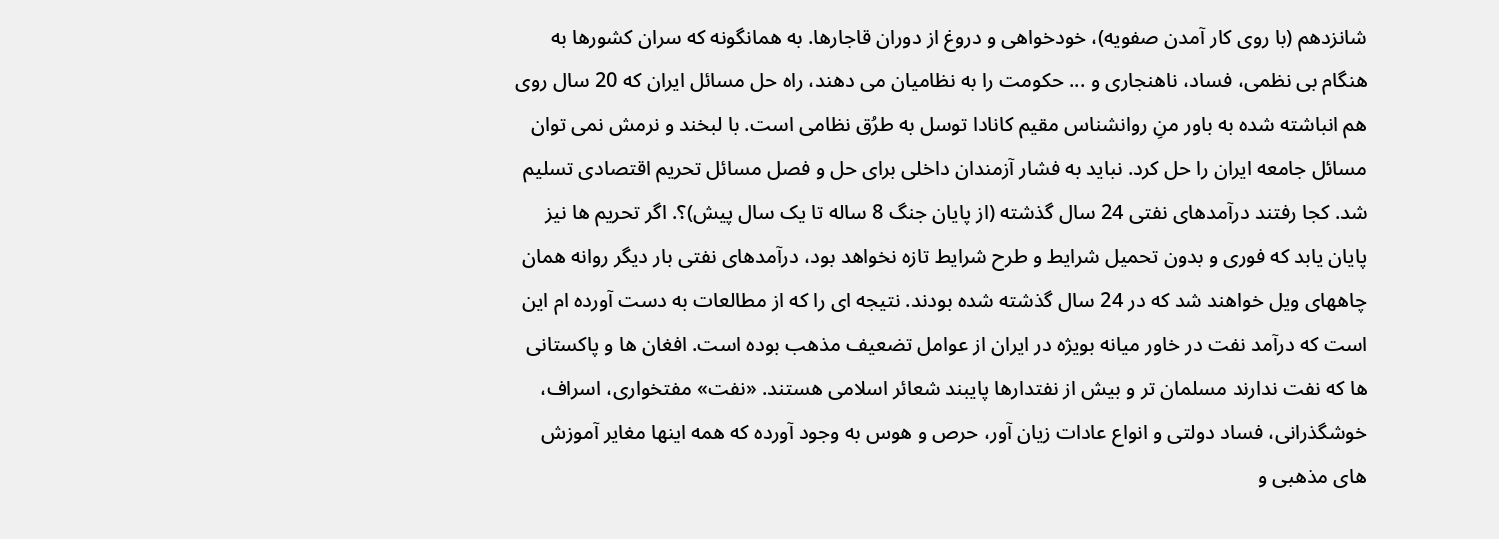شانزدهم (با روی کار آمدن صفویه)، خودخواهی و دروغ از دوران قاجارها. به همانگونه که سران کشورها به هنگام بی نظمی، فساد، ناهنجاری و ... حکومت را به نظامیان می دهند، راه حل مسائل ایران که 20 سال روی هم انباشته شده به باور منِ روانشناس مقیم کانادا توسل به طرُق نظامی است. با لبخند و نرمش نمی توان مسائل جامعه ایران را حل کرد. نباید به فشار آزمندان داخلی برای حل و فصل مسائل تحریم اقتصادی تسلیم شد. کجا رفتند درآمدهای نفتی 24 سال گذشته (از پایان جنگ 8 ساله تا یک سال پیش)؟. اگر تحریم ها نیز پایان یابد که فوری و بدون تحمیل شرایط و طرح شرایط تازه نخواهد بود، درآمدهای نفتی بار دیگر روانه همان چاههای ویل خواهند شد که در 24 سال گذشته شده بودند. نتیجه ای را که از مطالعات به دست آورده ام این است که درآمد نفت در خاور میانه بویژه در ایران از عوامل تضعیف مذهب بوده است. افغان ها و پاکستانی ها که نفت ندارند مسلمان تر و بیش از نفتدارها پایبند شعائر اسلامی هستند. «نفت» مفتخواری، اسراف، خوشگذرانی، فساد دولتی و انواع عادات زیان آور، حرص و هوس به وجود آورده که همه اینها مغایر آموزش های مذهبی و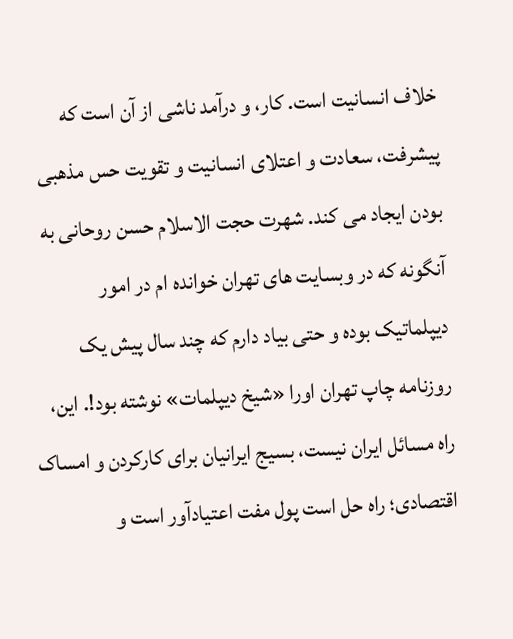خلاف انسانیت است. کار، و درآمد ناشی از آن است که پیشرفت، سعادت و اعتلای انسانیت و تقویت حس مذهبی بودن ایجاد می کند. شهرت حجت الاسلام حسن روحانی به آنگونه که در وبسایت های تهران خوانده ام در امور دیپلماتیک بوده و حتی بیاد دارم که چند سال پیش یک روزنامه چاپ تهران اورا «شیخ دیپلمات» نوشته بود!. این، راه مسائل ایران نیست، بسیج ایرانیان برای کارکردن و امساک اقتصادی؛ راه حل است پول مفت اعتیادآور است و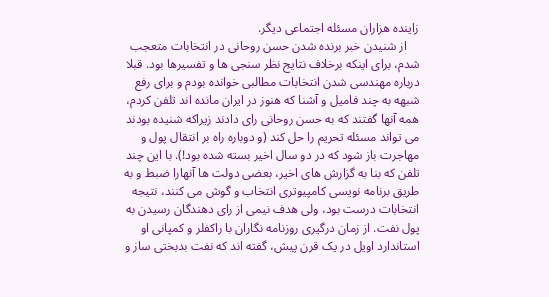زاینده هزاران مسئله اجتماعی دیگر.
    از شنیدن خبر برنده شدن حسن روحانی در انتخابات متعجب شدم، برای اینکه برخلاف نتایج نظر سنجی ها و تفسیرها بود. قبلا درباره مهندسی شدن انتخابات مطالبی خوانده بودم و برای رفع شبهه به چند فامیل و آشنا که هنوز در ایران مانده اند تلفن کردم، همه آنها گفتند که به حسن روحانی رای دادند زیراکه شنیده بودند می تواند مسئله تحریم را حل کند (و دوباره راه بر انتقال پول و مهاجرت باز شود که در دو سال اخیر بسته شده بود!). با این چند تلفن که بنا به گزارش های اخیر، بعضی دولت ها آنهارا ضبط و به طریق برنامه نویسی کامپیوتری انتخاب و گوش می کنند، نتیجه انتخابات درست بود، ولی هدف نیمی از رای دهندگان رسیدن به پول نفت. از زمان درگیری روزنامه نگاران با راکفلر و کمپانی او استاندارد اویل در یک قرن پیش، گفته اند که نفت بدبختی ساز و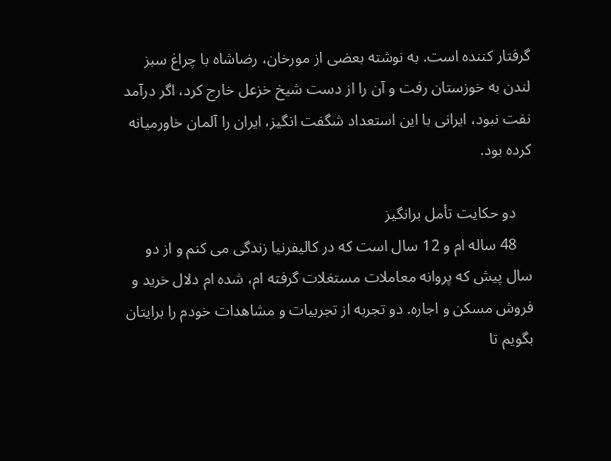گرفتار کننده است. به نوشته بعضی از مورخان، رضاشاه با چراغ سبز لندن به خوزستان رفت و آن را از دست شیخ خزعل خارج کرد، اگر درآمد نفت نبود، ایرانی با این استعداد شگفت انگیز، ایران را آلمان خاورمیانه کرده بود.

    دو حکایت تأمل برانگیز
    48 ساله ام و 12 سال است که در کالیفرنیا زندگی می کنم و از دو سال پیش که پروانه معاملات مستغلات گرفته ام، شده ام دلال خرید و فروش مسکن و اجاره. دو تجربه از تجربیات و مشاهدات خودم را برایتان بگویم تا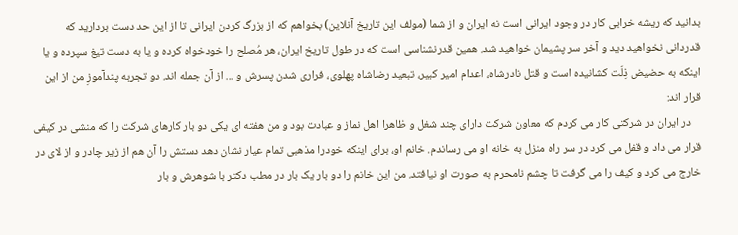بدانید که ریشه خرابی کار در وجود ایرانی است نه ایران و از شما (مولف این تاریخ آنلاین) بخواهم که از بزرگ کردن ایرانی تا از این حد دست بردارید که قدردانی نخواهید دید و آخر سر پشیمان خواهید شد. همین قدرنشناسی است که در طول تاریخ ایران، هر مُصلح را خودخواه کرده و یا به دست تیغ سپرده و یا اینکه به حضیض ذِلّت کشانیده است و قتل نادرشاه، اعدام امیر کبیر، تبعید رضاشاه پهلوی، فراری شدن پسرش و ... از آن جمله اند. دو تجربه پندآموزِ من از این قرار اند:
    در ایران در شرکتی کار می کردم که معاون شرکت دارای چند شغل و ظاهرا اهل نماز و عبادت بود و من هفته ای یکی دو بار کارهای شرکت را که منشی در کیفی قرار می داد و قفل می کرد در سر راه منزل به خانه او می رساندم. خانم او، برای اینکه خودرا مذهبی تمام عیار نشان دهد دستش را آن هم از زیر چادر و از لای در خارج می کرد و کیف را می گرفت تا چشم نامحرم به صورت او نیافتد. من این خانم را دو بار یک بار در مطب دکتر با شوهرش و بار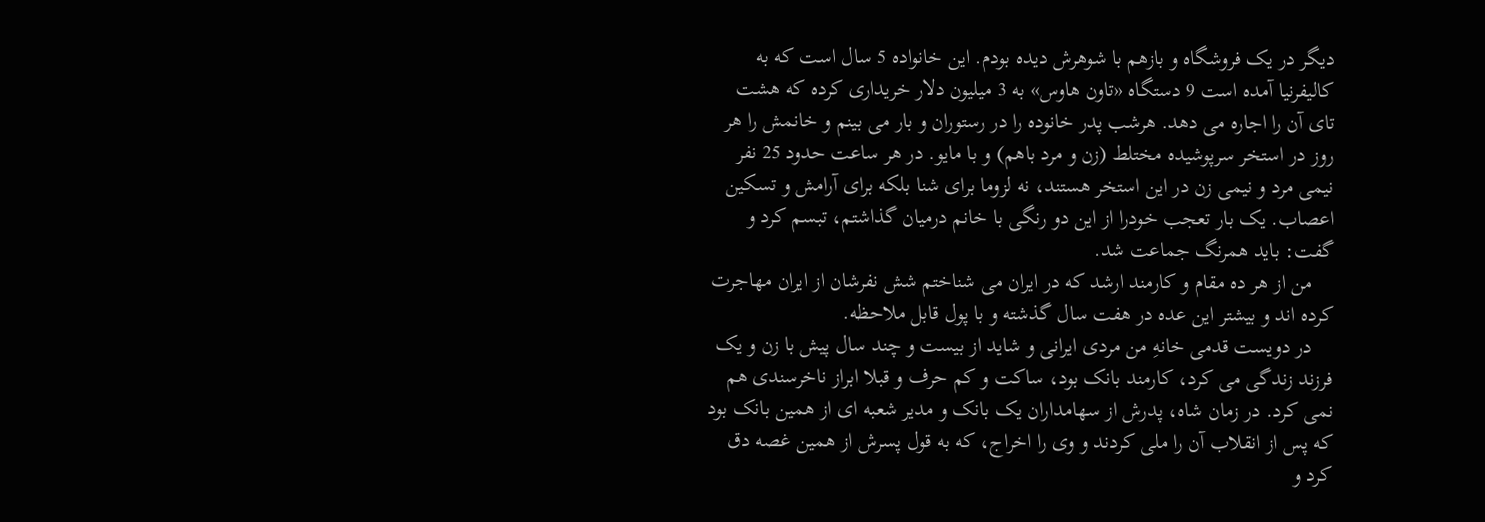دیگر در یک فروشگاه و بازهم با شوهرش دیده بودم. این خانواده 5 سال است که به کالیفرنیا آمده است 9 دستگاه «تاون هاوس» به 3 میلیون دلار خریداری کرده که هشت تای آن را اجاره می دهد. هرشب پدر خانوده را در رستوران و بار می بینم و خانمش را هر روز در استخر سرپوشیده مختلط (زن و مرد باهم) و با مایو. در هر ساعت حدود 25 نفر نیمی مرد و نیمی زن در این استخر هستند، نه لزوما برای شنا بلکه برای آرامش و تسکین اعصاب. یک بار تعجب خودرا از این دو رنگی با خانم درمیان گذاشتم، تبسم کرد و گفت: باید همرنگ جماعت شد.
    من از هر ده مقام و کارمند ارشد که در ایران می شناختم شش نفرشان از ایران مهاجرت کرده اند و بیشتر این عده در هفت سال گذشته و با پول قابل ملاحظه.
    در دویست قدمی خانهِ من مردی ایرانی و شاید از بیست و چند سال پیش با زن و یک فرزند زندگی می کرد، کارمند بانک بود، ساکت و کم حرف و قبلا ابراز ناخرسندی هم نمی کرد. در زمان شاه، پدرش از سهامداران یک بانک و مدیر شعبه ای از همین بانک بود که پس از انقلاب آن را ملی کردند و وی را اخراج، که به قول پسرش از همین غصه دق کرد و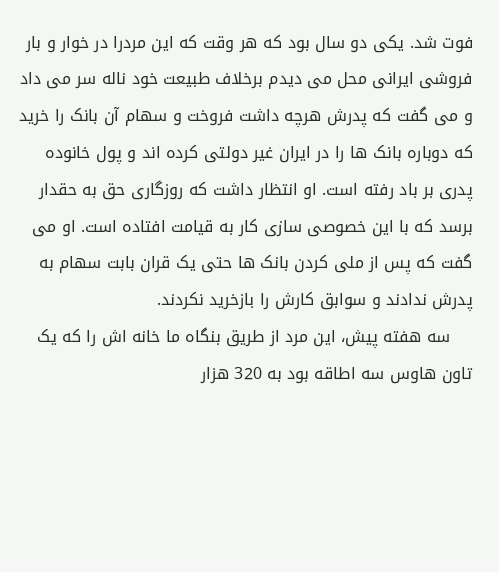فوت شد. یکی دو سال بود که هر وقت که این مردرا در خوار و بار فروشی ایرانی محل می دیدم برخلاف طبیعت خود ناله سر می داد و می گفت که پدرش هرچه داشت فروخت و سهام آن بانک را خرید که دوباره بانک ها را در ایران غیر دولتی کرده اند و پول خانوده پدری بر باد رفته است. او انتظار داشت که روزگاری حق به حقدار برسد که با این خصوصی سازی کار به قیامت افتاده است. او می گفت که پس از ملی کردن بانک ها حتی یک قران بابت سهام به پدرش ندادند و سوابق کارش را بازخرید نکردند.
    سه هفته پیش، این مرد از طریق بنگاه ما خانه اش را که یک تاون هاوس سه اطاقه بود به 320 هزار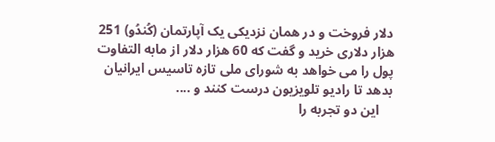دلار فروخت و در همان نزدیکی یک آپارتمان (کُندُو) 251 هزار دلاری خرید و گفت که 60 هزار دلار از مابه التفاوت پول را می خواهد به شورای ملی تازه تاسیس ایرانیان بدهد تا رادیو تلویزیون درست کنند و ....
    این دو تجربه را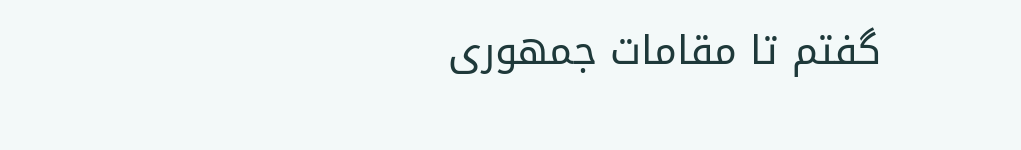گفتم تا مقامات جمهوری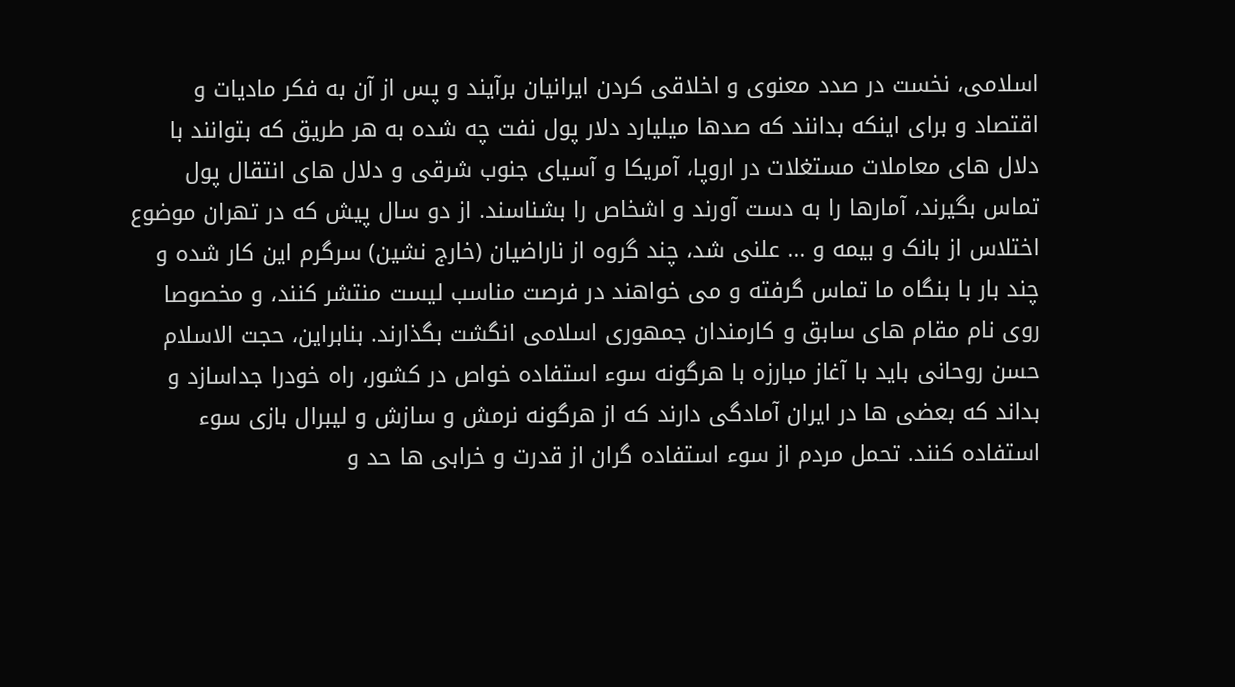اسلامی، نخست در صدد معنوی و اخلاقی کردن ایرانیان برآیند و پس از آن به فکر مادیات و اقتصاد و برای اینکه بدانند که صدها میلیارد دلار پول نفت چه شده به هر طریق که بتوانند با دلال های معاملات مستغلات در اروپا، آمریکا و آسیای جنوب شرقی و دلال های انتقال پول تماس بگیرند، آمارها را به دست آورند و اشخاص را بشناسند. از دو سال پیش که در تهران موضوع اختلاس از بانک و بیمه و ... علنی شد، چند گروه از ناراضیان (خارج نشین) سرگرم این کار شده و چند بار با بنگاه ما تماس گرفته و می خواهند در فرصت مناسب لیست منتشر کنند، و مخصوصا روی نام مقام های سابق و کارمندان جمهوری اسلامی انگشت بگذارند. بنابراین، حجت الاسلام حسن روحانی باید با آغاز مبارزه با هرگونه سوء استفاده خواص در کشور، راه خودرا جداسازد و بداند که بعضی ها در ایران آمادگی دارند که از هرگونه نرمش و سازش و لیبرال بازی سوء استفاده کنند. تحمل مردم از سوء استفاده گران از قدرت و خرابی ها حد و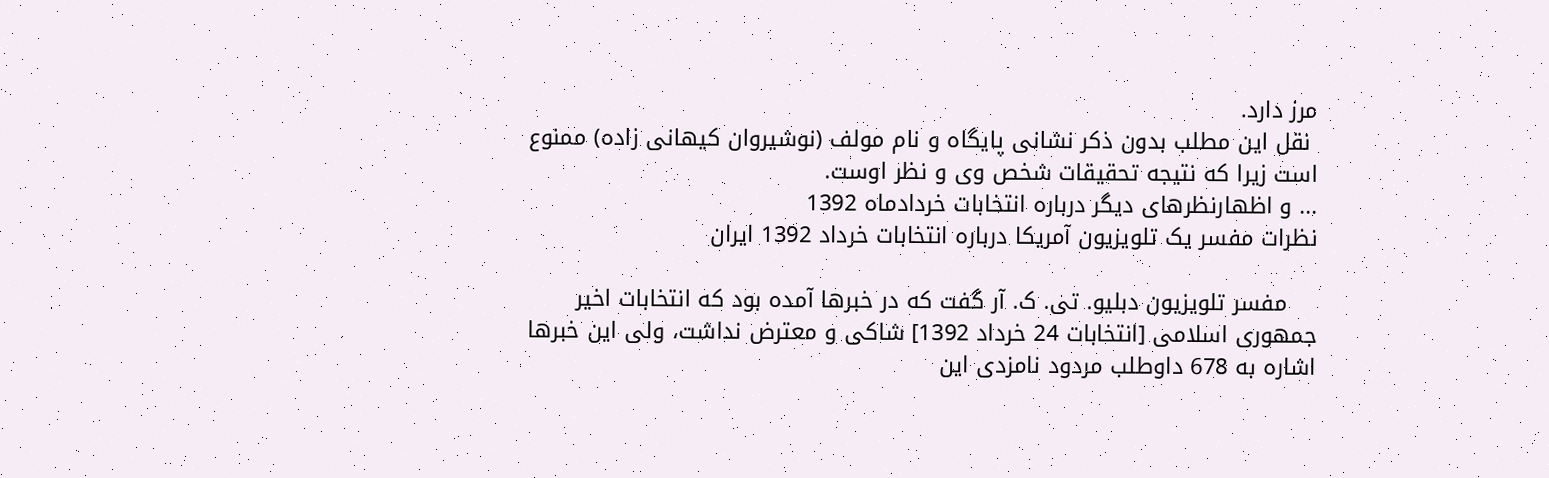مرز دارد.
 نقل این مطلب بدون ذکر نشانی پایگاه و نام مولف (نوشیروان کیهانی زاده) ممنوع است زیرا که نتیجه تحقیقات شخص وی و نظر اوست.
... و اظهارنظرهای دیگر درباره انتخابات خردادماه 1392
نظرات مفسر یک تلویزیون آمریکا درباره انتخابات خرداد 1392 ایران

    مفسر تلویزیون دبلیو. تی. ک. آر گفت که در خبرها آمده بود که انتخابات اخیر جمهوری اسلامی [انتخابات 24 خرداد 1392] شاکی و معترض نداشت، ولی این خبرها اشاره به 678 داوطلب مردود نامزدی این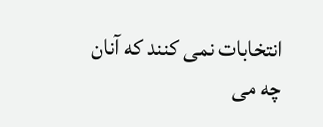انتخابات نمی کنند که آنان چه می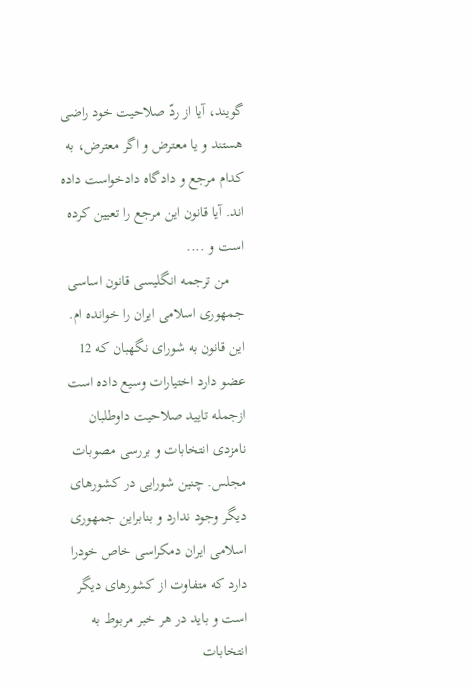گویند، آیا از ردّ صلاحیت خود راضی هستند و یا معترض و اگر معترض، به کدام مرجع و دادگاه دادخواست داده اند. آیا قانون این مرجع را تعیین کرده است و ....
    من ترجمه انگلیسی قانون اساسی جمهوری اسلامی ایران را خوانده ام. این قانون به شورای نگهبان که 12 عضو دارد اختیارات وسیع داده است ازجمله تایید صلاحیت داوطلبان نامزدی انتخابات و بررسی مصوبات مجلس. چنین شورایی در کشورهای دیگر وجود ندارد و بنابراین جمهوری اسلامی ایران دمکراسی خاص خودرا دارد که متفاوت از کشورهای دیگر است و باید در هر خبر مربوط به انتخابات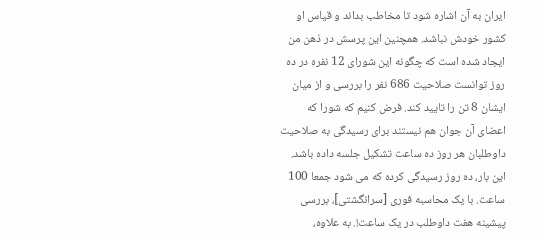ایران به آن اشاره شود تا مخاطب بداند و قیاس او کشور خودش نباشد. همچنین این پرسش در ذهن من ایجاد شده است که چگونه این شورای 12 نفره در ده روز توانست صلاحیت 686 نفر را بررسی و از میان ایشان 8 تن را تایید کند. فرض کنیم که شورا که اعضای آن جوان هم نیستند برای رسیدگی به صلاحیت داوطلبان هر روز ده ساعت تشکیل جلسه داده باشد. این بار، ده روز رسیدگی کرده که می شود جمعا 100 ساعت. با یک محاسبه فوری [سرانگشتی]، بررسی پیشینه هفت داوطلب در یک ساعت!. به علاوه،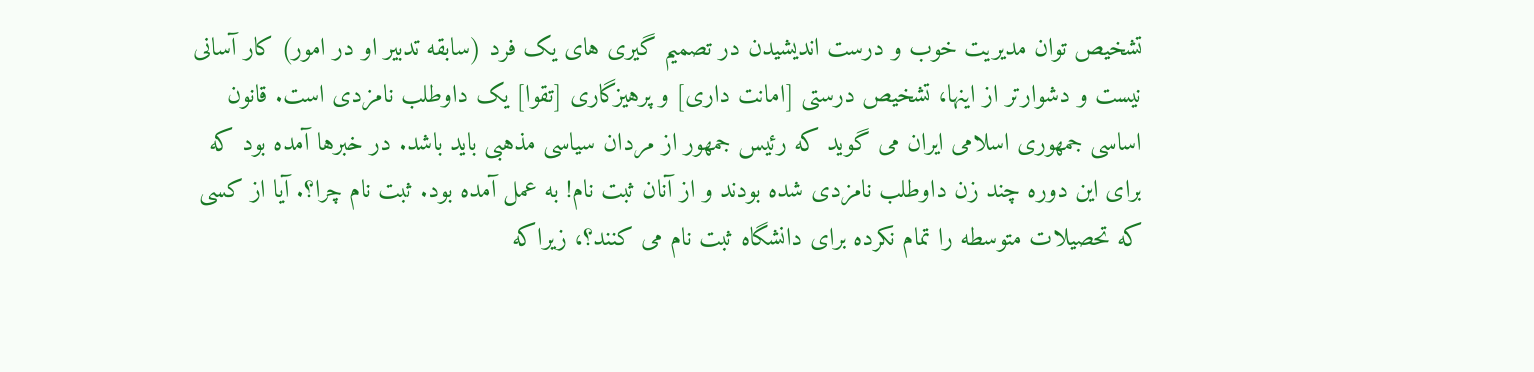تشخیص توان مدیریت خوب و درست اندیشیدن در تصمیم گیری های یک فرد (سابقه تدبیر او در امور) کار آسانی نیست و دشوارتر از اینها، تشخیص درستی [امانت داری] و پرهیزگاری [تقوا] یک داوطلب نامزدی است. قانون اساسی جمهوری اسلامی ایران می گوید که رئیس جمهور از مردان سیاسی مذهبی باید باشد. در خبرها آمده بود که برای این دوره چند زن داوطلب نامزدی شده بودند و از آنان ثبت نام! به عمل آمده بود. ثبت نام چرا؟. آیا از کسی که تحصیلات متوسطه را تمام نکرده برای دانشگاه ثبت نام می کنند؟، زیراکه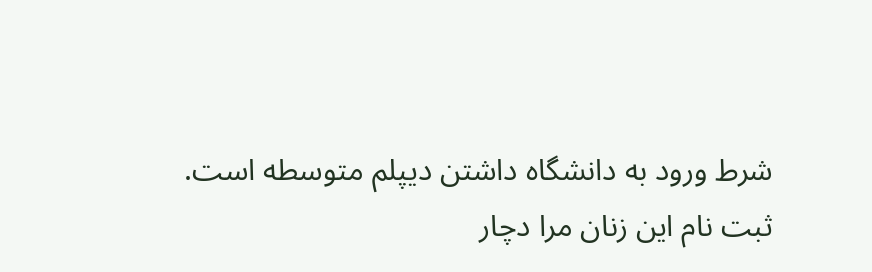شرط ورود به دانشگاه داشتن دیپلم متوسطه است. ثبت نام این زنان مرا دچار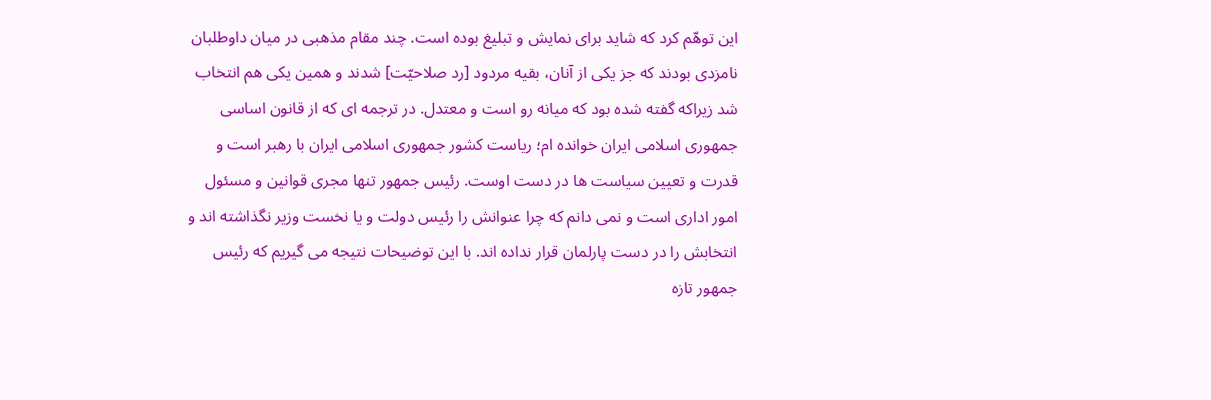این توهّم کرد که شاید برای نمایش و تبلیغ بوده است. چند مقام مذهبی در میان داوطلبان نامزدی بودند که جز یکی از آنان، بقیه مردود [رد صلاحیّت] شدند و همین یکی هم انتخاب شد زیراکه گفته شده بود که میانه رو است و معتدل. در ترجمه ای که از قانون اساسی جمهوری اسلامی ایران خوانده ام؛ ریاست کشور جمهوری اسلامی ایران با رهبر است و قدرت و تعیین سیاست ها در دست اوست. رئیس جمهور تنها مجری قوانین و مسئول امور اداری است و نمی دانم که چرا عنوانش را رئیس دولت و یا نخست وزیر نگذاشته اند و انتخابش را در دست پارلمان قرار نداده اند. با این توضیحات نتیجه می گیریم که رئیس جمهور تازه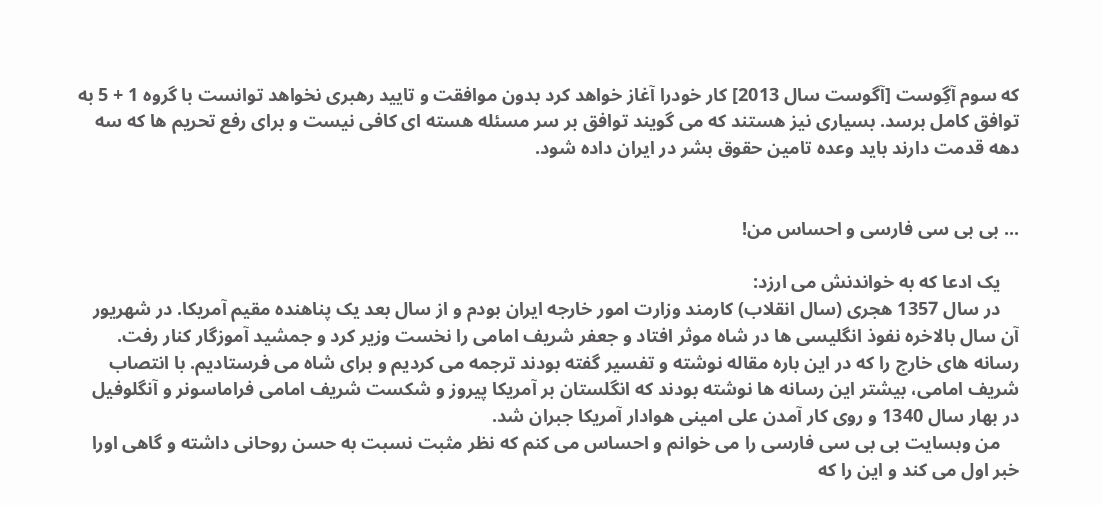که سوم آگِوست [آگوست سال 2013] کار خودرا آغاز خواهد کرد بدون موافقت و تایید رهبری نخواهد توانست با گروه 1 + 5 به توافق کامل برسد. بسیاری نیز هستند که می گویند توافق بر سر مسئله هسته ای کافی نیست و برای رفع تحریم ها که سه دهه قدمت دارند باید وعده تامین حقوق بشر در ایران داده شود.


... بی بی سی فارسی و احساس من!

    یک ادعا که به خواندنش می ارزد:
    در سال 1357 هجری (سال انقلاب) کارمند وزارت امور خارجه ایران بودم و از سال بعد یک پناهنده مقیم آمریکا. در شهریور آن سال بالاخره نفوذ انگلیسی ها در شاه موثر افتاد و جعفر شریف امامی را نخست وزیر کرد و جمشید آموزگار کنار رفت. رسانه های خارج را که در این باره مقاله نوشته و تفسیر گفته بودند ترجمه می کردیم و برای شاه می فرستادیم. با انتصاب شریف امامی، بیشتر این رسانه ها نوشته بودند که انگلستان بر آمریکا پیروز و شکست شریف امامی فراماسونر و آنگلوفیل در بهار سال 1340 و روی کار آمدن علی امینی هوادار آمریکا جبران شد.
    من وبسایت بی بی سی فارسی را می خوانم و احساس می کنم که نظر مثبت نسبت به حسن روحانی داشته و گاهی اورا خبر اول می کند و این را که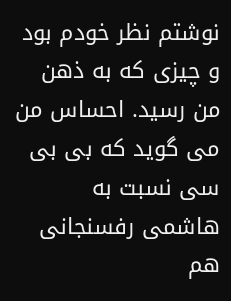نوشتم نظر خودم بود و چیزی که به ذهن من رسید. احساس من می گوید که بی بی سی نسبت به هاشمی رفسنجانی هم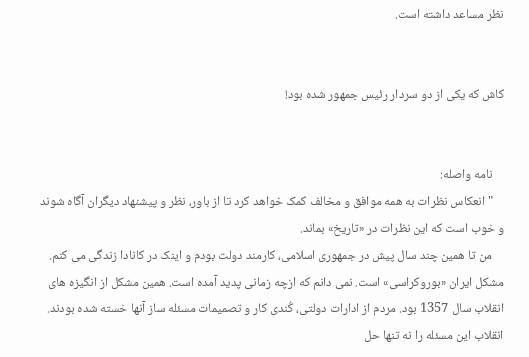نظر مساعد داشته است.


کاش که یکی از دو سردار رئیس جمهور شده بود!


    نامه واصله:
    "انعکاس نظرات به همه موافق و مخالف کمک خواهد کرد تا از باور، نظر و پیشنهاد دیگران آگاه شوند و خوب است که این نظرات در «تاریخ» بماند.
    من تا همین چند سال پیش در جمهوری اسلامی، کارمند دولت بودم و اینک در کانادا زندگی می کنم. مشکل ایران «بوروکراسی» است. نمی دانم که ازچه زمانی پدید آمده است. همین مشکل از انگیزه های انقلاب سال 1357 بود. مردم از ادارات دولتی، کُندی کار و تصمیمات مسئله ساز آنها خسته شده بودند. انقلاب این مسئله را نه تنها حل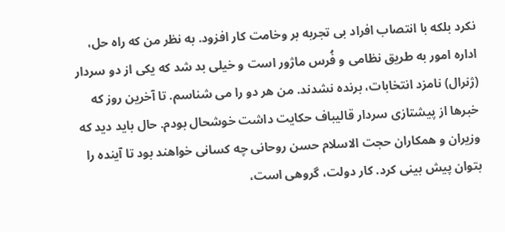نکرد بلکه با انتصاب افراد بی تجربه بر وخامت کار افزود. به نظر من که راه حل، اداره امور به طریق نظامی و فُرس ماژور است و خیلی بد شد که یکی از دو سردار (ژنرال) نامزد انتخابات، برنده نشدند. من هر دو را می شناسم. تا آخرین روز که خبرها از پیشتازی سردار قالیباف حکایت داشت خوشحال بودم. حال باید دید که وزیران و همکاران حجت الاسلام حسن روحانی چه کسانی خواهند بود تا آینده را بتوان پیش بینی کرد. کار دولت، گروهی است،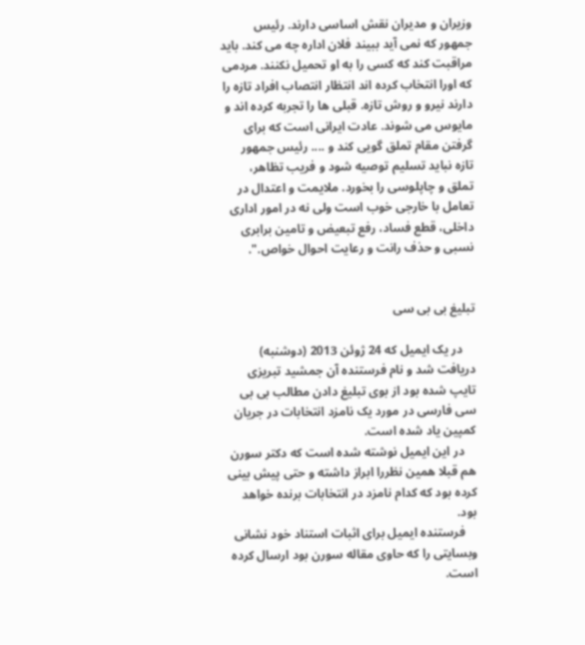وزیران و مدیران نقش اساسی دارند. رئیس جمهور که نمی آید ببیند فلان اداره چه می کند. باید مراقبت کند که کسی را به او تحمیل نکنند. مردمی که اورا انتخاب کرده اند انتظار انتصاب افراد تازه را دارند نیرو و روش تازه. قبلی ها را تجربه کرده اند و مایوس می شوند. عادت ایرانی است که برای گرفتن مقام تملق گویی کند و .... رئیس جمهور تازه نباید تسلیم توصیه شود و فریب تظاهر، تملق و چاپلوسی را بخورد. ملایمت و اعتدال در تعامل با خارجی خوب است ولی نه در امور اداری داخلی، قطع فساد، رفع تبعیض و تامین برابری نسبی و حذف رانت و رعایت احوال خواص.".


تبلیغ بی بی سی

    در یک ایمیل که 24 ژوئن 2013 (دوشنبه) دریافت شد و نام فرستنده آن جمشید تبریزی تایپ شده بود از بوی تبلیغ دادن مطالب بی بی سی فارسی در مورد یک نامزد انتخابات در جریان کمپین یاد شده است.
    در این ایمیل نوشته شده است که دکتر سورن هم قبلا همین نظررا ابراز داشته و حتی پیش بینی کرده بود که کدام نامزد در انتخابات برنده خواهد بود.
    فرستنده ایمیل برای اثبات استناد خود نشانی وبسایتی را که حاوی مقاله سورن بود ارسال کرده است.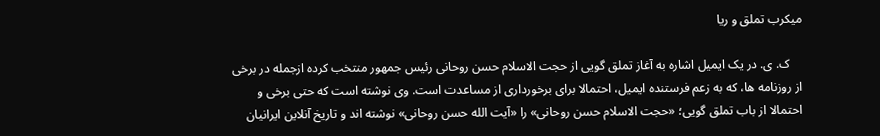میکرب تملق و ریا

    ک. ی. در یک ایمیل اشاره به آغاز تملق گویی از حجت الاسلام حسن روحانی رئیس جمهور منتخب کرده ازجمله در برخی از روزنامه ها، که به زعم فرستنده ایمیل، احتمالا برای برخورداری از مساعدت است. وی نوشته است که حتی برخی و احتمالا از باب تملق گویی؛ «حجت الاسلام حسن روحانی» را «آیت الله حسن روحانی» نوشته اند و تاریخ آنلاین ایرانیان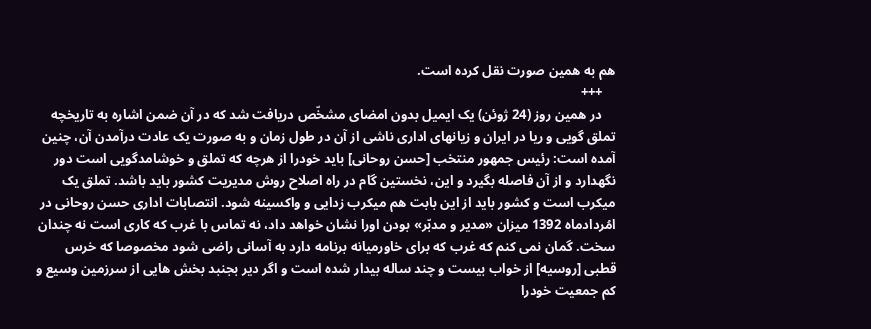هم به همین صورت نقل کرده است.
    +++
    در همین روز (24 ژوئن) یک ایمیل بدون امضای مشخّص دریافت شد که در آن ضمن اشاره به تاریخچه تملق گویی و ریا در ایران و زیانهای اداری ناشی از آن در طول زمان و به صورت یک عادت درآمدن آن، چنین آمده است: رئیس جمهور منتخب [حسن روحانی] باید خودرا از هرچه که تملق و خوشامدگویی است دور نگهدارد و از آن فاصله بگیرد و این، نخستین گام در راه اصلاح روش مدیریت کشور باید باشد. تملق یک میکرب است و کشور باید از این بابت هم میکرب زدایی و واکسینه شود. انتصابات اداری حسن روحانی در امُردادماه 1392 میزان «مدیر و مدبّر» بودن اورا نشان خواهد داد، نه تماس با غرب که کاری است نه چندان سخت. گمان نمی کنم که غرب که برای خاورمیانه برنامه دارد به آسانی راضی شود مخصوصا که خرس قطبی [روسیه] از خواب بیست و چند ساله بیدار شده است و اگر دیر بجنبد بخش هایی از سرزمین وسیع و کم جمعیت خودرا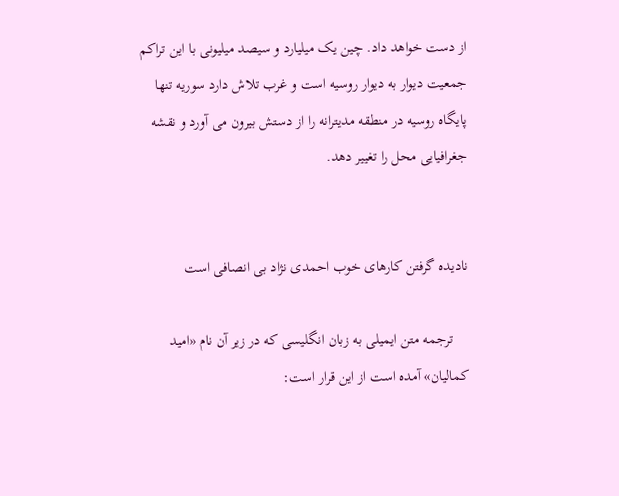از دست خواهد داد. چین یک میلیارد و سیصد میلیونی با این تراکم جمعیت دیوار به دیوار روسیه است و غرب تلاش دارد سوریه تنها پایگاه روسیه در منطقه مدیترانه را از دستش بیرون می آورد و نقشه جغرافیایی محل را تغییر دهد.


نادیده گرفتن کارهای خوب احمدی نژاد بی انصافی است

    ترجمه متن ایمیلی به زبان انگلیسی که در زیر آن نام «امید کمالیان» آمده است از این قرار است: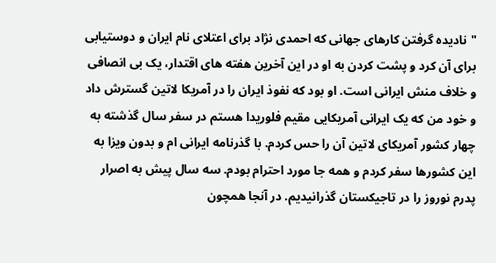"نادیده گرفتن کارهای جهانی که احمدی نژاد برای اعتلای نام ایران و دوستیابی برای آن کرد و پشت کردن به او در این آخرین هفته های اقتدار، یک بی انصافی و خلاف منش ایرانی است. او بود که نفوذ ایران را در آمریکا لاتین گسترش داد و خود من که یک ایرانی آمریکایی مقیم فلوریدا هستم در سفر سال گذشته به چهار کشور آمریکای لاتین آن را حس کردم. با گذرنامه ایرانی ام و بدون ویزا به این کشورها سفر کردم و همه جا مورد احترام بودم. سه سال پیش به اصرار پدرم نوروز را در تاجیکستان گذرانیدیم. در آنجا همچون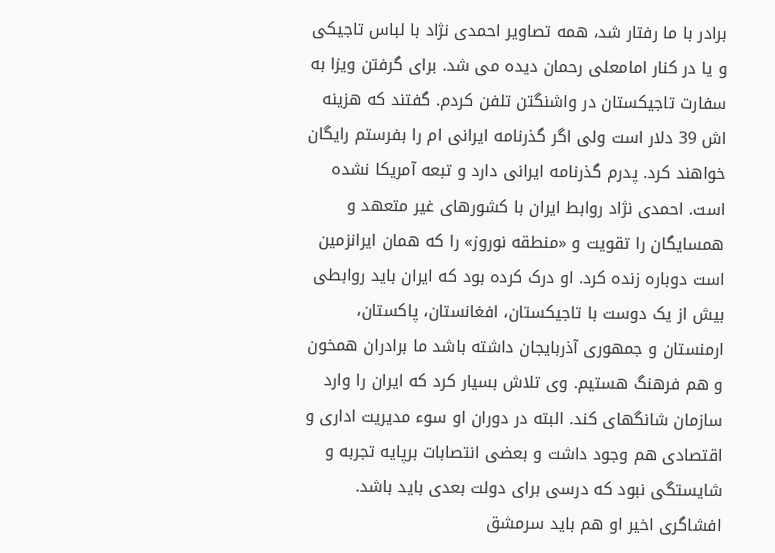برادر با ما رفتار شد، همه تصاویر احمدی نژاد با لباس تاجیکی و یا در کنار امامعلی رحمان دیده می شد. برای گرفتن ویزا به سفارت تاجیکستان در واشنگتن تلفن کردم. گفتند که هزینه اش 39 دلار است ولی اگر گذرنامه ایرانی ام را بفرستم رایگان خواهند کرد. پدرم گذرنامه ایرانی دارد و تبعه آمریکا نشده است. احمدی نژاد روابط ایران با کشورهای غیر متعهد و همسایگان را تقویت و «منطقه نوروز» را که همان ایرانزمین است دوباره زنده کرد. او درک کرده بود که ایران باید روابطی بیش از یک دوست با تاجیکستان، افغانستان، پاکستان، ارمنستان و جمهوری آذربایجان داشته باشد ما برادران همخون و هم فرهنگ هستیم. وی تلاش بسیار کرد که ایران را وارد سازمان شانگهای کند. البته در دوران او سوء مدیریت اداری و اقتصادی هم وجود داشت و بعضی انتصابات برپایه تجربه و شایستگی نبود که درسی برای دولت بعدی باید باشد. افشاگری اخیر او هم باید سرمشق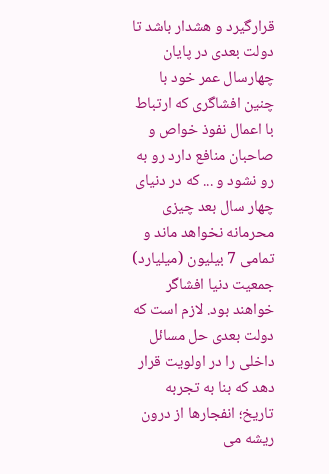قرارگیرد و هشدار باشد تا دولت بعدی در پایان چهارسال عمر خود با چنین افشاگری که ارتباط با اعمال نفوذ خواص و صاحبان منافع دارد رو به رو نشود و ... که در دنیای چهار سال بعد چیزی محرمانه نخواهد ماند و تمامی 7 بیلیون (میلیارد) جمعیت دنیا افشاگر خواهند بود. لازم است که دولت بعدی حل مسائل داخلی را در اولویت قرار دهد که بنا به تجربه تاریخ؛ انفجارها از درون ریشه می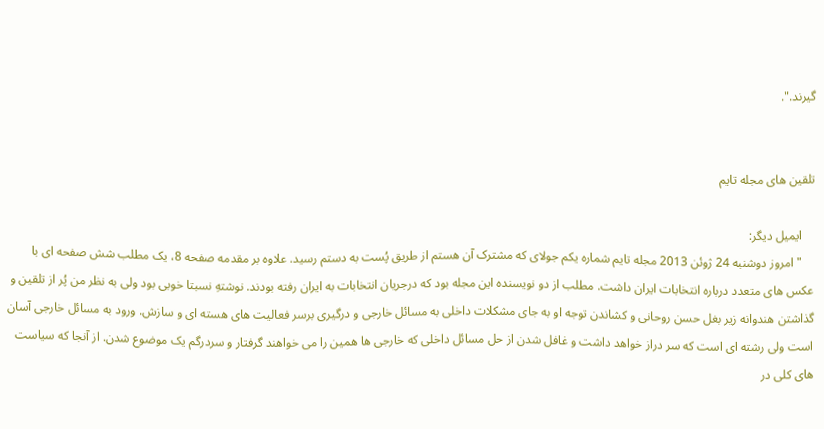گیرند.".


تلقین های مجله تایم

    ایمیل دیگر:
    "امروز دوشنبه 24 ژوئن 2013 مجله تایم شماره یکم جولای که مشترک آن هستم از طریق پُست به دستم رسید. علاوه بر مقدمه صفحه 8، یک مطلب شش صفحه ای با عکس های متعدد درباره انتخابات ایران داشت. مطلب از دو نویسنده این مجله بود که درجریان انتخابات به ایران رفته بودند. نوشتهِ نسبتا خوبی بود ولی به نظر من پُر از تلقین و گذاشتن هندوانه زیر بغل حسن روحانی و کشاندن توجه او به جای مشکلات داخلی به مسائل خارجی و درگیری برسر فعالیت های هسته ای و سازش. ورود به مسائل خارجی آسان است ولی رشته ای است که سر دراز خواهد داشت و غافل شدن از حل مسائل داخلی که خارجی ها همین را می خواهند گرفتار و سردرگم یک موضوع شدن. از آنجا که سیاست های کلی در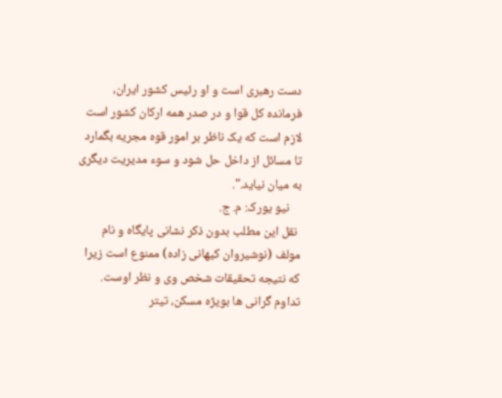دست رهبری است و او رئیس کشور ایران، فرمانده کل قوا و در صدر همه ارکان کشور است لازم است که یک ناظر بر امور قوه مجریه بگمارد تا مسائل از داخل حل شود و سوء مدیریت دیگری به میان نیاید.".
    نیو یورک: م. ج.
 نقل این مطلب بدون ذکر نشانی پایگاه و نام مولف (نوشیروان کیهانی زاده) ممنوع است زیرا که نتیجه تحقیقات شخص وی و نظر اوست.
تداوم گرانی ها بویژه مسکن، تیتر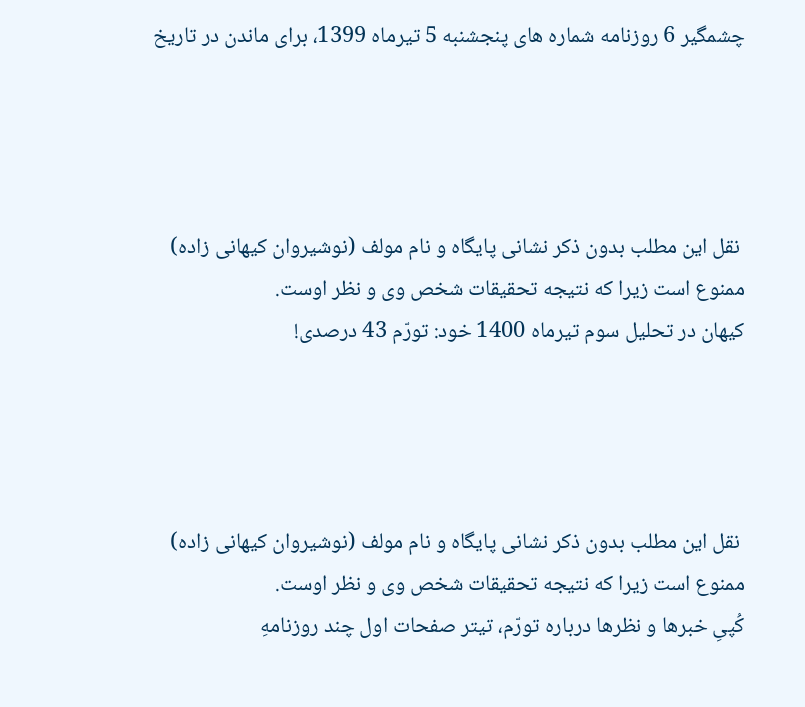چشمگیر 6 روزنامه شماره های پنجشنبه 5 تیرماه 1399، برای ماندن در تاریخ




 نقل این مطلب بدون ذکر نشانی پایگاه و نام مولف (نوشیروان کیهانی زاده) ممنوع است زیرا که نتیجه تحقیقات شخص وی و نظر اوست.
کیهان در تحلیل سوم تیرماه 1400 خود: تورّم 43 درصدی!




 نقل این مطلب بدون ذکر نشانی پایگاه و نام مولف (نوشیروان کیهانی زاده) ممنوع است زیرا که نتیجه تحقیقات شخص وی و نظر اوست.
کُپیِ خبرها و نظرها درباره تورّم، تیتر صفحات اول چند روزنامهِ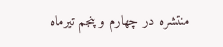منتشره در چهارم و پنجم تیرماه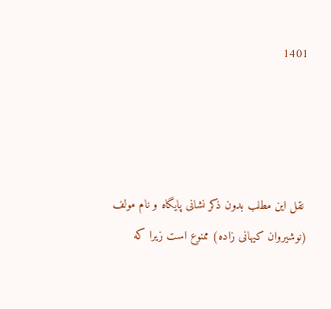1401




 نقل این مطلب بدون ذکر نشانی پایگاه و نام مولف (نوشیروان کیهانی زاده) ممنوع است زیرا که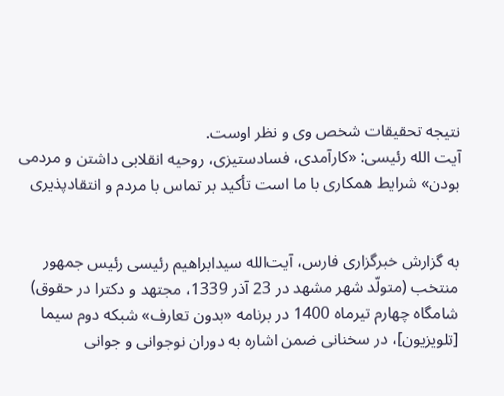نتیجه تحقیقات شخص وی و نظر اوست.
آیت الله رئیسی: «کارآمدی، فسادستیزی، روحیه انقلابی داشتن و مردمی بودن» شرایط همکاری با ما است تأکید بر تماس با مردم و انتقادپذیری


به گزارش خبرگزاری فارس، آیت‌الله سیدابراهیم رئیسی رئیس جمهور منتخب (متولّد شهر مشهد در 23 آذر 1339، مجتهد و دکترا در حقوق) شامگاه چهارم تیرماه 1400 در برنامه «بدون تعارف» شبکه دوم سیما [تلویزیون]، در سخنانی ضمن اشاره به دوران نوجوانی و جوانی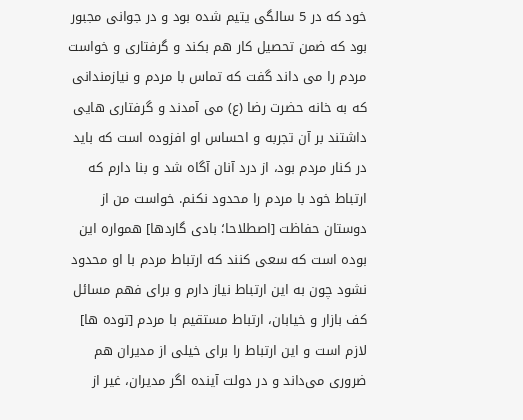خود که در 5 سالگی یتیم شده بود و در جوانی مجبور بود که ضمن تحصیل کار هم بکند و گرفتاری و خواست مردم را می داند گفت که تماس با مردم و نیازمندانی که به خانه حضرت رضا (ع) می آمدند و گرفتاری هایی داشتند بر آن تجربه و احساس او افزوده است که باید در کنار مردم بود، از درد آنان آگاه شد و بنا دارم که ارتباط خود با مردم را محدود نکنم. خواست من از دوستان حفاظت [اصطلاحا؛ بادی گاردها] همواره این بوده است که سعی کنند که ارتباط مردم با او محدود نشود چون به این ارتباط نیاز دارم و برای فهم مسائل کف بازار و خیابان، ارتباط مستقیم با مردم [توده ها] لازم است و این ارتباط را برای خیلی از مدیران هم ضروری می‌داند و در دولت آینده اگر مدیران، غیر از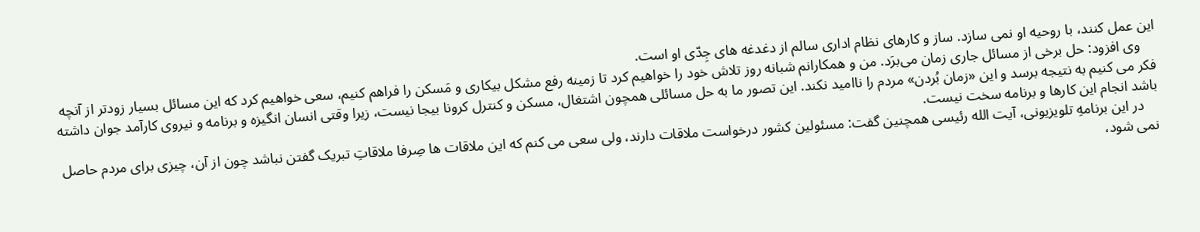این عمل کنند، با روحیه او نمی سازد. ساز و کارهای نظام اداری سالم از دغدغه های جِدّی او است.
    وی افزود: حل برخی از مسائل جاری زمان می‌برَد. من و همکارانم شبانه روز تلاش خود را خواهیم کرد تا زمینه رفع مشکل بیکاری و مَسکن را فراهم کنیم، سعی خواهیم کرد که این مسائل بسیار زودتر از آنچه فکر می کنیم به نتیجه برسد و این «زمان بُردن» مردم را ناامید نکند. این تصور ما به حل مسائلی همچون اشتغال، مسکن و کنترل کرونا بیجا نیست، زیرا وقتی انسان انگیزه و برنامه و نیروی کارآمد جوان داشته باشد انجام این کارها و برنامه سخت نیست.
    در این برنامهِ تلویزیونی، آیت الله رئیسی همچنین گفت: مسئولین کشور درخواست ملاقات دارند، ولی سعی می کنم که این ملاقات ها صِرفا ملاقاتِ تبریک گفتن نباشد چون از آن، چیزی برای مردم حاصل نمی شود،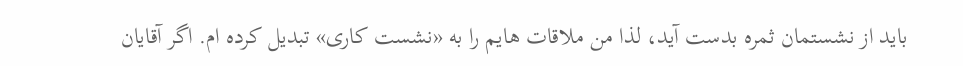باید از نشستمان ثمره بدست آید، لذا من ملاقات هایم را به «نشست کاری» تبدیل کرده ام. اگر آقایان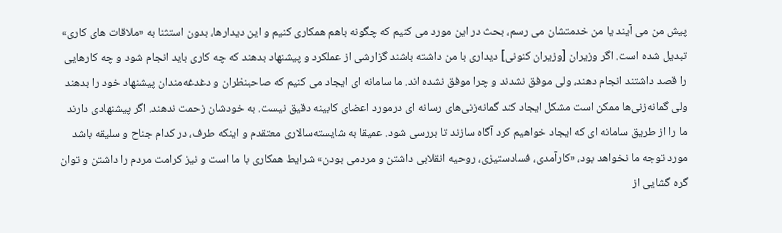پیش من می آیند یا من خدمتشان می رسم، بحث در این مورد می کنیم که چگونه باهم همکاری کنیم و این دیدارها، بدون استثنا به «ملاقات های کاری» تبدیل شده است. اگر وزیران [وزیران کنونی] دیداری با من داشته باشند گزارشی از عملکرد و پیشنهاد بدهند که چه کاری باید انجام شود و چه کارهایی را قصد داشتند انجام دهند، ولی موفق نشدند و چرا موفق نشده اند. ما سامانه ای ایجاد می کنیم که صاحبنظران و دغدغه‌مندان پیشنهاد خود را بدهند ولی گمانه‌زنی‌ها ممکن است مشکل ایجاد کند گمانه‌زنی‌های رسانه ای درمورد اعضای کابینه دقیق نیست. به خودشان زحمت ندهند. اگر پیشنهادی دارند ما را از طریق سامانه ای که ایجاد خواهیم کرد آگاه سازند تا بررسی شود. عمیقا به شایسته‌سالاری معتقدم و اینکه طرف، در کدام جناح و سلیقه باشد مورد توجه ما نخواهد بود، «کارآمدی، فسادستیزی، روحیه انقلابی داشتن و مردمی بودن» شرایط همکاری با ما است و نیز کرامت مردم را داشتن و توان گره گشایی از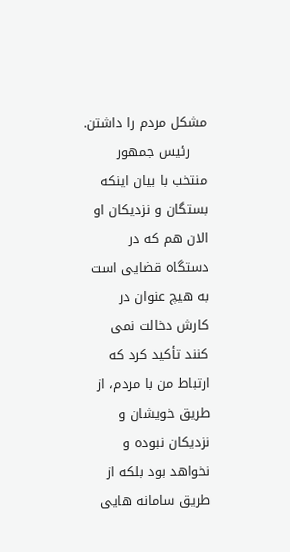مشکل مردم را داشتن.
    رئیس جمهور منتخب با بیان اینکه بستگان و نزدیکان او الان هم که در دستگاه قضایی است به هیچ عنوان در کارش دخالت نمی کنند تأکید کرد که ارتباط من با مردم، از طریق خویشان و نزدیکان نبوده و نخواهد بود بلکه از طریق سامانه هایی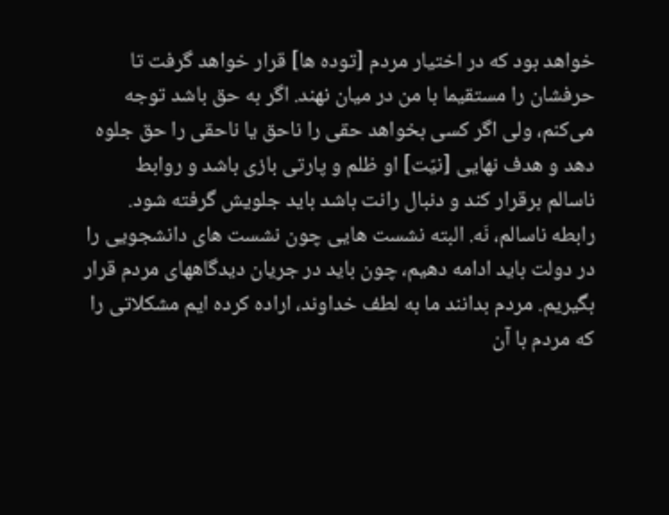خواهد بود که در اختیار مردم [توده ها] قرار خواهد گرفت تا حرفشان را مستقیما با من در میان نهند. اگر به حق باشد توجه می‌کنم، ولی اگر کسی بخواهد حقی را ناحق یا ناحقی را حق جلوه دهد و هدف نهایی [نیّت] او ظلم و پارتی بازی باشد و روابط ناسالم برقرار کند و دنبال رانت باشد باید جلویش گرفته شود. رابطه ناسالم، نَه. البته نشست هایی چون نشست های دانشجویی را در دولت باید ادامه دهیم، چون باید در جریان دیدگاههای مردم قرار بگیریم. مردم بدانند ما به لطف خداوند، اراده کرده ایم مشکلاتی را که مردم با آن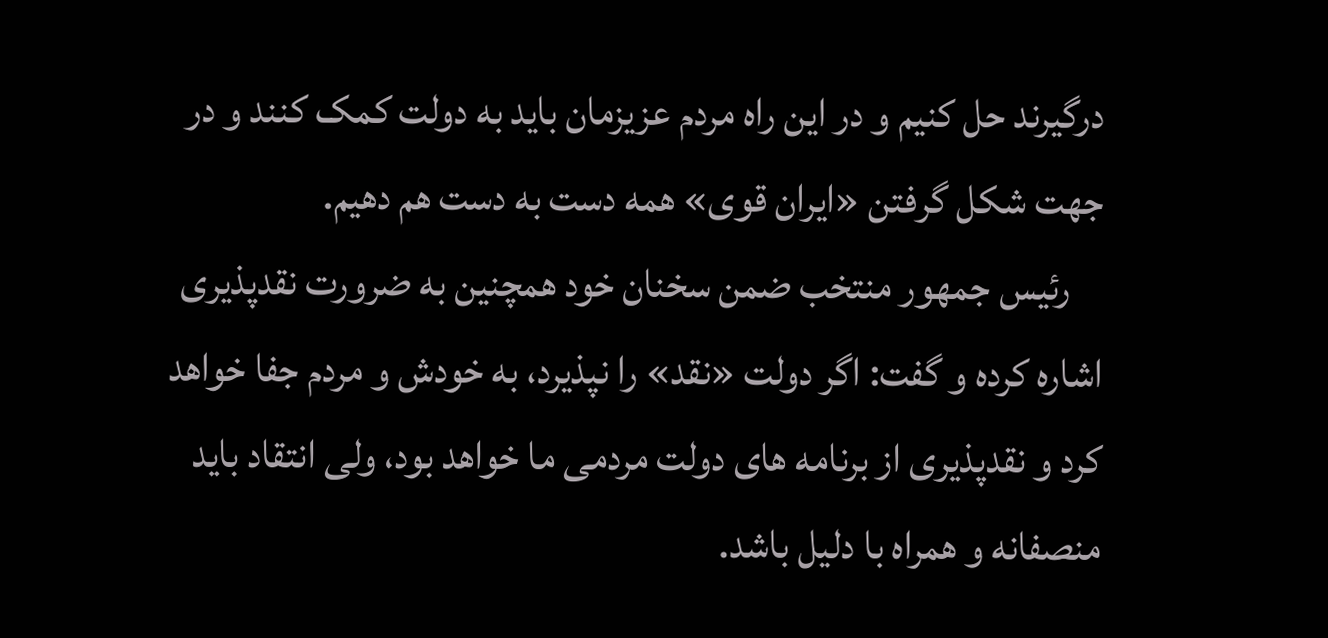درگیرند حل کنیم و در این راه مردم عزیزمان باید به دولت کمک کنند و در جهت شکل گرفتن «ایران قوی» همه دست به دست هم دهیم.
    رئیس جمهور منتخب ضمن سخنان خود همچنین به ضرورت نقدپذیری اشاره کرده و گفت: اگر دولت «نقد» را نپذیرد، به خودش و مردم جفا خواهد کرد و نقدپذیری از برنامه های دولت مردمی ما خواهد بود، ولی انتقاد باید منصفانه و همراه با دلیل باشد.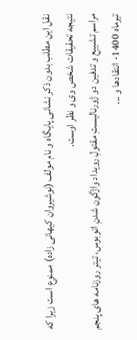نقل این مطلب بدون ذکر نشانی پایگاه و نام مولف (نوشیروان کیهانی زاده) ممنوع است زیرا که نتیجه تحقیقات شخص وی و نظر اوست.
مراسم تشییع و تدفین دو ژورنالیستِ مقتولِ رویداد واژگون شدنِ اتوبوس، تیتر روزنامه های پنجم تیرماه 1400- انتقادها و ...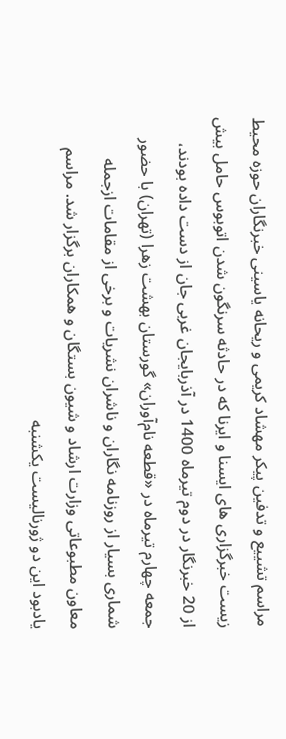مراسم تشییع و تدفین پیکر مهشاد کریمی و ریحانه یاسینی خبرنگاران حوزه محیط زیست خبرگزاری های ایسنا و ایرنا که در حادثه سرنگون شدن اتوبوس حامل بیش از 20 خبرنگار در دوم تیرماه 1400 در آذربایجان غربی جان از دست داده بودند، جمعه چهارم تیرماه در «قطعه نام‌آوران» گورستان بهشت زهرا (تهران) با حضور شماری بسیار از روزنامه نگاران و ناشران نشریات و برخی از مقامات ازجمله معاون مطبوعاتی وزارت ارشاد و شیون بستگان و همکاران برگزار شد. مراسم یادبود این دو ژورنالیست یکشنبه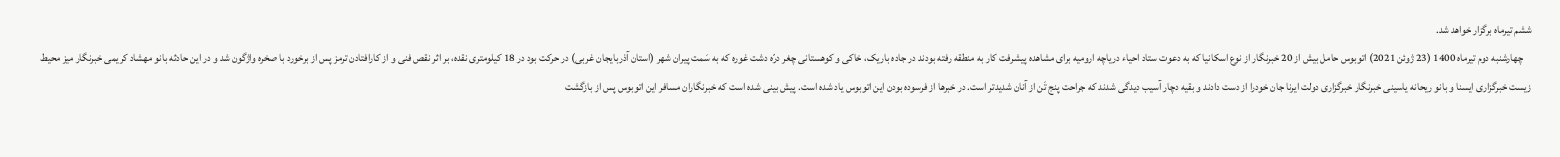ششم تیرماه برگزار خواهد شد.
    چهارشنبه دوم تیرماه 1400 (23 ژوئن 2021) اتوبوس حامل بیش از 20 خبرنگار از نوع اسکانیا که به دعوت ستاد احیاء دریاچه ارومیه برای مشاهده پیشرفت کار به منطقه رفته بودند در جاده باریک، خاکی و کوهستانی چغر درّه دشت غوره که به سَمت پیران شهر (استان آذربایجان غربی) در حرکت بود در 18 کیلومتری نقده، بر اثر نقص فنی و از کارافتادن ترمز پس از برخورد با صخره واژگون شد و در این حادثه بانو مهشاد کریمی خبرنگار میز محیط زیست خبرگزاری ایسنا و بانو ریحانه یاسینی خبرنگار خبرگزاری دولت ایرنا جان خودرا از دست دادند و بقیه دچار آسیب دیدگی شدند که جراحت پنج تَن از آنان شدیدتر است. در خبرها از فرسوده بودن این اتوبوس یاد شده است. پیش بینی شده است که خبرنگاران مسافر این اتوبوس پس از بازگشت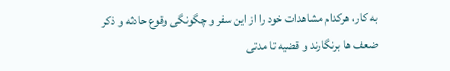به کار، هرکدام مشاهدات خود را از این سفر و چگونگی وقوع حادثه و ذکر ضعف ها برنگارند و قضیه تا مدتی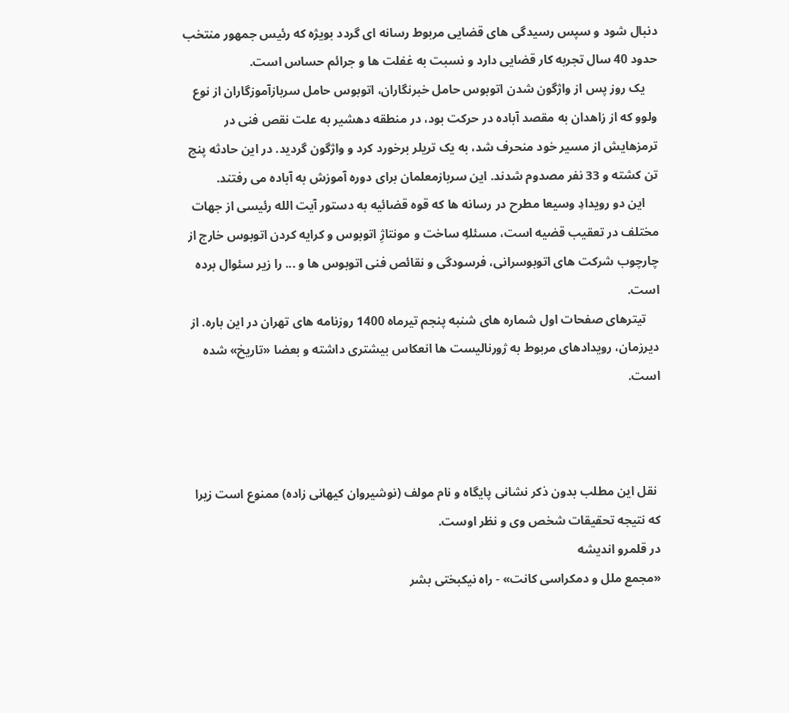دنبال شود و سپس رسیدگی های قضایی مربوط رسانه ای گردد بویژه که رئیس جمهور منتخب حدود 40 سال تجربه کار قضایی دارد و نسبت به غفلت ها و جرائم حساس است.
    یک روز پس از واژگون شدن اتوبوس حامل خبرنگاران، اتوبوس حامل سربازآموزگاران از نوع ولوو که از زاهدان به مقصد آباده در حرکت بود، در منطقه دهشیر به علت نقص فنی در ترمزهایش از مسیر خود منحرف شد، به یک تریلر برخورد کرد و واژگون گردید. در این حادثه پنج تن کشته و 33 نفر مصدوم شدند. این سربازمعلمان برای دوره آموزش به آباده می رفتند.
    این دو رویدادِ وسیعا مطرح در رسانه ها که قوه قضائیه به دستور آیت الله رئیسی از جهات مختلف در تعقیب قضیه است، مسئلهِ ساخت و مونتاژِ اتوبوس و کرایه کردن اتوبوس خارج از چارچوب شرکت های اتوبوسرانی، فرسودگی و نقائص فنی اتوبوس ها و ... را زیر سئوال برده است.
    تیترهای صفحات اول شماره های شنبه پنجم تیرماه 1400 روزنامه های تهران در این باره. از دیرزمان، رویدادهای مربوط به ژورنالیست ها انعکاس بیشتری داشته و بعضا «تاریخ» شده است.



 نقل این مطلب بدون ذکر نشانی پایگاه و نام مولف (نوشیروان کیهانی زاده) ممنوع است زیرا که نتیجه تحقیقات شخص وی و نظر اوست.
در قلمرو اندیشه
«مجمع ملل و دمكراسی كانت» - راه نیكبختی بشر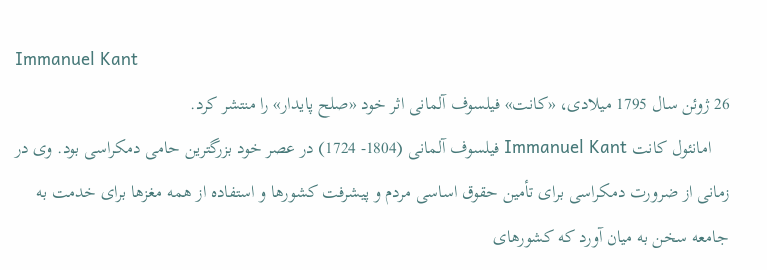Immanuel Kant
26 ژوئن سال 1795 میلادی، «كانت» فیلسوف آلمانی اثر خود «صلح پایدار» را منتشر كرد.
    امانئول كانت Immanuel Kant فیلسوف آلمانی (1804- 1724) در عصر خود بزرگترین حامی دمكراسی بود. وی در زمانی از ضرورت دمكراسی برای تأمین حقوق اساسی مردم و پیشرفت كشورها و استفاده از همه مغزها برای خدمت به جامعه سخن به میان آورد كه کشورهای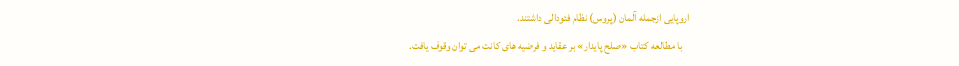اروپایی ازجمله آلمان (پروس) نظام فئودالی داشتند.
    با مطالعه کتاب «صلح پایدار» بر عقاید و فرضیه های کانت می توان وقوف یافت.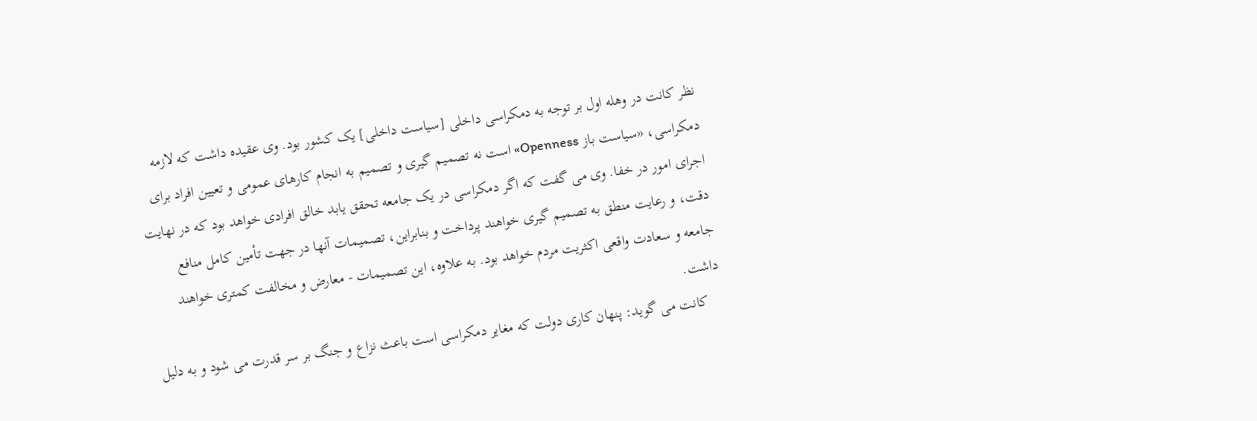نظر كانت در وهله اول بر توجه به دمكراسی داخلی [سیاست داخلی] یک كشور بود. وی عقیده داشت كه لازمه دمكراسی، «سیاست باز Openness» است نه تصمیم گیری و تصمیم به انجام كارهای عمومی و تعیین افراد برای اجرای امور در خفا. وی می گفت كه اگر دمكراسی در یک جامعه تحقق یابد خالق افرادی خواهد بود كه در نهایت دقت، و رعایت منطق به تصمیم گیری خواهند پرداخت و بنابراین، تصمیمات آنها در جهت تأمین کامل منافع جامعه و سعادت واقعی اكثریت مردم خواهد بود. به علاوه، این تصمیمات - معارض و مخالفت كمتری خواهند داشت.
    كانت می گوید: پنهان كاری دولت كه مغایر دمكراسی است باعث نزاع و جنگ بر سر قدرت می شود و به دلیل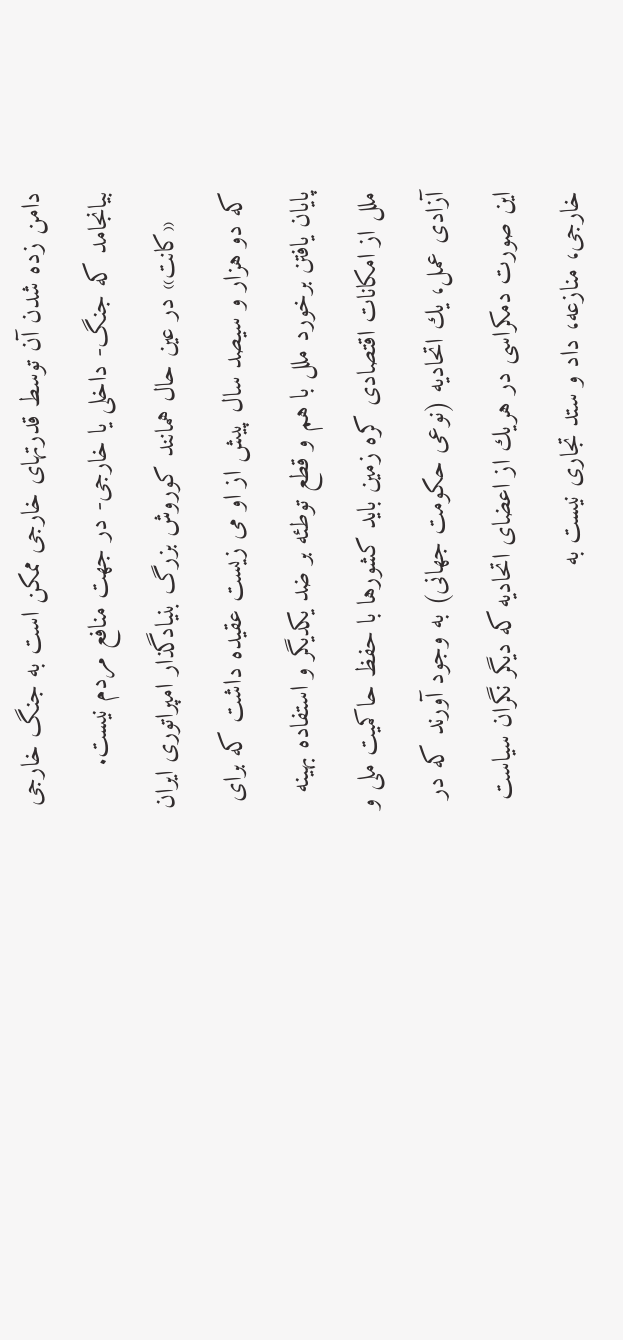دامن زده شدن آن توسط قدرتهای خارجی ممكن است به جنگ خارجی بیانجامد كه جنگ- داخلی یا خارجی- در جهت منافع مردم نیست.
    «كانت» در عین حال همانند كوروش بزرگ بنیادگذار امپراتوری ایران كه دو هزار و سیصد سال پیش از او می زیست عقیده داشت كه برای پایان یافتن برخورد ملل با هم و قطع توطئه بر ضد یكدیگر و استفاده بهینه ملل از امكانات اقتصادی كره زمین باید كشورها با حفظ حاكمیت ملی و آزادی عمل، یك اتحادیه (نوعی حکومت جهانی) به وجود آورند كه در این صورت دمكراسی در هریك از اعضای اتحادیه كه دیگر نگران سیاست خارجی، منازعه، داد و ستد تجاری نیست به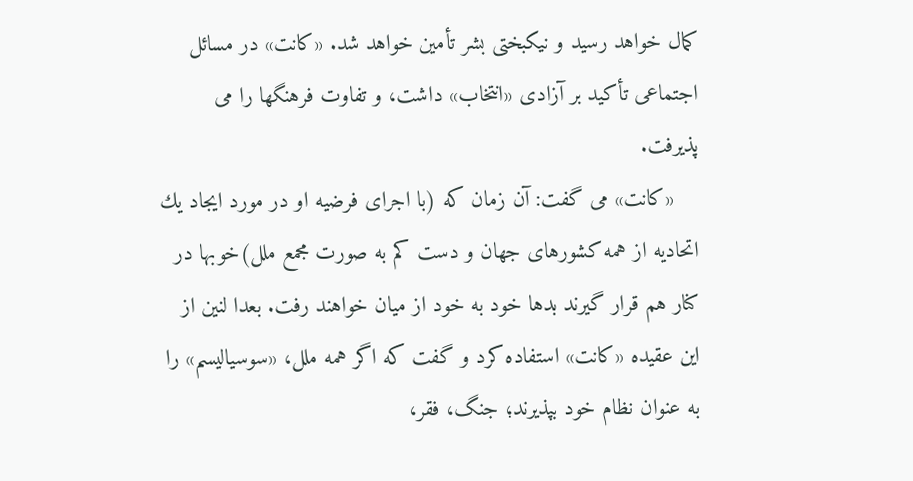كمال خواهد رسید و نیكبختی بشر تأمین خواهد شد. «كانت» در مسائل اجتماعی تأكید بر آزادی «انتخاب» داشت، و تفاوت فرهنگها را می پذیرفت.
    «كانت» می گفت: آن زمان كه (با اجرای فرضیه او در مورد ایجاد یك اتحادیه از همه كشورهای جهان و دست كم به صورت مجمع ملل)خوبها در كنار هم قرار گیرند بدها خود به خود از میان خواهند رفت. بعدا لنین از این عقیده «كانت» استفاده كرد و گفت كه اگر همه ملل، «سوسیالیسم» را به عنوان نظام خود بپذیرند؛ جنگ، فقر،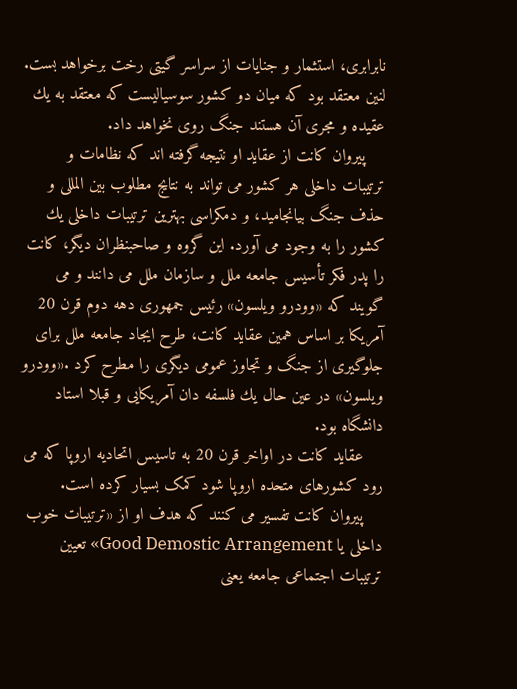نابرابری، استثمار و جنایات از سراسر گیتی رخت برخواهد بست. لنین معتقد بود كه میان دو كشور سوسیالیست كه معتقد به یك عقیده و مجری آن هستند جنگ روی نخواهد داد.
    پیروان كانت از عقاید او نتیجه گرفته اند كه نظامات و ترتیبات داخلی هر كشور می تواند به نتایج مطلوب بین المللی و حذف جنگ بیانجامید، و دمكراسی بهترین ترتیبات داخلی یك كشور را به وجود می آورد. این گروه و صاحبنظران دیگر، كانت را پدر فكر تأسیس جامعه ملل و سازمان ملل می دانند و می گویند كه «وودرو ویلسون» رئیس جمهوری دهه دوم قرن 20 آمریكا بر اساس همین عقاید كانت، طرح ایجاد جامعه ملل برای جلوگیری از جنگ و تجاوز عمومی دیگری را مطرح كرد .«وودرو ویلسون» در عین حال یك فلسفه دان آمریكایی و قبلا استاد دانشگاه بود.
    عقاید کانت در اواخر قرن 20 به تاسیس اتحادیه اروپا که می رود کشورهای متحده اروپا شود کمک بسیار کرده است.
    پیروان كانت تفسیر می كنند كه هدف او از «ترتیبات خوب داخلی یا Good Demostic Arrangement» تعیین ترتیبات اجتماعی جامعه یعنی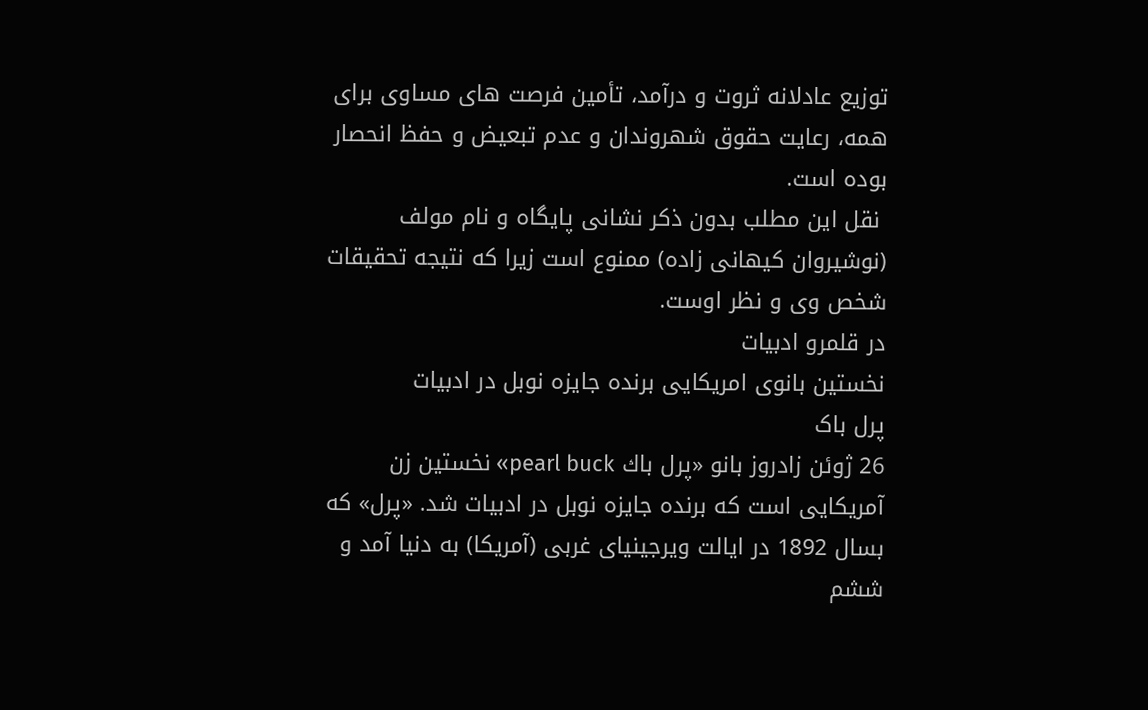توزیع عادلانه ثروت و درآمد، تأمین فرصت های مساوی برای همه، رعایت حقوق شهروندان و عدم تبعیض و حفظ انحصار بوده است.
 نقل این مطلب بدون ذکر نشانی پایگاه و نام مولف (نوشیروان کیهانی زاده) ممنوع است زیرا که نتیجه تحقیقات شخص وی و نظر اوست.
در قلمرو ادبیات
نخستین بانوی امریکایی برنده جایزه نوبل در ادبیات
پرل باک
26 ژوئن زادروز بانو «پرل باك pearl buck» نخستین زن آمریكایی است كه برنده جایزه نوبل در ادبیات شد. «پرل» كه بسال 1892 در ایالت ویرجینیای غربی (آمریکا) به دنیا آمد و ششم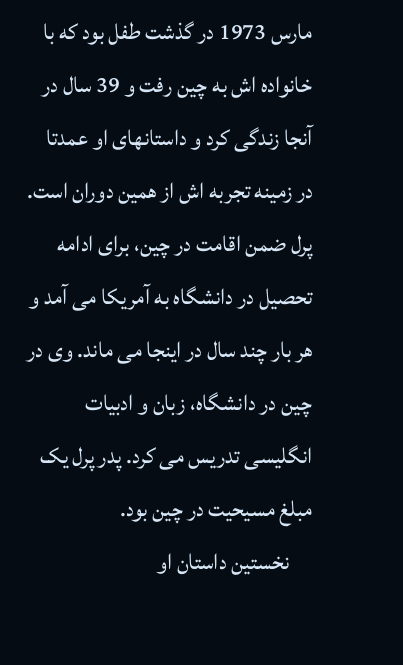مارس 1973 در گذشت طفل بود كه با خانواده اش به چین رفت و 39 سال در آنجا زندگی كرد و داستانهای او عمدتا در زمینه تجربه اش از همین دوران است. پرل ضمن اقامت در چین، برای ادامه تحصیل در دانشگاه به آمریکا می آمد و هر بار چند سال در اینجا می ماند. وی در چین در دانشگاه، زبان و ادبیات انگلیسی تدریس می کرد. پدر پرل یک مبلغ مسیحیت در چین بود.
     نخستین داستان او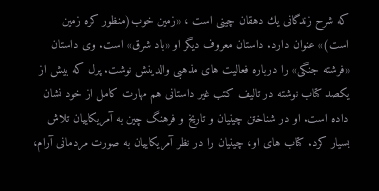كه شرح زندگانی یك دهقان چینی است ، «زمین خوب(منظور کره زمین است)» عنوان دارد. داستان معروف دیگر او «باد شرق» است. وی داستان «فرشته جنگی» را درباره فعالیت های مذهبی والدینش نوشت. پرل كه بیش از یكصد كتاب نوشته در تالیف كتب غیر داستانی هم مهارت كامل از خود نشان داده است. او در شناختن چینیان و تاریخ و فرهنگ چین به آمریکاییان تلاش بسیار کرد. کتاب های او، چینیان را در نظر آمریکاییان به صورت مردمانی آرام،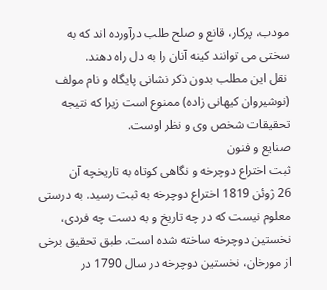مودب، پرکار، قانع و صلح طلب درآورده اند که به سختی می توانند کینه آنان را به دل راه دهند.
 نقل این مطلب بدون ذکر نشانی پایگاه و نام مولف (نوشیروان کیهانی زاده) ممنوع است زیرا که نتیجه تحقیقات شخص وی و نظر اوست.
صنایع و فنون
ثبت اختراع دوچرخه و نگاهی كوتاه به تاریخچه آن
26 ژوئن 1819 اختراع دوچرخه به ثبت رسید. به درستی معلوم نیست كه در چه تاریخ و به دست چه فردی، نخستین دوچرخه ساخته شده است. طبق تحقیق برخی از مورخان، نخستین دوچرخه در سال 1790 در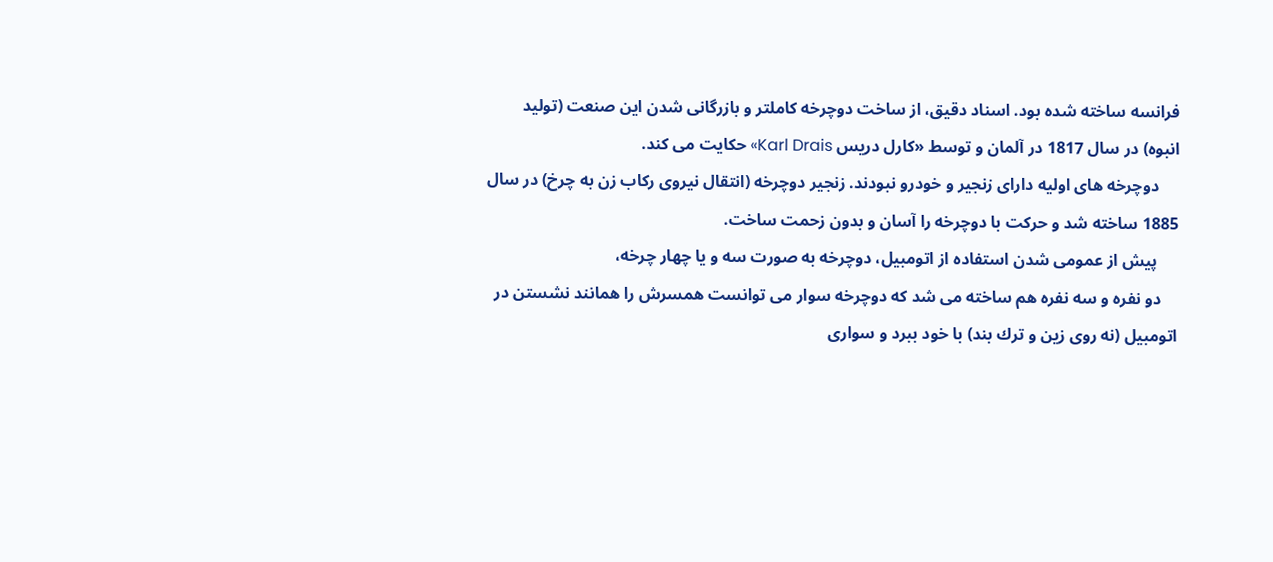فرانسه ساخته شده بود. اسناد دقیق، از ساخت دوچرخه كاملتر و بازرگانی شدن این صنعت (تولید انبوه) در سال 1817 در آلمان و توسط «كارل دریس Karl Drais» حكایت می كند.
     دوچرخه های اولیه دارای زنجیر و خودرو نبودند. زنجیر دوچرخه (انتقال نیروی ركاب زن به چرخ) در سال 1885 ساخته شد و حركت با دوچرخه را آسان و بدون زحمت ساخت.
     پیش از عمومی شدن استفاده از اتومبیل، دوچرخه به صورت سه و یا چهار چرخه،
    دو نفره و سه نفره هم ساخته می شد كه دوچرخه سوار می توانست همسرش را همانند نشستن در اتومبیل (نه روی زین و ترك بند) با خود ببرد و سواری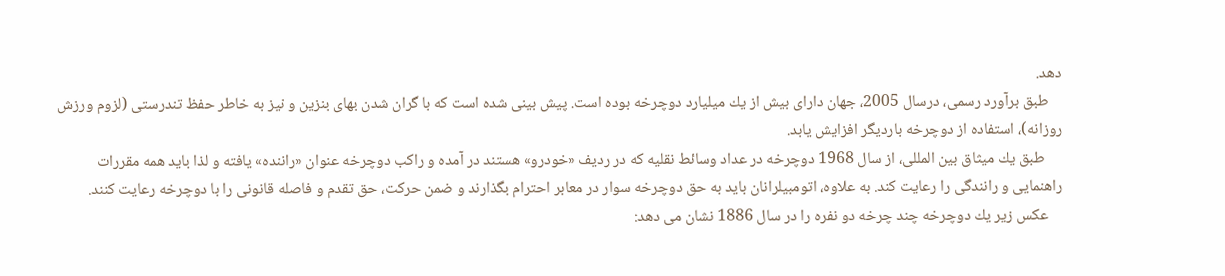دهد.
    طبق برآورد رسمی، درسال 2005، جهان دارای بیش از یك میلیارد دوچرخه بوده است. پیش بینی شده است كه با گران شدن بهای بنزین و نیز به خاطر حفظ تندرستی (لزوم ورزش روزانه)، استفاده از دوچرخه باردیگر افزایش یابد.
     طبق یك میثاق بین المللی، از سال 1968 دوچرخه در عداد وسائط نقلیه كه در ردیف «خودرو» هستند در آمده و راكب دوچرخه عنوان «راننده» یافته و لذا باید همه مقررات راهنمایی و رانندگی را رعایت كند. به علاوه، اتومبیلرانان باید به حق دوچرخه سوار در معابر احترام بگذارند و ضمن حركت، حق تقدم و فاصله قانونی را با دوچرخه رعایت كنند.
    عكس زیر یك دوچرخه چند چرخه دو نفره را در سال 1886 نشان می دهد: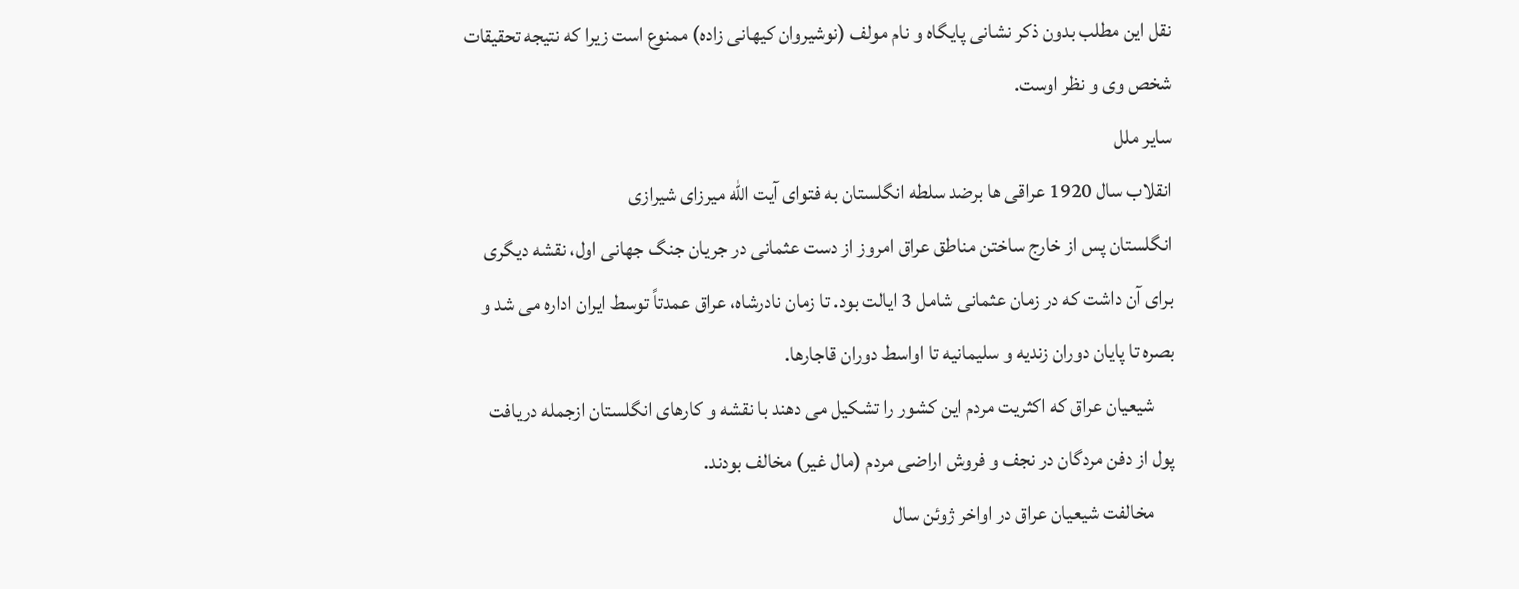نقل این مطلب بدون ذکر نشانی پایگاه و نام مولف (نوشیروان کیهانی زاده) ممنوع است زیرا که نتیجه تحقیقات شخص وی و نظر اوست.
سایر ملل
انقلاب سال 1920 عراقی ها برضد سلطه انگلستان به فتوای آیت الله میرزای شیرازی
انگلستان پس از خارج ساختن مناطق عراق امروز از دست عثمانی در جریان جنگ جهانی اول، نقشه دیگری برای آن داشت كه در زمان عثمانی شامل 3 ایالت بود. تا زمان نادرشاه، عراق عمدتاً توسط ایران اداره می شد و بصره تا پایان دوران زندیه و سلیمانیه تا اواسط دوران قاجارها.
     شیعیان عراق كه اكثریت مردم این كشور را تشكیل می دهند با نقشه و کارهای انگلستان ازجمله دریافت پول از دفن مردگان در نجف و فروش اراضی مردم (مال غیر) مخالف بودند.
     مخالفت شیعیان عراق در اواخر ژوئن سال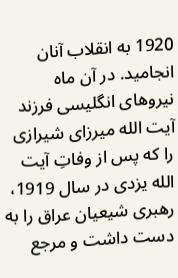1920 به انقلاب آنان انجامید. در آن ماه نیروهای انگلیسی فرزند آیت الله میرزای شیرازی را كه پس از وفاتِ آیت الله یزدی در سال 1919، رهبری شیعیان عراق را به دست داشت و مرجع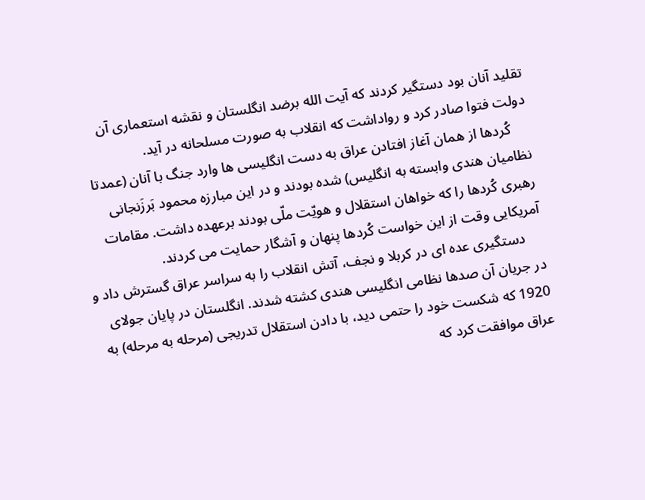تقلید آنان بود دستگیر كردند كه آیت الله برضد انگلستان و نقشه استعماری آن دولت فتوا صادر كرد و رواداشت كه انقلاب به صورت مسلحانه در آید.
     کُردها از همان آغاز افتادن عراق به دست انگلیسی ها وارد جنگ با آنان (عمدتا نظامیان هندی وابسته به انگلیس) شده بودند و در این مبارزه محمود بَرزَنجانی رهبری کُردها را که خواهان استقلال و هویّت ملّی بودند برعهده داشت. مقامات آمریکایی وقت از این خواست کُردها پنهان و آشگار حمایت می کردند.
     دستگیری عده ای در كربلا و نجف، آتش انقلاب را به سراسر عراق گسترش داد و در جریان آن صدها نظامی انگلیسی هندی كشته شدند. انگلستان در پایان جولای 1920 كه شكست خود را حتمی دید، با دادن استقلال تدریجی (مرحله به مرحله) به عراق موافقت كرد که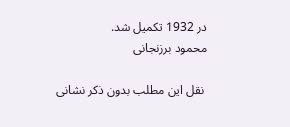در 1932 تکمیل شد.
محمود برزنجانی

 نقل این مطلب بدون ذکر نشانی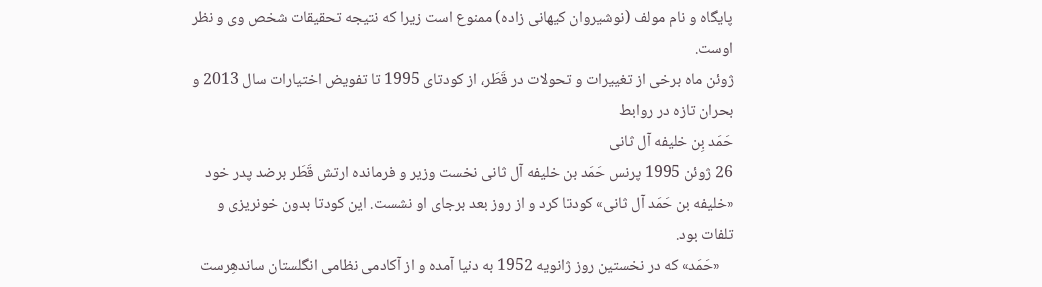پایگاه و نام مولف (نوشیروان کیهانی زاده) ممنوع است زیرا که نتیجه تحقیقات شخص وی و نظر اوست.
ژوئن ماه برخی از تغییرات و تحولات در قَطَر، از کودتای 1995 تا تفویض اختیارات سال 2013 و بحران تازه در روابط
حَمَد بِن خلیفه آل ثانی
26 ژوئن 1995 پرنس حَمَد بن خلیفه آل ثانی نخست وزیر و فرمانده ارتش قَطَر برضد پدر خود «خلیفه بن حَمَد آل ثانی» كودتا كرد و از روز بعد برجای او نشست. این كودتا بدون خونریزی و تلفات بود.
    «حَمَد» که در نخستین روز ژانویه 1952 به دنیا آمده و از آكادمی نظامی انگلستان ساندهِرست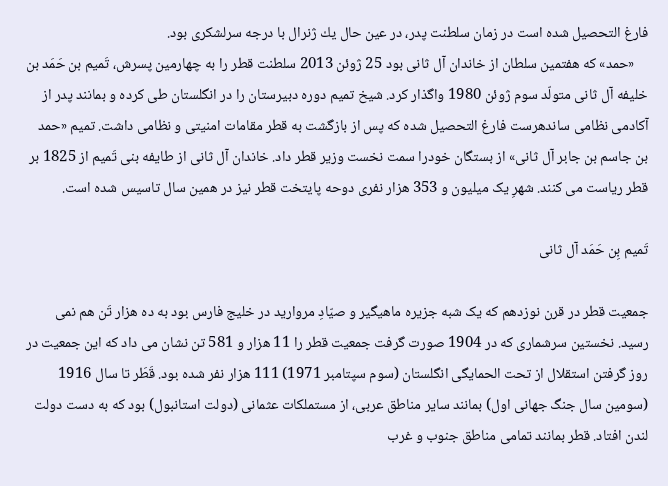فارغ التحصیل شده است در زمان سلطنت پدر، در عین حال یك ژنرال با درجه سرلشکری بود.
    «حمد» که هفتمین سلطان از خاندان آل ثانی بود 25 ژوئن 2013 سلطنت قطر را به چهارمین پسرش، تَمیم بن حَمَد بن خلیفه آل ثانی متولّد سوم ژوئن 1980 واگذار کرد. شیخ تمیم دوره دبیرستان را در انگلستان طی کرده و بمانند پدر از آکادمی نظامی ساندهرست فارغ التحصیل شده که پس از بازگشت به قطر مقامات امنیتی و نظامی داشت. تمیم «حمد بن جاسم بن جابر آل ثانی» از بستگان خودرا سمت نخست وزیر قطر داد. خاندان آل ثانی از طایفه بنی تَمیم از 1825 بر قطر ریاست می کنند. شهرِ یک میلیون و 353 هزار نفری دوحه پایتخت قطر نیز در همین سال تاسیس شده است.

تَميم بِن حَمَد آل ثانی

جمعیت قطر در قرن نوزدهم که یک شبه جزیره ماهیگیر و صیّادِ مروارید در خلیج فارس بود به ده هزار تَن هم نمی رسید. نخستین سرشماری که در 1904 صورت گرفت جمعیت قطر را 11 هزار و 581 تن نشان می داد که این جمعیت در روز گرفتن استقلال از تحت الحمایگی انگلستان (سوم سپتامبر 1971) 111 هزار نفر شده بود. قَطَر تا سال 1916 (سومین سال جنگ جهانی اول) بمانند سایر مناطق عربی، از مستملکات عثمانی (دولت استانبول) بود که به دست دولت لندن افتاد. قطر بمانند تمامی مناطق جنوب و غرب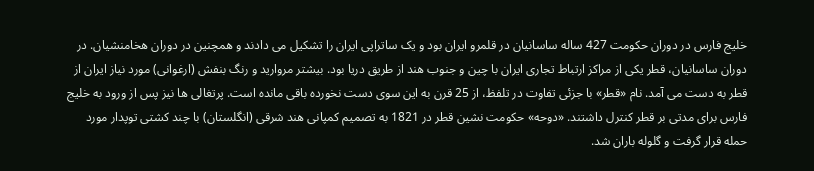خلیج فارس در دوران حکومت 427 ساله ساسانیان در قلمرو ایران بود و یک ساتراپی ایران را تشکیل می دادند و همچنین در دوران هخامنشیان. در دوران ساسانیان، قطر یکی از مراکز ارتباط تجاری ایران با چین و جنوب هند از طریق دریا بود. بیشتر مروارید و رنگ بنفش (ارغوانی) مورد نیاز ایران از قطر به دست می آمد. نام «قطر» با جزئی تفاوت در تلفظ، از 25 قرن به این سوی دست نخورده باقی مانده است. پرتغالی ها نیز پس از ورود به خلیج فارس برای مدتی بر قطر کنترل داشتند. «دوحه» حکومت نشین قطر در 1821 به تصمیم کمپانی هند شرقی (انگلستان) با چند کشتی توپدار مورد حمله قرار گرفت و گلوله باران شد.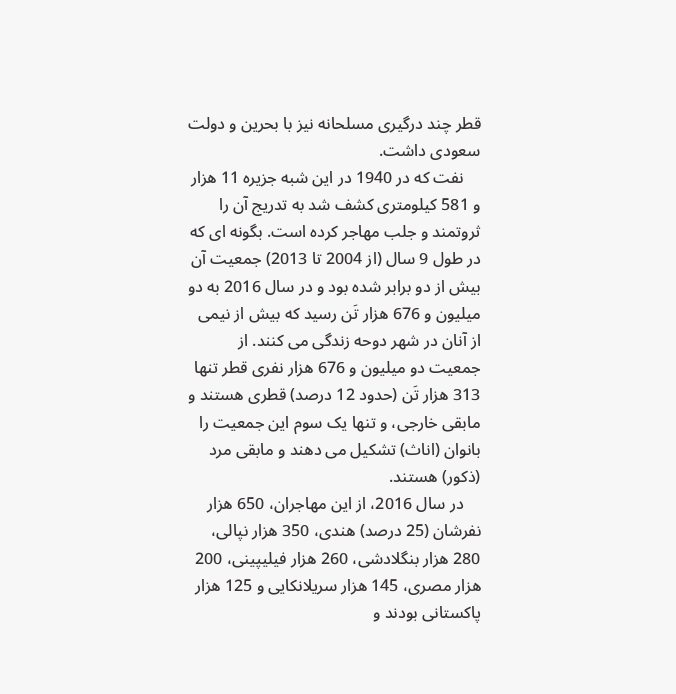قطر چند درگیری مسلحانه نیز با بحرین و دولت سعودی داشت.
    نفت که در 1940 در این شبه جزیره 11 هزار و 581 کیلومتری کشف شد به تدریج آن را ثروتمند و جلب مهاجر کرده است. بگونه ای که در طول 9 سال (از 2004 تا 2013) جمعیت آن بیش از دو برابر شده بود و در سال 2016 به دو میلیون و 676 هزار تَن رسید که بیش از نیمی از آنان در شهر دوحه زندگی می کنند. از جمعیت دو میلیون و 676 هزار نفری قطر تنها 313 هزار تَن (حدود 12 درصد) قطری هستند و مابقی خارجی، و تنها یک سوم این جمعیت را بانوان (اناث) تشکیل می دهند و مابقی مرد (ذکور) هستند.
    در سال 2016، از این مهاجران، 650 هزار نفرشان (25 درصد) هندی، 350 هزار نپالی، 280 هزار بنگلادشی، 260 هزار فیلیپینی، 200 هزار مصری، 145 هزار سریلانکایی و 125 هزار پاکستانی بودند و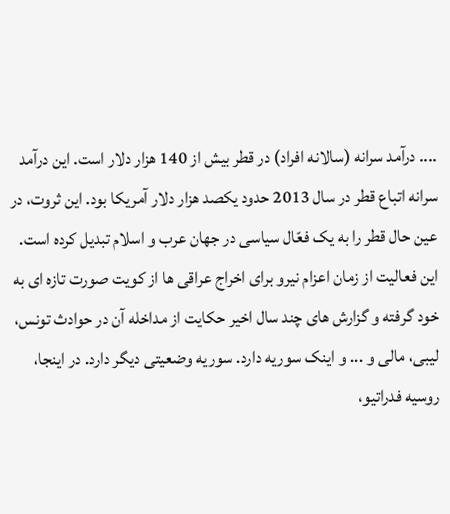.... درآمد سرانه (سالانه افراد) در قطر بیش از 140 هزار دلار است. این درآمد سرانه اتباع قطر در سال 2013 حدود یکصد هزار دلار آمریکا بود. این ثروت، در عین حال قطر را به یک فعّال سیاسی در جهان عرب و اسلام تبدیل کرده است. این فعالیت از زمان اعزام نیرو برای اخراج عراقی ها از کویت صورت تازه ای به خود گرفته و گزارش های چند سال اخیر حکایت از مداخله آن در حوادث تونس، لیبی، مالی و ... و اینک سوریه دارد. سوریه وضعیتی دیگر دارد. در اینجا، روسیه فدراتیو،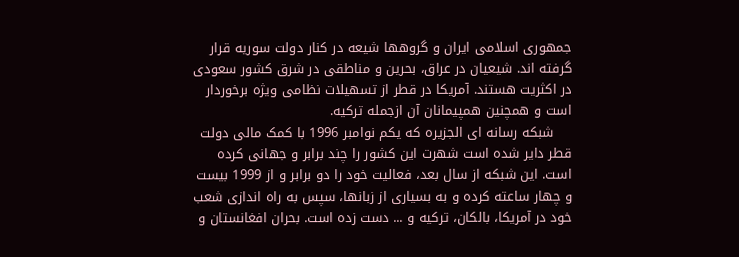جمهوری اسلامی ایران و گروهها شیعه در کنار دولت سوریه قرار گرفته اند. شیعیان در عراق، بحرین و مناطقی در شرق کشور سعودی در اکثریت هستند. آمریکا در قطر از تسهیلات نظامی ویژه برخوردار است و همچنین همپیمانان آن ازجمله ترکیه.
    شبکه رسانه ای الجزیره که یکم نوامبر 1996 با کمک مالی دولت قطر دایر شده است شهرت این کشور را چند برابر و جهانی کرده است. این شبکه از سال بعد، فعالیت خود را دو برابر و از 1999 بیست و چهار ساعته کرده و به بسیاری از زبانها، سپس به راه اندازی شعب خود در آمریکا، بالکان، ترکیه و ... دست زده است. بحران افغانستان و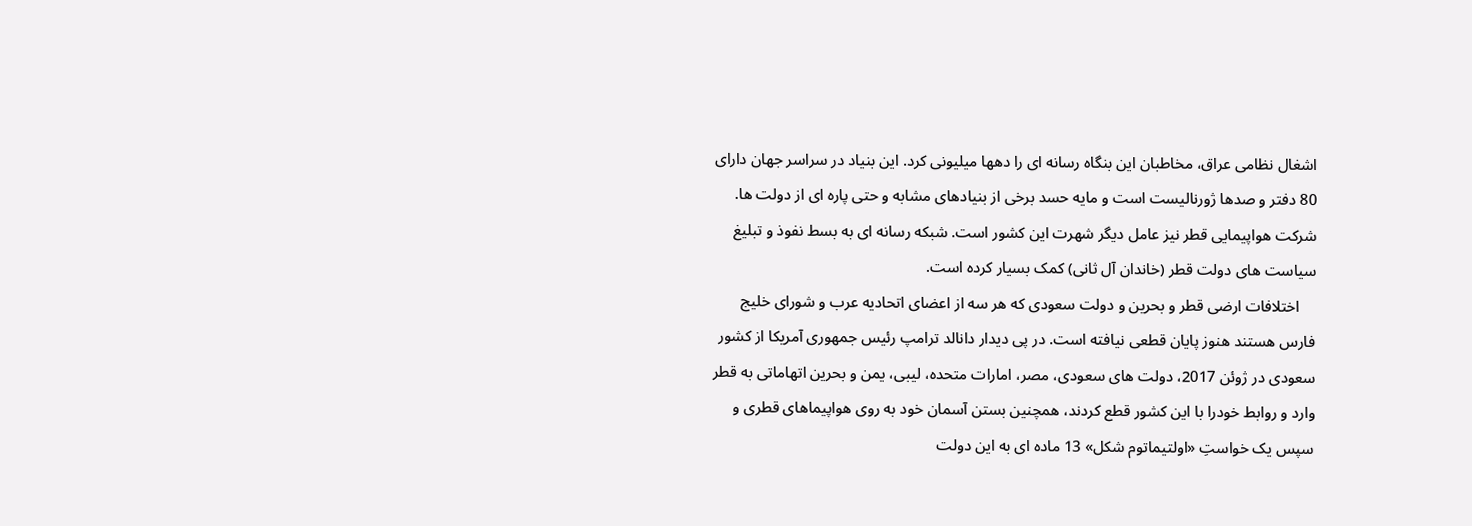اشغال نظامی عراق، مخاطبان این بنگاه رسانه ای را دهها میلیونی کرد. این بنیاد در سراسر جهان دارای 80 دفتر و صدها ژورنالیست است و مایه حسد برخی از بنیادهای مشابه و حتی پاره ای از دولت ها. شرکت هواپیمایی قطر نیز عامل دیگر شهرت این کشور است. شبکه رسانه ای به بسط نفوذ و تبلیغ سیاست های دولت قطر (خاندان آل ثانی) کمک بسیار کرده است.
    اختلافات ارضی قطر و بحرین و دولت سعودی که هر سه از اعضای اتحادیه عرب و شورای خلیج فارس هستند هنوز پایان قطعی نیافته است. در پی دیدار دانالد ترامپ رئیس جمهوری آمریکا از کشور سعودی در ژوئن 2017، دولت های سعودی، مصر، امارات متحده، لیبی، یمن و بحرین اتهاماتی به قطر وارد و روابط خودرا با این کشور قطع کردند، همچنین بستن آسمان خود به روی هواپیماهای قطری و سپس یک خواستِ «اولتیماتوم شکل» 13 ماده ای به این دولت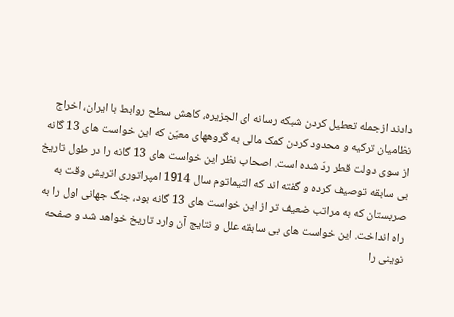دادند ازجمله تعطیل کردن شبکه رسانه ای الجزیره، کاهش سطح روابط با ایران، اخراج نظامیان ترکیه و محدود کردن کمک مالی به گروههای معیّن که این خواست های 13 گانه از سوی دولت قطر ردّ شده است. اصحاب نظر این خواست های 13 گانه را در طول تاریخ بی سابقه توصیف کرده و گفته اند که التیماتوم سال 1914 امپراتوری اتریش وقت به صربستان که به مراتب ضعیف تر از این خواست های 13 گانه بود، جنگ جهانی اول را به راه انداخت. این خواست های بی سابقه علل و نتایج آن وارد تاریخ خواهد شد و صفحه نوینی را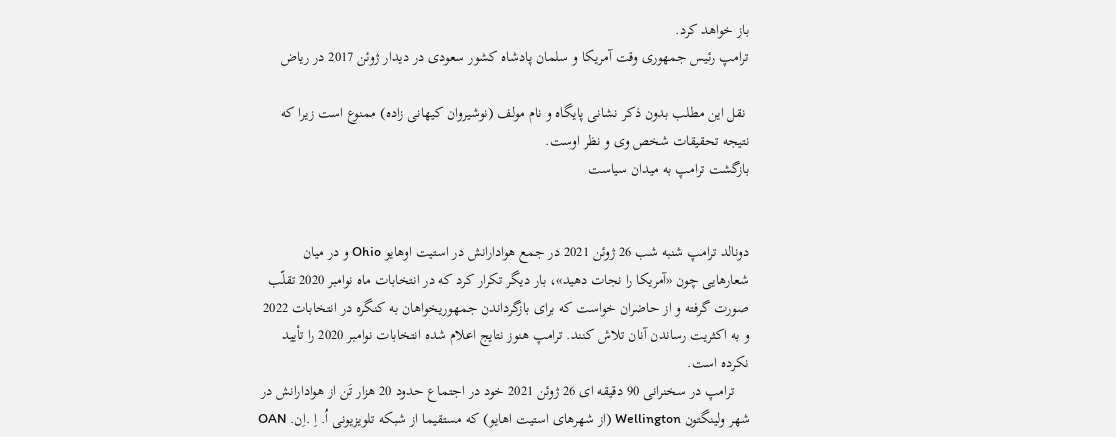باز خواهد کرد.
ترامپ رئیس جمهوری وقت آمریکا و سلمان پادشاه کشور سعودی در دیدار ژوئن 2017 در ریاض

 نقل این مطلب بدون ذکر نشانی پایگاه و نام مولف (نوشیروان کیهانی زاده) ممنوع است زیرا که نتیجه تحقیقات شخص وی و نظر اوست.
بازگشت ترامپ به میدان سیاست


دونالد ترامپ شنبه شب 26 ژوئن 2021 در جمع هوادارانش در استیت اوهایو Ohio و در میان شعارهایی چون «آمریکا را نجات دهید»، بار دیگر تکرار کرد که در انتخابات ماه نوامبر 2020 تقلّب صورت گرفته و از حاضران خواست که برای بازگرداندن جمهوریخواهان به کنگره در انتخابات 2022 و به اکثریت رساندن آنان تلاش کنند. ترامپ هنوز نتایج اعلام شده انتخابات نوامبر 2020 را تأیید نکرده است.
    ترامپ در سخنرانی 90 دقیقه ای 26 ژوئن 2021 خود در اجتماع حدود 20 هزار تَن از هوادارانش در شهر ولینگتون Wellington (از شهرهای استیت اهایو) که مستقیما از شبکه تلویزیونی اُ. اِ .اِن. OAN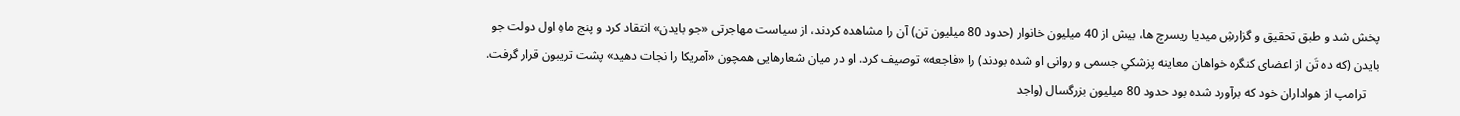پخش شد و طبق تحقیق و گزارشِ میدیا ریسرچ ها، بیش از 40 میلیون خانوار (حدود 80 میلیون تن) آن را مشاهده کردند، از سیاست مهاجرتی «جو بایدن» انتقاد کرد و پنج ماهِ اول دولت جو بایدن (که ده تَن از اعضای کنگره خواهان معاینه پزشکیِ جسمی و روانی او شده بودند) را «فاجعه» توصیف کرد. او در میان شعارهایی همچون «آمریکا را نجات دهید» پشت تریبون قرار گرفت.
    ترامپ از هواداران خود که برآورد شده بود حدود 80 میلیون بزرگسال (واجد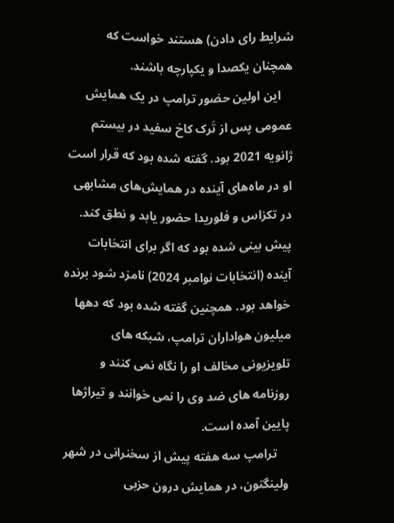شرایط رای دادن) هستند خواست که همچنان یکصدا و یکپارچه باشند.
    این اولین حضور ترامپ در یک همایش عمومی پس از تَرک کاخ سفید در بیستم ژانویه 2021 بود. گفته شده بود که قرار است او در ماه‌های آینده در همایش‌های مشابهی در تکزاس و فلوریدا حضور یابد و نطق کند. پیش بینی شده بود که اگر برای انتخابات آینده (انتخابات نوامبر 2024) نامزد شود برنده خواهد بود. همچنین گفته شده بود که دهها میلیون هواداران ترامپ، شبکه های تلویزیونی مخالف او را نگاه نمی کنند و روزنامه های ضد وی را نمی خوانند و تیراژها پایین آمده است.
    ترامپ سه هفته پیش از سخنرانی در شهر ولینگتون، در همایش درون حزبی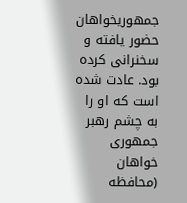جمهوریخواهان حضور یافته و سخنرانی کرده بود. عادت شده است که او را به چشم رهبر جمهوری خواهان (محافظه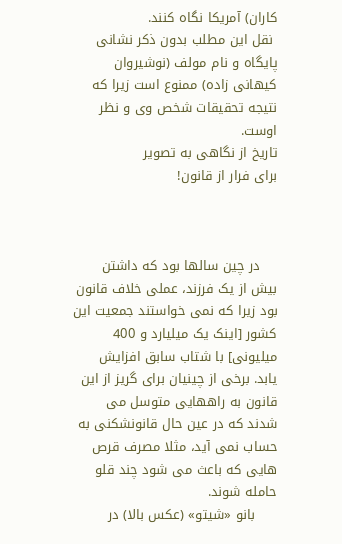کاران) آمریکا نگاه کنند.
 نقل این مطلب بدون ذکر نشانی پایگاه و نام مولف (نوشیروان کیهانی زاده) ممنوع است زیرا که نتیجه تحقیقات شخص وی و نظر اوست.
تاریخ از نگاهی به تصویر
برای فرار از قانون!



    در چین سالها بود که داشتن بیش از یک فرزند، عملی خلاف قانون بود زیرا که نمی خواستند جمعیت این کشور [اینک یک میلیارد و 400 میلیونی] با شتاب سابق افزایش یابد. برخی از چینیان برای گریز از این قانون به راههایی متوسل می شدند که در عین حال قانونشکنی به حساب نمی آید، مثلا مصرف قرص هایی که باعث می شود چند قلو حامله شوند.
     بانو «شیتو» (عکس بالا) در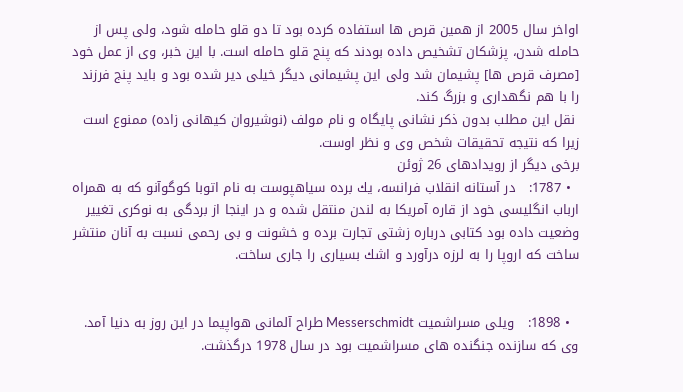اواخر سال 2005 از همین قرص ها استفاده کرده بود تا دو قلو حامله شود، ولی پس از حامله شدن، پزشکان تشخیص داده بودند که پنج قلو حامله است. با این خبر، وی از عمل خود [مصرف قرص ها] پشیمان شد ولی این پشیمانی دیگر خیلی دیر شده بود و باید پنج فرزند را با هم نگهداری و بزرگ کند.
 نقل این مطلب بدون ذکر نشانی پایگاه و نام مولف (نوشیروان کیهانی زاده) ممنوع است زیرا که نتیجه تحقیقات شخص وی و نظر اوست.
برخی دیگر از رویدادهای 26 ژوئن
  • 1787:   در آستانه انقلاب فرانسه، یك برده سیاهپوست به نام اتوبا كوگوآنو كه به همراه ارباب انگلیسی خود از قاره آمریكا به لندن منتقل شده و در اینجا از بردگی به نوكری تغییر وضعیت داده بود كتابی درباره زشتی تجارت برده و خشونت و بی رحمی نسبت به آنان منتشر ساخت كه اروپا را به لرزه درآورد و اشك بسیاری را جاری ساخت.


  • 1898:   ویلی مسراشمیت Messerschmidt طراح آلمانی هواپیما در این روز به دنیا آمد. وی كه سازنده جنگنده های مسراشمیت بود در سال 1978 درگذشت.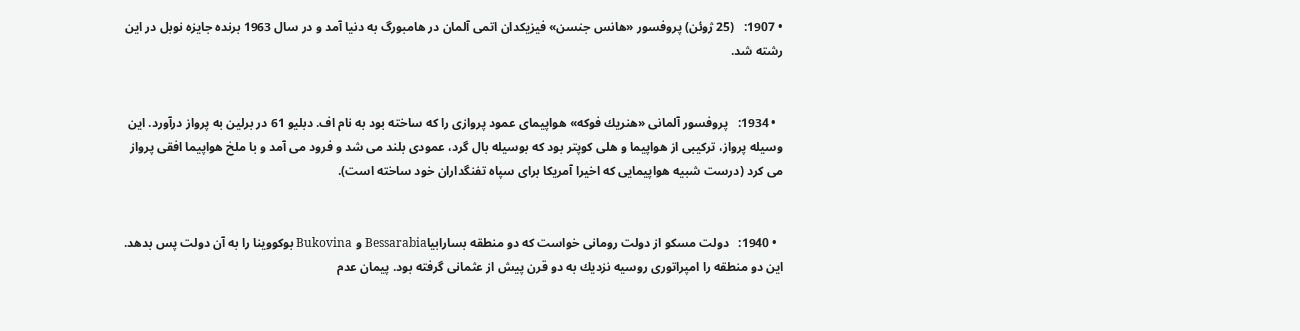• 1907:   (25 ژوئن) پروفسور «هانس جنسن» فیزیكدان اتمی آلمان در هامبورگ به دنیا آمد و در سال 1963 برنده جایزه نوبل در این رشته شد.


  • 1934:   پروفسور آلمانی «هنریك فوكه» هواپیمای عمود پروازی را كه ساخته بود به نام اف. دبلیو 61 در برلین به پرواز درآورد. این وسیله پرواز، تركیبی از هواپیما و هلی كوپتر بود كه بوسیله بال گرد، عمودی بلند می شد و فرود می آمد و با ملخ هواپیما افقی پرواز می كرد (درست شبیه هواپیمایی كه اخیرا آمریكا برای سپاه تفنگداران خود ساخته است).


  • 1940:   دولت مسكو از دولت رومانی خواست كه دو منطقه بسارابیاBessarabia و Bukovina بوكووینا را به آن دولت پس بدهد. این دو منطقه را امپراتوری روسیه نزدیك به دو قرن پیش از عثمانی گرفته بود. پیمان عدم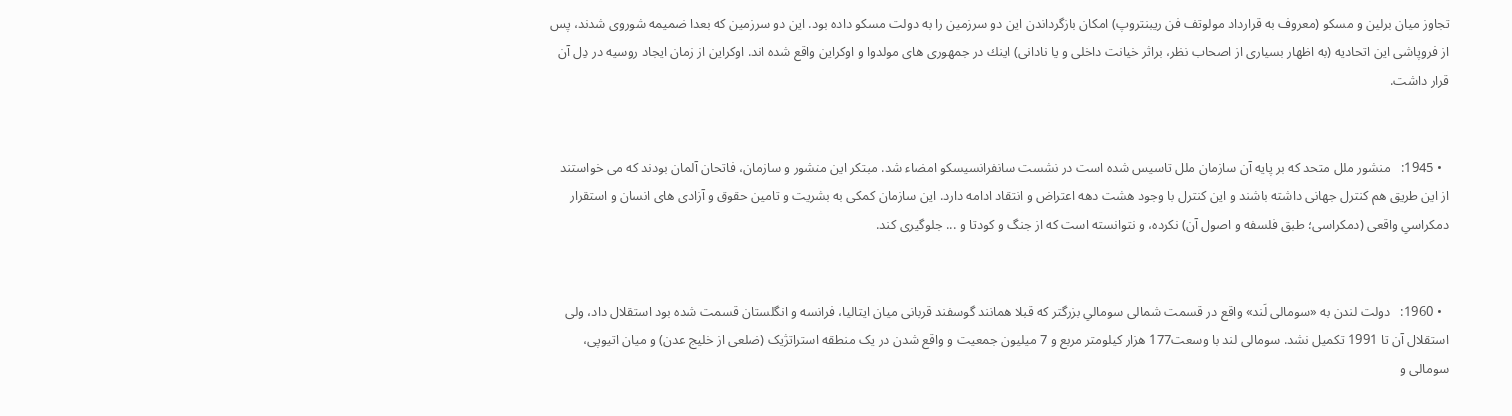تجاوز میان برلین و مسكو (معروف به قرارداد مولوتف فن ریبنتروپ) امکان بازگرداندن این دو سرزمین را به دولت مسكو داده بود. این دو سرزمین كه بعدا ضمیمه شوروی شدند، پس از فروپاشی این اتحادیه (به اظهار بسیاری از اصحاب نظر، براثر خیانت داخلی و یا نادانی) اینك در جمهوری های مولدوا و اوكراین واقع شده اند. اوکراین از زمان ایجاد روسیه در دِل آن قرار داشت.


  • 1945:   منشور ملل متحد كه بر پایه آن سازمان ملل تاسیس شده است در نشست سانفرانسیسكو امضاء شد. مبتكر این منشور و سازمان، فاتحان آلمان بودند كه می خواستند از این طریق هم كنترل جهانی داشته باشند و این كنترل با وجود هشت دهه اعتراض و انتقاد ادامه دارد. این سازمان كمكی به بشریت و تامین حقوق و آزادی های انسان و استقرار دمکراسیِ واقعی (دمکراسی؛ طبق فلسفه و اصول آن) نكرده، و نتوانسته است كه از جنگ و كودتا و ... جلوگیری كند.


  • 1960:   دولت لندن به «سومالی لَند» واقع در قسمت شمالی سومالیِ بزرگتر كه قبلا همانند گوسفند قربانی میان ایتالیا، فرانسه و انگلستان قسمت شده بود استقلال داد، ولی استقلال آن تا 1991 تکمیل نشد. سومالی لند با وسعت177 هزار کیلومتر مربع و 7 میلیون جمعیت و واقع شدن در یک منطقه استراتژیک (ضلعی از خلیج عدن) و میان اتیوپی، سومالی و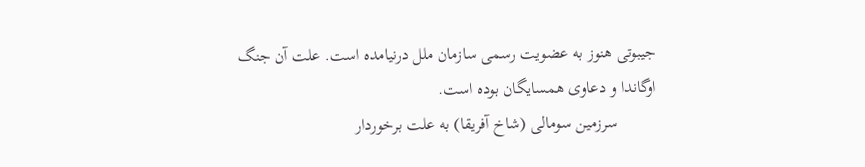جیبوتی هنوز به عضویت رسمی سازمان ملل درنیامده است. علت آن جنگ اوگاندا و دعاوی همسایگان بوده است.
         سرزمین سومالی (شاخ آفریقا) به علت برخوردار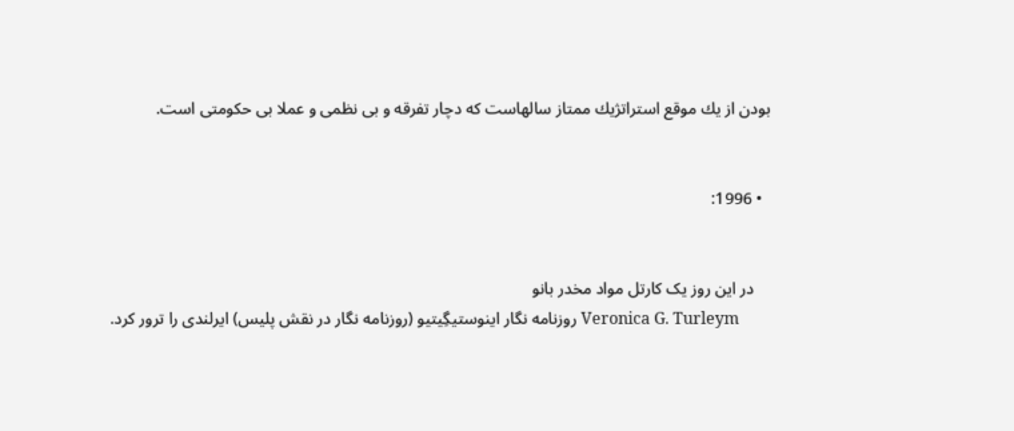بودن از یك موقع استراتژیك ممتاز سالهاست كه دچار تفرقه و بی نظمی و عملا بی حكومتی است.


  • 1996:


    در این روز یک کارتل مواد مخدر بانو
        Veronica G. Turleym روزنامه نگار اینوستیگِیتیو (روزنامه نگار در نقش پلیس) ایرلندی را ترور کرد.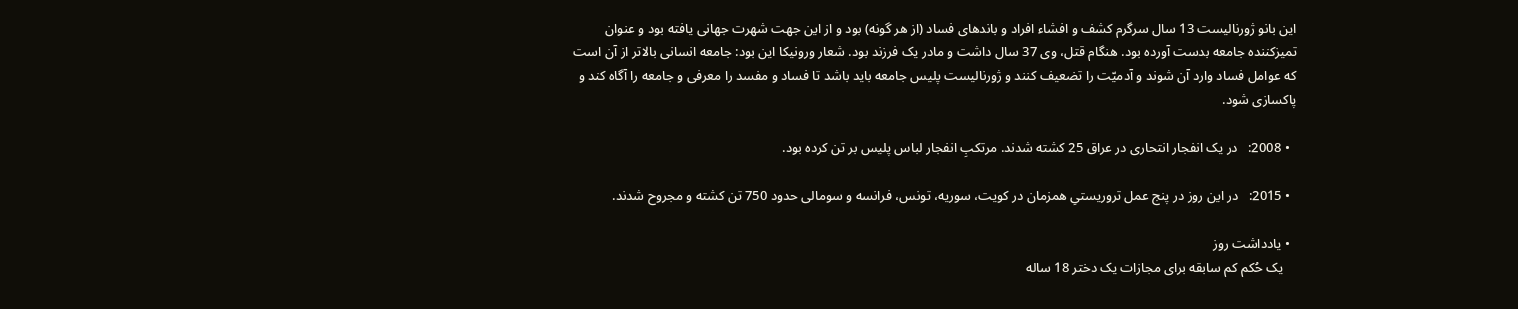این بانو ژورنالیست 13 سال سرگرم کشف و افشاء افراد و باندهای فساد (از هر گونه) بود و از این جهت شهرت جهانی یافته بود و عنوان تمیزکننده جامعه بدست آورده بود. هنگام قتل، وی 37 سال داشت و مادر یک فرزند بود. شعار ورونیکا این بود: جامعه انسانی بالاتر از آن است که عوامل فساد وارد آن شوند و آدمیّت را تضعیف کنند و ژورنالیست پلیس جامعه باید باشد تا فساد و مفسد را معرفی و جامعه را آگاه کند و پاکسازی شود.

  • 2008:   در یک انفجار انتحاری در عراق 25 کشته شدند. مرتکبِ انفجار لباس پلیس بر تن کرده بود.

  • 2015:   در این روز در پنج عمل تروریستیِ همزمان در کویت، سوریه، تونس، فرانسه و سومالی حدود 750 تن کشته و مجروح شدند.

  • یادداشت روز
    یک حُکم کم سابقه برای مجازات یک دختر 18 ساله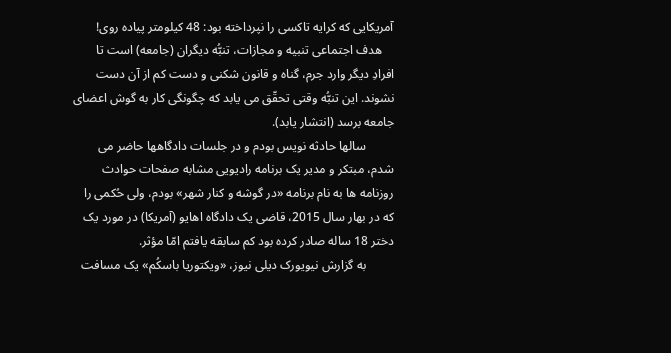آمریکایی که کرایه تاکسی را نپرداخته بود: 48 کیلومتر پیاده روی!
    هدف اجتماعی تنبیه و مجازات، تنبُّه دیگران (جامعه) است تا افرادِ دیگر وارد جرم، گناه و قانون شکنی و دست کم از آن دست نشوند. این تنبُّه وقتی تحقّق می یابد که چگونگی کار به گوش اعضای جامعه برسد (انتشار یابد).
         سالها حادثه نویس بودم و در جلسات دادگاهها حاضر می شدم، مبتکر و مدیر یک برنامه رادیویی مشابه صفحات حوادث روزنامه ها به نام برنامه «در گوشه و کنار شهر» بودم، ولی حُکمی را که در بهار سال 2015، قاضی یک دادگاه اهایو (آمریکا) در مورد یک دختر 18 ساله صادر کرده بود کم سابقه یافتم امّا مؤثر.
         به گزارش نیویورک دیلی نیوز، «ویکتوریا باسکُم» یک مسافت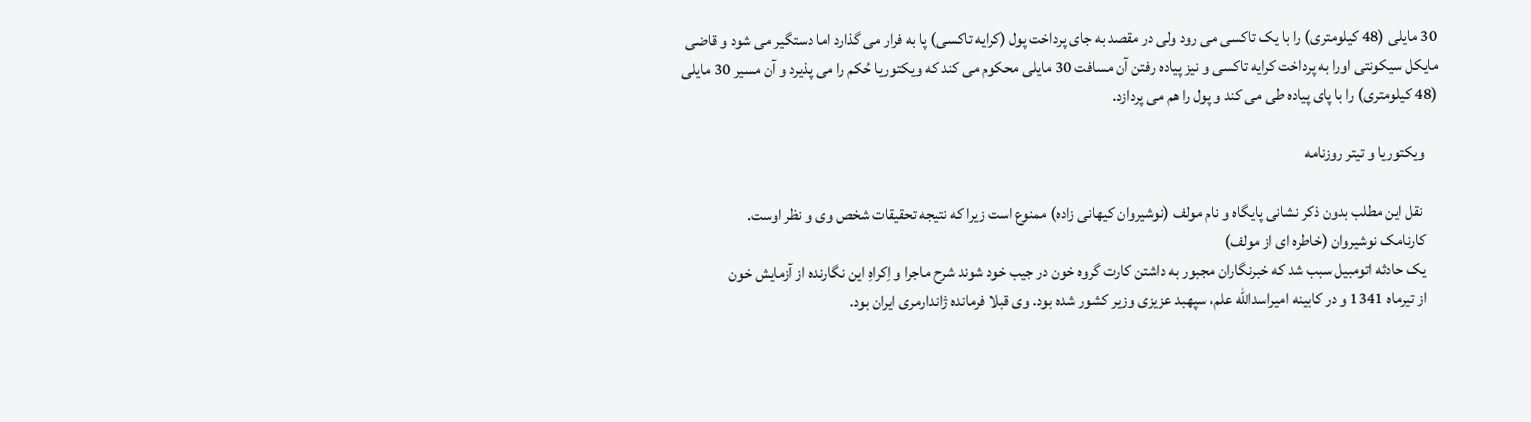30 مایلی (48 کیلومتری) را با یک تاکسی می رود ولی در مقصد به جای پرداخت پول (کرایه تاکسی) پا به فرار می گذارد اما دستگیر می شود و قاضی مایکل سیکونتی اورا به پرداخت کرایه تاکسی و نیز پیاده رفتن آن مسافت 30 مایلی محکوم می کند که ویکتوریا حُکم را می پذیرد و آن مسیر 30 مایلی (48 کیلومتری) را با پای پیاده طی می کند و پول را هم می پردازد.

    ویکتوریا و تیتر روزنامه

     نقل این مطلب بدون ذکر نشانی پایگاه و نام مولف (نوشیروان کیهانی زاده) ممنوع است زیرا که نتیجه تحقیقات شخص وی و نظر اوست.
    کارنامک نوشیروان (خاطره ای از مولف)
    یک حادثه اتومبیل سبب شد که خبرنگاران مجبور به داشتن کارت گروه خون در جیب خود شوند شرح ماجرا و اِکراهِ این نگارنده از آزمایش خون
    از تیرماه 1341 و در کابینه امیراسدالله علم، سپهبد عزیزی وزیر کشور شده بود. وی قبلا فرمانده ژاندارمری ایران بود.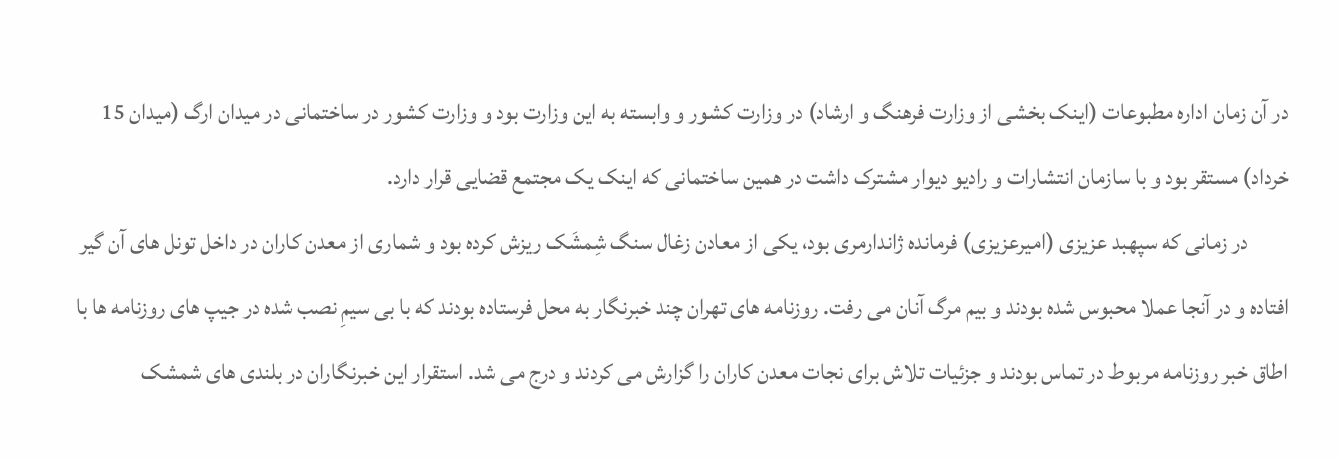در آن زمان اداره مطبوعات (اینک بخشی از وزارت فرهنگ و ارشاد) در وزارت کشور و وابسته به این وزارت بود و وزارت کشور در ساختمانی در میدان ارگ (میدان 15 خرداد) مستقر بود و با سازمان انتشارات و رادیو دیوار مشترک داشت در همین ساختمانی که اینک یک مجتمع قضایی قرار دارد.
         در زمانی که سپهبد عزیزی (امیرعزیزی) فرمانده ژاندارمری بود، یکی از معادن زغال سنگ شِمشَک ریزش کرده بود و شماری از معدن کاران در داخل تونل های آن گیر افتاده و در آنجا عملا محبوس شده بودند و بیم مرگ آنان می رفت. روزنامه های تهران چند خبرنگار به محل فرستاده بودند که با بی سیمِ نصب شده در جیپ های روزنامه ها با اطاق خبر روزنامه مربوط در تماس بودند و جزئیات تلاش برای نجات معدن کاران را گزارش می کردند و درج می شد. استقرار این خبرنگاران در بلندی های شمشک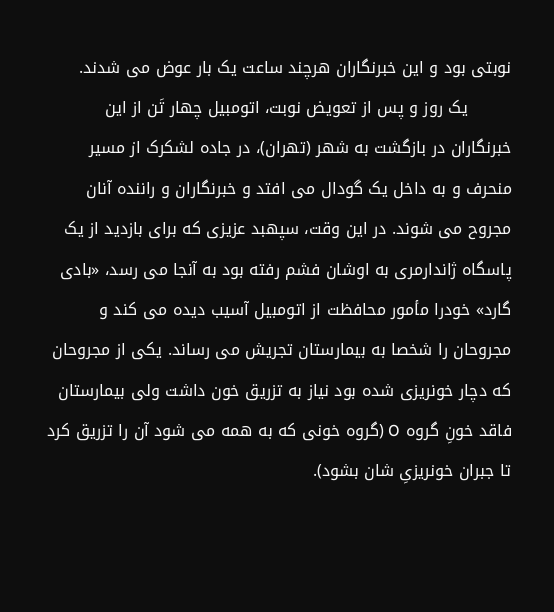نوبتی بود و این خبرنگاران هرچند ساعت یک بار عوض می شدند.
        یک روز و پس از تعویض نوبت، اتومبیل چهار تَن از این خبرنگاران در بازگشت به شهر (تهران)، در جاده لشکرک از مسیر منحرف و به داخل یک گودال می افتد و خبرنگاران و راننده آنان مجروح می شوند. در این وقت، سپهبد عزیزی که برای بازدید از یک پاسگاه ژاندارمری به اوشان فشم رفته بود به آنجا می رسد، «بادی گارد» خودرا مأمور محافظت از اتومبیل آسیب دیده می کند و مجروحان را شخصا به بیمارستان تجریش می رساند. یکی از مجروحان که دچار خونریزی شده بود نیاز به تزریق خون داشت ولی بیمارستان فاقد خونِ گروه O (گروه خونی که به همه می شود آن را تزریق کرد تا جبران خونریزیِ شان بشود).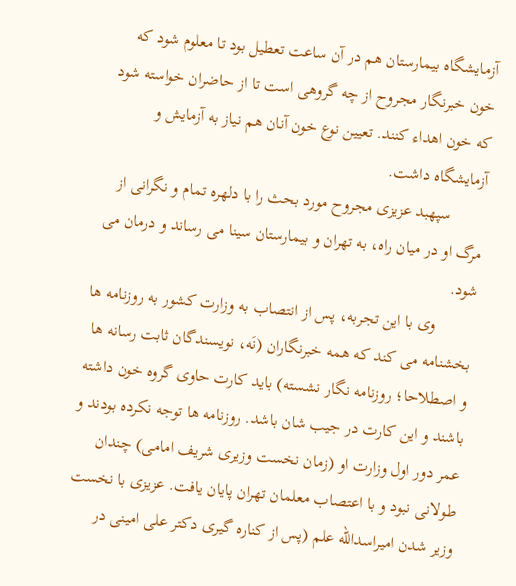آزمایشگاه بیمارستان هم در آن ساعت تعطیل بود تا معلوم شود که خون خبرنگار مجروح از چه گروهی است تا از حاضران خواسته شود که خون اهداء کنند. تعیین نوع خون آنان هم نیاز به آزمایش و آزمایشگاه داشت.
        سپهبد عزیزی مجروح مورد بحث را با دلهره تمام و نگرانی از مرگ او در میان راه، به تهران و بیمارستان سینا می رساند و درمان می شود.
         وی با این تجربه، پس از انتصاب به وزارت کشور به روزنامه ها بخشنامه می کند که همه خبرنگاران (نَه، نویسندگان ثابت رسانه ها و اصطلاحا؛ روزنامه نگار نشسته) باید کارت حاوی گروه خون داشته باشند و این کارت در جیب شان باشد. روزنامه ها توجه نکرده بودند و عمر دور اول وزارت او (زمان نخست وزیری شریف امامی) چندان طولانی نبود و با اعتصاب معلمان تهران پایان یافت. عزیزی با نخست وزیر شدن امیراسدالله علم (پس از کناره گیری دکتر علی امینی در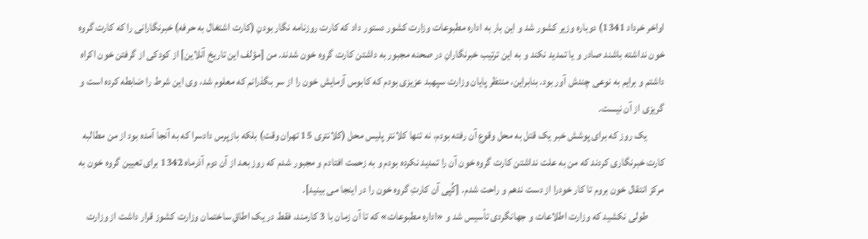اواخر خرداد 1341) دوباره وزیر کشور شد و این بار به اداره مطبوعات وزارت کشور دستور داد که کارت روزنامه نگار بودنِ (کارت اشتغال به حرفه) خبرنگارانی را که کارت گروه خون نداشته باشند صادر و یا تمدید نکند و به این ترتیب خبرنگارانِ در صحنه مجبور به داشتن کارت گروه خون شدند. من [مؤلف این تاریخ آنلاین] از کودکی از گرفتن خون اکراه داشتم و برایم به نوعی چندش آور بود. بنابراین، منتظر پایان وزارت سپهبد عزیزی بودم که کابوس آزمایش خون را از سر بگذرانم که معلوم شد، وی این شرط را ضابطه کرده است و گریزی از آن نیست.
        یک روز که برای پوشش خبر یک قتل به محل وقوع آن رفته بودم، نه تنها کلانتر پلیس محل (کلانتری 15 تهران وقت) بلکه بازپرس دادسرا که به آنجا آمده بود از من مطالبه کارت خبرنگاری کردند که من به علت نداشتن کارت گروه خون آن را تمدید نکرده بودم و به زحمت افتادم و مجبور شدم که روز بعد از آن دوم آذرماه 1342 برای تعیین گروه خون به مرکز انتقال خون بروم تا کار خودرا از دست ندهم و راحت شدم. [کُپی آن کارتِ گروه خون را در اینجا می بینید].
        طولی نکشید که وزارت اطلاعات و جهانگردی تأسیس شد و «اداره مطبوعات» که تا آن زمان با 3 کارمند، فقط در یک اطاقِ ساختمان وزارت کشوز قرار داشت از وزارت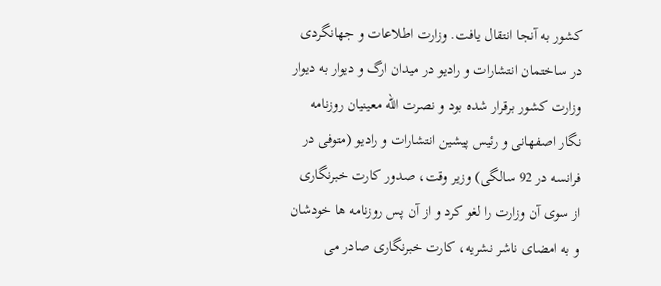کشور به آنجا انتقال یافت. وزارت اطلاعات و جهانگردی در ساختمان انتشارات و رادیو در میدان ارگ و دیوار به دیوار وزارت کشور برقرار شده بود و نصرت الله معینیان روزنامه نگار اصفهانی و رئیس پیشین انتشارات و رادیو (متوفی در فرانسه در 92 سالگی) وزیر وقت، صدور کارت خبرنگاری از سوی آن وزارت را لغو کرد و از آن پس روزنامه ها خودشان و به امضای ناشر نشریه، کارت خبرنگاری صادر می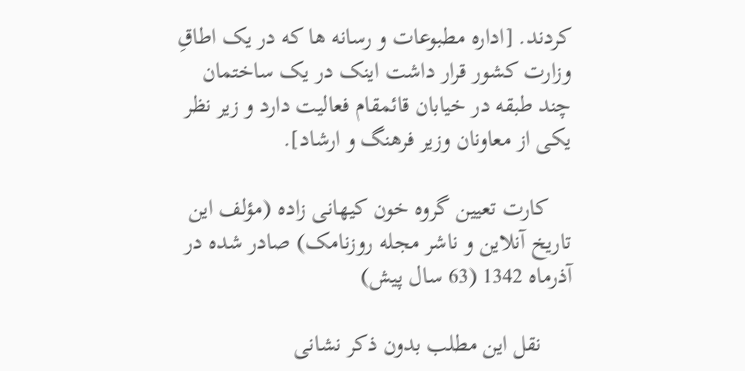کردند. [اداره مطبوعات و رسانه ها که در یک اطاقِ وزارت کشور قرار داشت اینک در یک ساختمان چند طبقه در خیابان قائمقام فعالیت دارد و زیر نظر یکی از معاونان وزیر فرهنگ و ارشاد].

    کارت تعیین گروه خون کیهانی زاده (مؤلف این تاریخ آنلاین و ناشر مجله روزنامک) صادر شده در آذرماه 1342 (63 سال پیش)

     نقل این مطلب بدون ذکر نشانی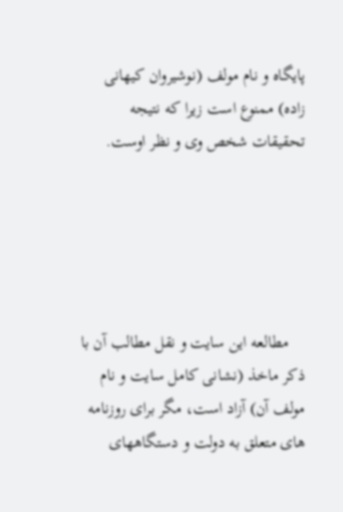پایگاه و نام مولف (نوشیروان کیهانی زاده) ممنوع است زیرا که نتیجه تحقیقات شخص وی و نظر اوست.





    مطالعه این سایت و نقل مطالب آن با ذكر ماخذ (نشانی کامل سایت و نام مولف آن) آزاد است، مگر برای روزنامه های متعلق به دولت و دستگاههای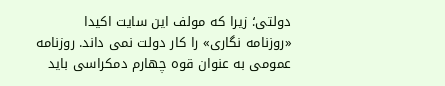دولتی؛ زیرا كه مولف این سایت اكیدا «روزنامه نگاری» را كار دولت نمی داند. روزنامه عمومی به عنوان قوه چهارم دمكراسی باید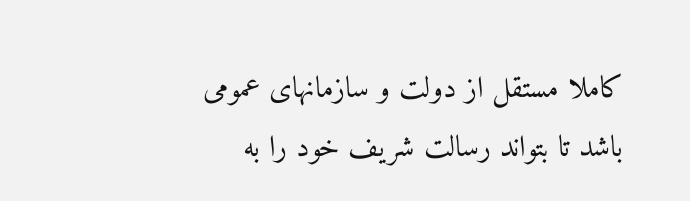كاملا مستقل از دولت و سازمانهای عمومی باشد تا بتواند رسالت شریف خود را به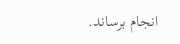انجام برساند.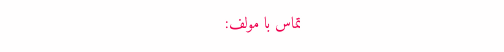تماس با مولف: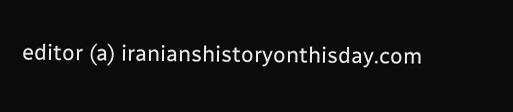editor (a) iranianshistoryonthisday.com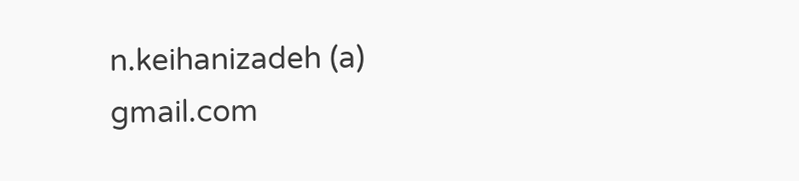n.keihanizadeh (a) gmail.com